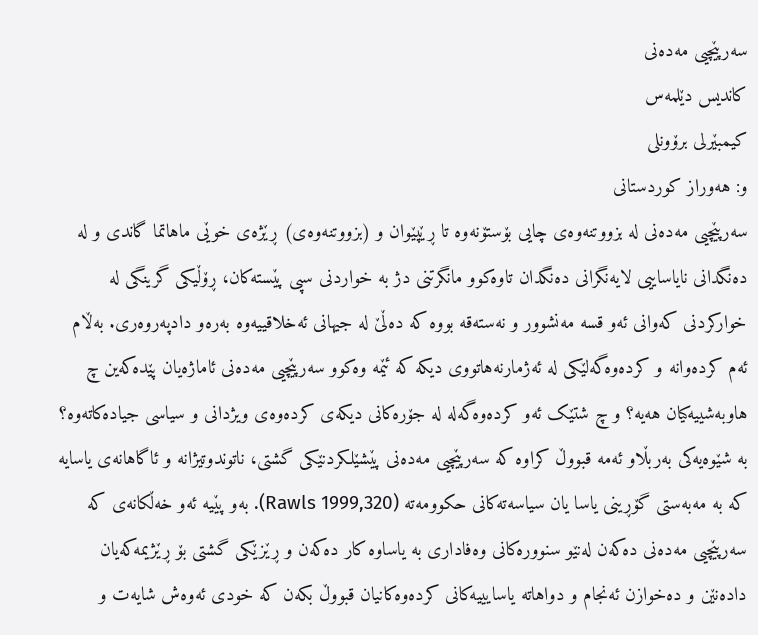سەرپێچیی مەدەنی
کاندیس دێلمەس
کیمبێرلی برۆونلی
و: هەوراز کوردستانی
سەرپێچیی مەدەنی لە بزووتنەوەی چایی بۆستۆنەوە تا ڕێپێوان و (بزووتنەوەی) ڕێژەی خوێی ماهاتما گاندی و لە دەنگدانی نایاساییی لایەنگرانی دەنگدان تاوەکوو مانگرتنی دژ بە خواردنی سپی پێستەکان، ڕۆڵیکی گرینگی لە خوارکردنی کەوانی ئەو قسە مەنشوور و نەستەقە بووە کە دەڵێ لە جیهانی ئەخلاقییەوە بەرەو دادپەروەری. بەڵام ئەم کردەوانە و کردەوەگەلێکی لە ئەژمارنەهاتووی دیکە کە ئێمە وەکوو سەرپێچیی مەدەنی ئاماژەیان پێدەکەین چ هاوبەشییەکیان هەیه؟ و چ شتێک ئەو کردەوەگەلە لە جۆرەکانی دیکەی کردەوەی ویژدانی و سیاسی جیادەکاتەوە؟
بە شێوەیەکی بەربڵاو ئەمە قبووڵ کراوە کە سەرپێچیی مەدەنی پێشێلکردنێکی گشتی، ناتوندوتیژانە و ئاگاهانەی یاسایە کە بە مەبەستی گۆڕینی یاسا یان سیاسەتەکانی حکوومەتە (Rawls 1999,320). بەو پێیە ئەو خەڵکانەی کە سەرپێچیی مەدەنی دەکەن لەنێو سنوورەکانی وەفاداری بە یاساوە کار دەکەن و ڕێزێکی گشتی بۆ ڕێژیمەکەیان دادەنێن و دەخوازن ئەنجام و دواهاتە یاسایییەکانی کردەوەکانیان قبووڵ بکەن کە خودی ئەوەش شایەت و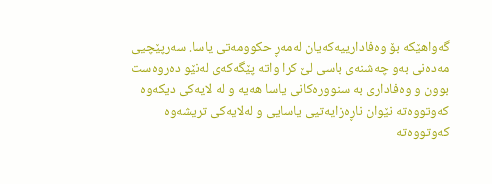گەواهێکە بۆ وەفادارییەکەیان لەمەڕ حکوومەتی یاسا. سەرپێچیی مەدەنی بەو چەشنەی باسی لێ کرا واتە پێگەکەی لەنێو دەروەست بوون و وەفاداری بە سنوورەکانی یاسا هەیە و لە لایەکی دیکەوە کەوتووەتە نێوان ناڕەزایەتیی یاسایی و لەلایەکی تریشەوە کەوتووەتە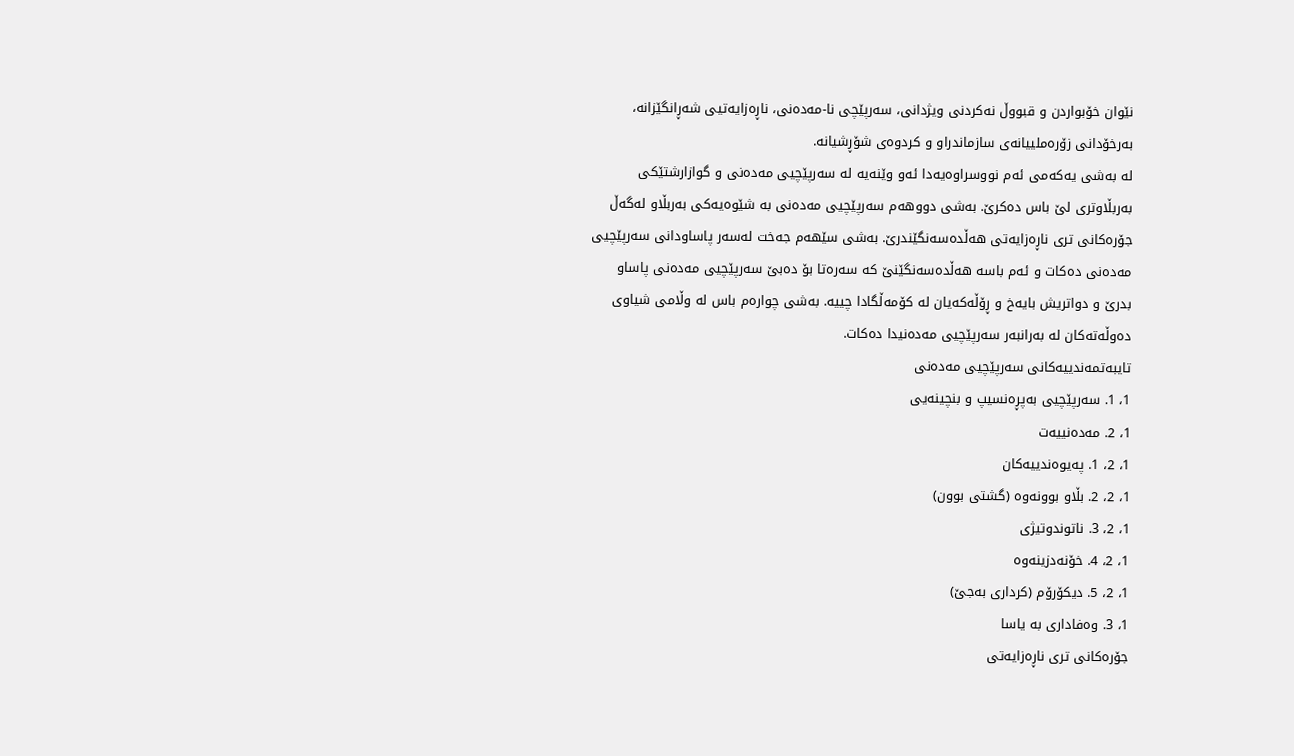نێوان خۆبواردن و قبووڵ نەکردنی ویژدانی، سەرپێچی نا-مەدەنی، ناڕەزایەتیی شەڕانگێزانە، بەرخۆدانی زۆرەملییانەی سازماندراو و کردوەی شۆڕشیانە.
لە بەشی یەکەمی ئەم نووسراوەیەدا ئەو وێنەیە لە سەرپێچیی مەدەنی و گوازارشتێکی بەربڵاوتری لێ باس دەکرێ. بەشی دووهەم سەرپێچیی مەدەنی بە شێوەیەکی بەربڵاو لەگەڵ جۆرەکانی تری ناڕەزایەتی هەڵدەسەنگێندرێ. بەشی سێهەم جەخت لەسەر پاساودانی سەرپێچیی مەدەنی دەکات و ئەم باسە هەڵدەسەنگێنێ کە سەرەتا بۆ دەبێ سەرپێچیی مەدەنی پاساو بدرێ و دواتریش بایەخ و ڕۆڵەکەیان لە کۆمەڵگادا چییە. بەشی چوارەم باس لە وڵامی شیاوی دەوڵەتەکان لە بەرانبەر سەرپێچیی مەدەنیدا دەکات.
تایبەتمەندییەکانی سەرپێچیی مەدەنی
1، 1. سەرپێچیی بەپڕەنسیپ و بنچینەیی
1، 2. مەدەنییەت
1، 2، 1. پەیوەندییەکان
1، 2، 2. بڵاو بوونەوە (گشتی بوون)
1، 2، 3. ناتوندوتیژی
1، 2، 4. خۆنەدزینەوە
1، 2، 5. دیکۆرۆم (کرداری بەجێ)
1، 3. وەفاداری بە یاسا
جۆرەکانی تری ناڕەزایەتی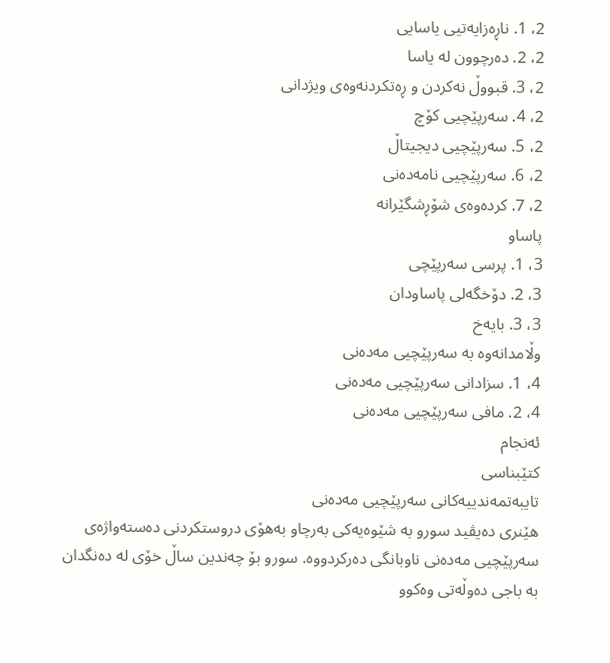2، 1. ناڕەزایەتیی یاسایی
2، 2. دەرچوون لە یاسا
2، 3. قبووڵ نەکردن و ڕەتکردنەوەی ویژدانی
2، 4. سەرپێچیی کۆچ
2، 5. سەرپێچیی دیجیتاڵ
2، 6. سەرپێچیی نامەدەنی
2، 7. کردەوەی شۆڕشگێرانە
پاساو
3، 1. پرسی سەرپێچی
3، 2. دۆخگەلی پاساودان
3، 3. بایەخ
وڵامدانەوە بە سەرپێچیی مەدەنی
4، 1. سزادانی سەرپێچیی مەدەنی
4، 2. مافی سەرپێچیی مەدەنی
ئەنجام
کتێبناسی
تایبەتمەندییەکانی سەرپێچیی مەدەنی
هێنری دەیڤید سورو بە شێوەیەکی بەرچاو بەهۆی دروستکردنی دەستەواژەی سەرپێچیی مەدەنی ناوبانگی دەرکردووە. سورو بۆ چەندین ساڵ خۆی لە دەنگدان بە باجی دەوڵەتی وەکوو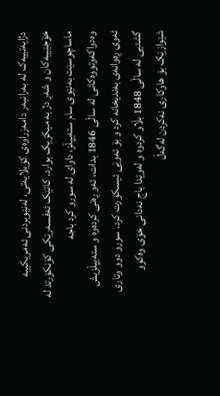دژایەتییەک لە بەرانبەر دامەزراوەی کۆیلایەتی، لەنێوبردنی ئەمریکییە خۆجێییەکان و شەڕ دژ بە میکزیک بوارد. کاتێک ئەفسەرێکی کۆنکۆرتد لە ماساچوسێت بەنێوی سام ستەیپڵز، داوای لە سورو کرد باجە وەدواکەوتووەکانی لە ساڵی 1846 بدات، ئەو ڕەتی کردەوە و ستەیپڵزیش ئەوی ڕەوانەی بەندیخانە کرد و بۆ ئەوێی ئیسکۆرت کرد. سورو دوو وتاری گشتیی لە ساڵی 1848 بڵاو کردوە و لەوێدا باج نەدانی خۆی وەکوو شێوازێک بۆ هاوکاری نەکردن لەگەڵ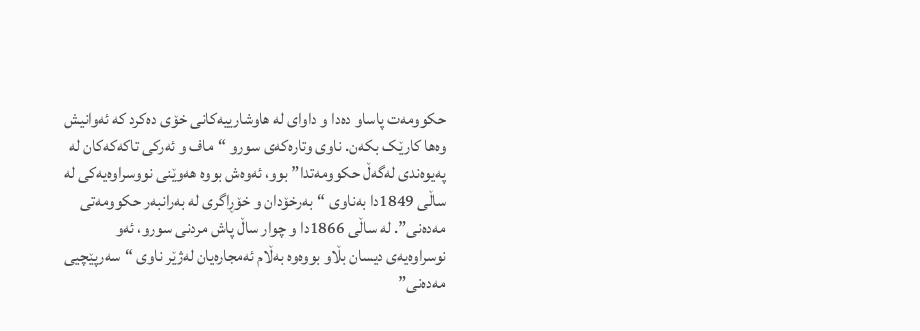حکوومەت پاساو دەدا و داوای لە هاوشارییەکانی خۆی دەکرد کە ئەوانیش وەها کارێک بکەن. ناوی وتارەکەی سورو “ماف و ئەرکی تاکەکەکان لە پەیوەندی لەگەڵ حکوومەتدا” بوو، ئەوەش بووە هەوێنی نووسراوەیەکی لە ساڵی 1849دا بەناوی “بەرخۆدان و خۆڕاگری لە بەرانبەر حکوومەتی مەدەنی”. لە ساڵی 1866دا و چوار ساڵ پاش مردنی سورو، ئەو نوسراوەیەی دیسان بڵاو بووەوە بەڵام ئەمجارەیان لەژێر ناوی “سەرپێچیی مەدەنی”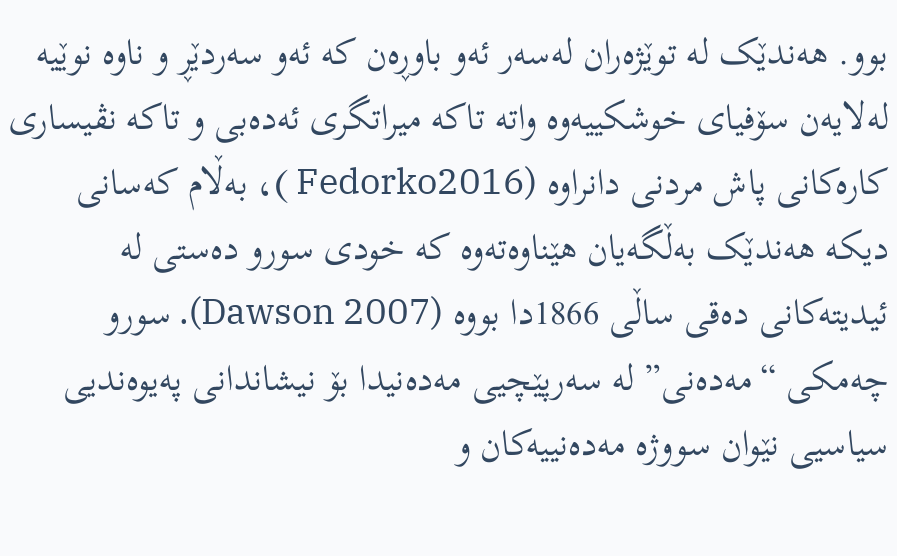بوو. هەندێک لە توێژەران لەسەر ئەو باوڕەن کە ئەو سەردێڕ و ناوە نوێیە لەلایەن سۆفیای خوشکییەوە واتە تاکە میراتگری ئەدەبی و تاکە نڤیساری کارەکانی پاش مردنی دانراوە (Fedorko2016 )، بەڵام کەسانی دیکە هەندێک بەڵگەیان هێناوەتەوە کە خودی سورو دەستی لە ئیدیتەکانی دەقی ساڵی 1866دا بووە (Dawson 2007). سورو چەمکی “مەدەنی” لە سەرپێچیی مەدەنیدا بۆ نیشاندانی پەیوەندیی سیاسیی نێوان سووژە مەدەنییەکان و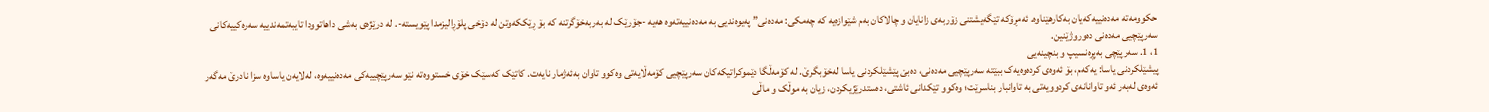حکوومەتە مەدەنییەکەیان بەکارهێناوە. ئەمڕۆکە تێگەیشتنی زۆربەی زانایان و چالاکان بەم شێوازەیە کە چەمکی: مەدەنی” پەیوەندیی بە مەدەنییەتەوە هەیە -جۆرێک لە بەربەخۆگرتنە کە بۆ ڕێککەوتن لە دۆخی پلۆڕالیزمدا پێویستە-. لە درێژەی بەشی داهاتوودا تایبەتمەندییه سەرەکییەکانی سەرپێچیی مەدەنی دەوروژێنین.
1، 1. سەرپێچی بەپڕەنسیپ و بنچینەیی
پیشێلکردنی یاسا: یەکەم، بۆ ئەوەی کردەوەیەک ببێتە سەرپێچیی مەدەنی، دەبێ پێشێلکردنی یاسا لەخۆبگرێ. لە کۆمەڵگا دێموکراتیکەکان سەرپێچیی کۆمەڵایەتی وەکوو تاوان بەئەژمار نایەت. کاتێک کەسێک خۆی خستووەتە نێو سەرپێچییەکی مەدەنییەوە، لەلایەن یاساوە سزا نادرێ مەگەر ئەوەی لەبەر ئەو تاوانانەی کردوویەتی بە تاوانبار بناسرێت؛ وەکوو تێکدانی ئاشتی، دەستدرێژیکردن، زیان بە موڵک و ماڵی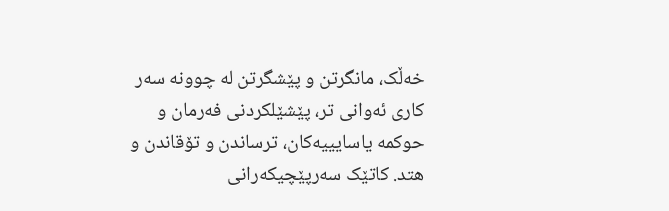خەڵک، مانگرتن و پێشگرتن لە چوونە سەر کاری ئەوانی تر، پێشێلکردنی فەرمان و حوکمە یاسایییەکان، ترساندن و تۆقاندن و هتد. کاتێک سەرپێچیکەرانی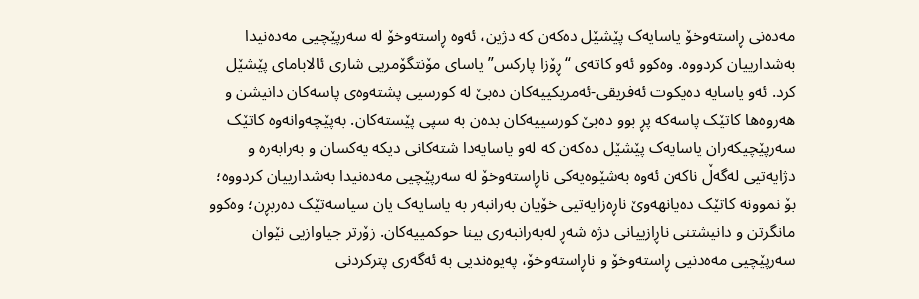مەدەنی ڕاستەوخۆ یاسایەک پێشێل دەکەن کە دژین، ئەوە ڕاستەوخۆ لە سەرپێچیی مەدەنیدا بەشدارییان کردووە. وەکوو ئەو کاتەی “ڕۆزا پارکس” یاسای مۆنتگۆمریی شاری ئالابامای پێشێل کرد. ئەو یاسایە دەیکوت ئەفریقی-ئەمریکییەکان دەبێ لە کورسیی پشتەوەی پاسەکان دانیشن و هەروەها کاتێک پاسەکە پڕ بوو دەبێ کورسییەکان بدەن بە سپی پێستەکان. بەپێچەوانەوە کاتێک سەرپێچیکەران یاسایەک پێشێل دەکەن کە لەو یاسایەدا شتەکانی دیکە یەکسان و بەرابەرە و دژایەتیی لەگەڵ ناکەن ئەوە بەشێوەیەکی ناڕاستەوخۆ لە سەرپێچیی مەدەنیدا بەشدارییان کردووە؛ بۆ نموونە کاتێک دەیانهەوێ ناڕەزایەتیی خۆیان بەرانبەر بە یاسایەک یان سیاسەتێک دەربڕن؛ وەکوو مانگرتن و دانیشتنی ناڕازییانی دژە شەڕ لەبەرانبەری بینا حوکمییەکان. زۆرتر جیاوازیی نێوان سەرپێچیی مەەدنیی ڕاستەوخۆ و ناڕاستەوخۆ، پەیوەندیی بە ئەگەری پترکردنی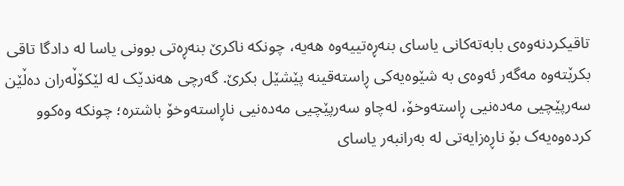تاقیکردنەوەی بابەتەکانی یاسای بنەڕەتییەوە هەیە، چونکە ناکرێ بنەڕەتی بوونی یاسا لە دادگا تاقی بکرێتەوە مەگەر ئەوەی بە شێوەیەکی ڕاستەقینە پێشێل بکرێ. گەرچی هەندێک لە لێکۆڵەران دەڵێن سەرپێچیی مەدەنیی ڕاستەوخۆ، لەچاو سەرپێچیی مەدەنیی ناڕاستەوخۆ باشترە؛ چونکە وەکوو کردەوەیەک بۆ ناڕەزایەتی لە بەرانبەر یاسای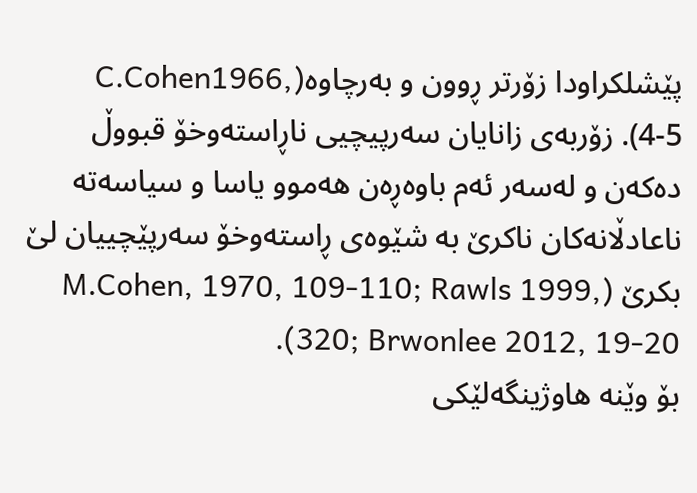پێشلکراودا زۆرتر ڕوون و بەرچاوە(C.Cohen1966, 4-5). زۆربەی زانایان سەرپیچیی ناڕاستەوخۆ قبووڵ دەکەن و لەسەر ئەم باوەڕەن هەموو یاسا و سیاسەتە ناعادڵانەکان ناکرێ بە شێوەی ڕاستەوخۆ سەرپێچییان لێ بکرێ (M.Cohen, 1970, 109-110; Rawls 1999, 320; Brwonlee 2012, 19-20).
بۆ وێنە هاوژینگەلێکی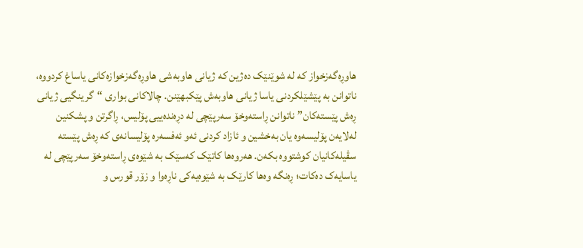هاوڕەگەزخواز کە لە شوێنێک دەژین کە ژیانی هاوبەشی هاوڕەگەزخوازەکانی یاساغ کردووە، ناتوانن بە پێشێلکردنی یاسا ژیانی هاوبەش پێکبهێنن. چالاکانی بواری “گرینگیی ژیانی ڕەش پێستەکان” ناتوانن ڕاستەوخۆ سەرپێچی لە دڕەندەییی پۆلیس، ڕاگرتن و پشکنین لەلایەن پۆلیسەوە یان بەخشین و ئازاد کردنی ئەو ئەفسەرە پۆلیسانەی کە ڕەش پێستە سڤیلەکانیان کوشتووە بکەن. هەروەها کاتێک کەسێک بە شێوەی ڕاستەوخۆ سەرپێچی لە یاسایەک دەکات؛ ڕەنگە وەها کارێک بە شێوەیەکی ناڕەوا و زۆر قورس و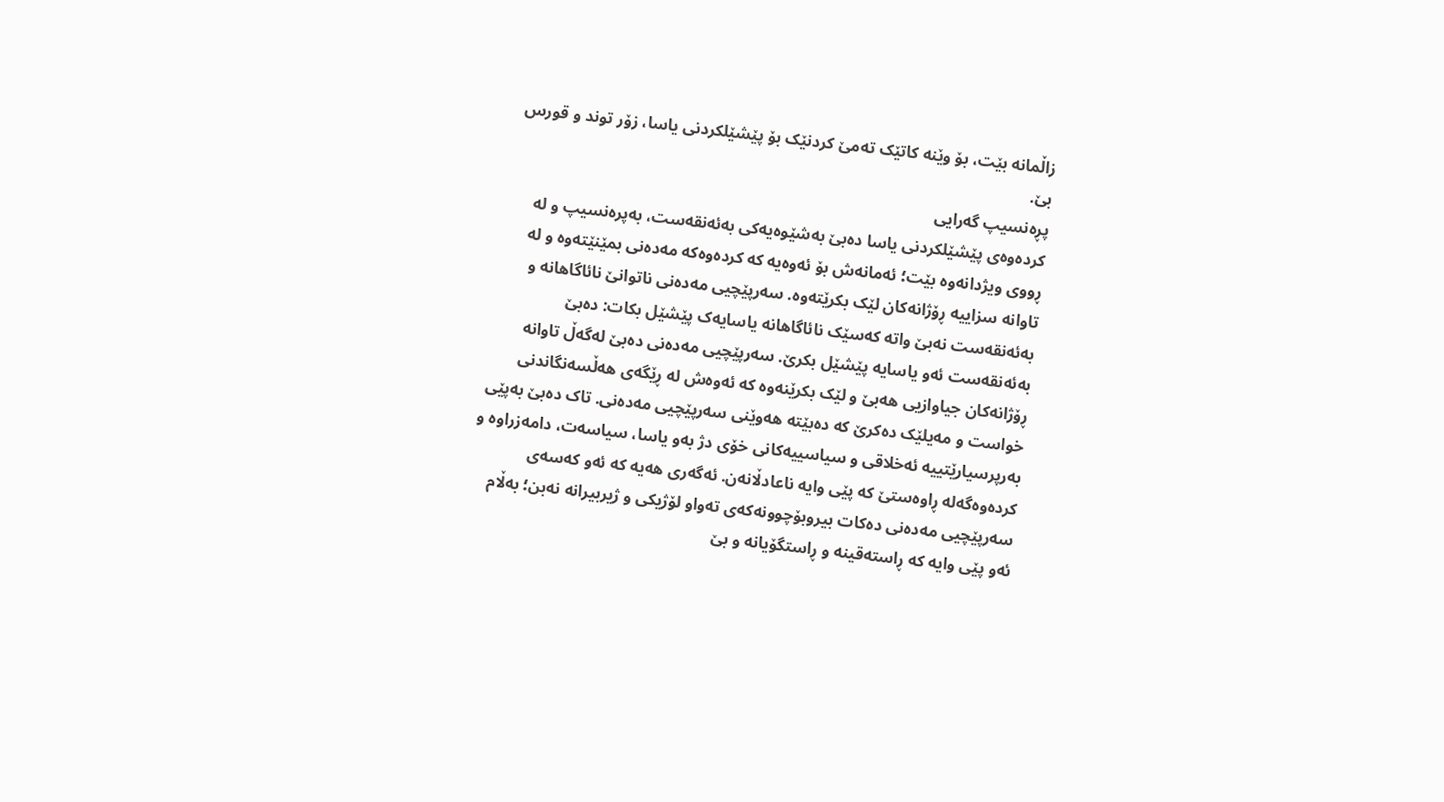زاڵمانە بێت، بۆ وێنە کاتێک تەمێ کردنێک بۆ پێشێلکردنی یاسا، زۆر توند و قورس بێ.
پڕەنسیپ گەرایی
کردەوەی پێشێلکردنی یاسا دەبێ بەشێوەیەکی بەئەنقەست، بەپرەنسیپ و لە ڕووی ویژدانەوە بێت؛ ئەمانەش بۆ ئەوەیە کە کردەوەکە مەدەنی بمێنێتەوە و لە تاوانە سزاییە ڕۆژانەکان لێک بکرێتەوە. سەرپێچیی مەدەنی ناتوانێ نائاگاهانە و بەئەنقەست نەبێ واتە کەسێک نائاگاهانە یاسایەک پێشێل بکات: دەبێ بەئەنقەست ئەو یاسایە پێشێل بکرێ. سەرپێچیی مەدەنی دەبێ لەگەڵ تاوانە ڕۆژانەکان جیاوازیی هەبێ و لێک بکرێنەوە کە ئەوەش لە ڕێگەی هەڵسەنگاندنی خواست و مەیلێک دەکرێ کە دەبێتە هەوێنی سەرپێچیی مەدەنی. تاک دەبێ بەپێی بەرپرسیارێتییە ئەخلاقی و سیاسییەکانی خۆی دژ بەو یاسا، سیاسەت، دامەزراوە و کردەوەگەلە ڕاوەستێ کە پێی وایە ناعادڵانەن. ئەگەری هەیە کە ئەو کەسەی سەرپێچیی مەدەنی دەکات بیروبۆچوونەکەی تەواو لۆژیکی و ژیربیرانە نەبن؛ بەڵام ئەو پێی وایە کە ڕاستەقینە و ڕاستگۆیانە و بێ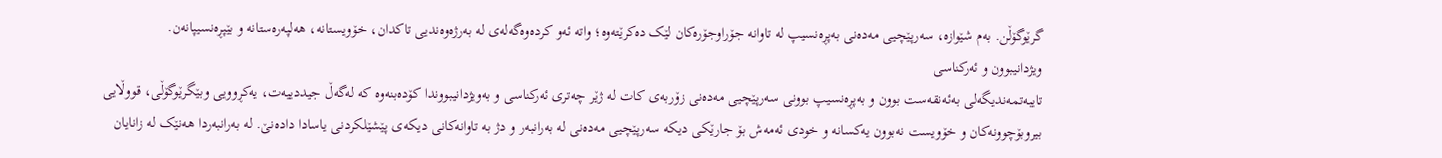گرێوگۆڵن. بەم شێوازە، سەرپێچیی مەدەنی بەپڕەنسیپ لە تاوانە جۆراوجۆرەکان لێک دەکرێتەوە؛ واتە ئەو کردەوەگەلەی لە بەرژەوەندیی تاکدان، خۆویستانە، هەلپەرەستانە و بێپڕەنسیپانەن.
ویژدانیبوون و ئەرکناسی
تایبەتمەندیگەلی بەئەنقەست بوون و بەپڕەنسیپ بوونی سەرپێچیی مەدەنی زۆربەی کات لە ژێر چەتری ئەرکناسی و بەویژدانیبووندا کۆدەبنەوە کە لەگەڵ جیددییەت، یەکڕوویی وبێگرێوگۆڵی، قووڵایی بیروبۆچوونەکان و خۆویست نەبوون یەکسانه و خودی ئەمەش بۆ جارێکی دیکە سەرپێچیی مەدەنی لە بەرانبەر و دژ بە تاوانەکانی دیکەی پێشێلکردنی یاسادا دادەنێ. لە بەرانبەردا هەنێک لە زانایان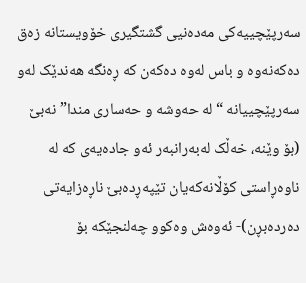سەرپێچییەکی مەدەنیی گشتگیری خۆویستانە زەق دەکەنەوە و باس لەوە دەکەن کە ڕەنگە هەندێک لەو سەرپێچییانە “لە حەوشە و حەساری مندا” نەبێ (بۆ وێنە، خەڵک لەبەرانبەر ئەو جادەیەی کە لە ناوەڕاستی کۆڵانەکەیان تێپەڕدەبێ ناڕەزایەتی دەردەبڕن)- ئەوەش وەکوو چەلنجێکە بۆ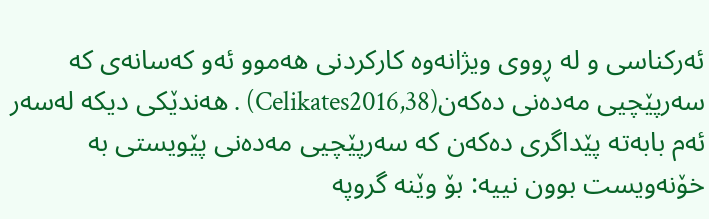ئەرکناسی و لە ڕووی ویژانەوە کارکردنی هەموو ئەو کەسانەی کە سەرپێچیی مەدەنی دەکەن(Celikates2016,38) . هەندێکی دیکە لەسەر ئەم بابەتە پێداگری دەکەن کە سەرپێچیی مەدەنی پێویستی بە خۆنەویست بوون نییە: بۆ وێنە گروپە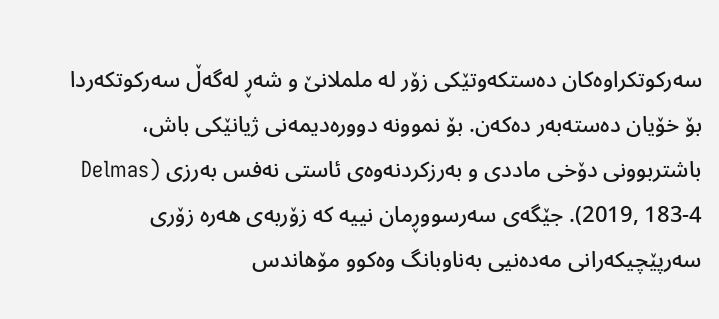سەرکوتکراوەکان دەستکەوتێکی زۆر لە ململانێ و شەڕ لەگەڵ سەرکوتکەردا بۆ خۆیان دەستەبەر دەکەن. بۆ نموونە دوورەدیمەنی ژیانێکی باش، باشتربوونی دۆخی ماددی و بەرزکردنەوەی ئاستی نەفس بەرزی (Delmas 2019, 183-4). جێگەی سەرسووڕمان نییە کە زۆربەی هەرە زۆری سەرپێچیکەرانی مەدەنیی بەناوبانگ وەکوو مۆهاندس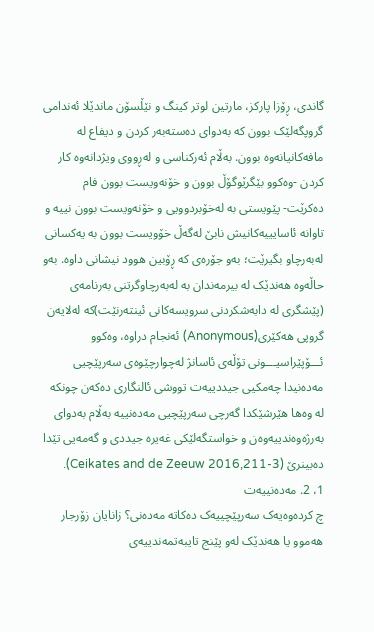گاندی، ڕۆزا پارکز، مارتین لوتر کینگ و نێڵسۆن ماندێلا ئەندامی گروپگەلێک بوون کە بەدوای دەستەبەر کردن و دیفاع لە مافەکانیانەوە بوون. بەڵام ئەرکناسی و لەڕووی ویژدانەوە کار کردن -وەکوو بێگرێوگۆڵ بوون و خۆنەویست بوون فام دەکرێت- پێویستی بە لەخۆبردوویی و خۆنەویست بوون نییە و تاوانە ئاسایییەکانیش نابێ لەگەڵ خۆویست بوون بە یەکسانی لەبەرچاو بگیرێت؛ بەو جۆرەی کە ڕۆبین هوود نیشانی داوە. بەو حاڵەوە هەندێک لە بیرمەندان بە لەبەرچاوگرتنی بەرنامەی (پێشگری لە دابەشکردنی سرویسەکانی ئینتەرنێت)کە لەلایەن گروپی هەکێری(Anonymous) ئەنجام دراوە، وەکوو ئـــۆپێراسیـــونی تۆڵەی ئاسانژ لەچوارچێوەی سەرپێچیی مەدەنیدا چەمکیی جیددییەت تووشی ئالنگاری دەکەن چونکە لە وەها هێرشێکدا گەرچی سەرپێچیی مەدەنییە بەڵام بەدوای بەرژەوەندییەوەن و خواستگەلێکی غەیرە جیددی و گەمەیی تێدا دەبینرێ (Ceikates and de Zeeuw 2016,211-3).
1، 2. مەدەنییەت
چ کردەوەیەک سەرپێچییەک دەکاتە مەدەنی؟ زانایان زۆرجار هەموو یا هەندێک لەو پێنج تایبەتمەندییەی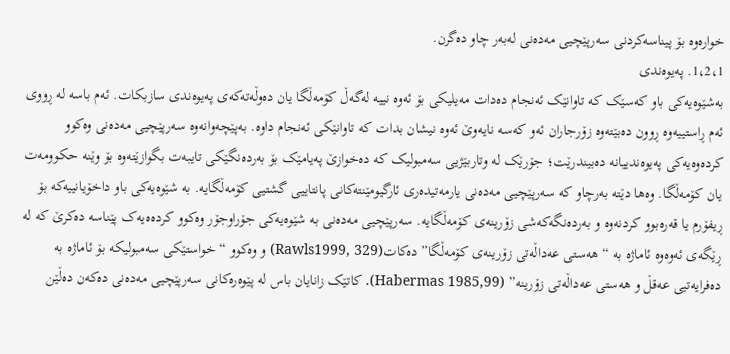خوارەوە بۆ پیناسەکردنی سەرپێچیی مەدەنی لەبەر چاو دەگرن.
1،2،1. پەیوەندی
بەشێوەیەکی باو کەسێک کە تاوانێک ئەنجام دەدات مەیلیکی بۆ ئەوە نییە لەگەڵ کۆمەڵگا یان دەوڵەتەکەی پەیوەندی سازبکات. ئەم باسە لە ڕووی ئەم ڕاستییەوە ڕوون دەبێتەوە زۆرجاران ئەو کەسە نایەوێ ئەوە نیشان بدات کە تاوانێکی ئەنجام داوە. بەپێچەوانەوە سەرپێچیی مەدەنی وەکوو کردەوەیەکی پەیوەندییانە دەبیندرێت؛ جۆرێک لە وتاربێژیی سەمبولیک کە دەخوازێ پەیامێک بۆ بەردەنگێکی تایبەت بگوازێتەوە بۆ وێنە حکوومەت یان کۆمەڵگا. وەها دێتە بەرچاو کە سەرپێچیی مەدەنی یارمەتیدەری ئارگیومێنتەکانی پانتاییی گشتیی کۆمەڵگایە. بە شێوەیەکی باو داخۆیانییەکە بۆ ڕیفۆرم یا قەرەبوو کردنەوه و بەردەنگەکەشی زۆرینەی کۆمەڵگایە. سەرپێچیی مەدەنی بە شێوەیەکی جۆراوجۆر وەکوو کردەەیەک پێناسە دەکرێ کە لە ڕێگەی ئەوەوە ئاماژە بە “هەستی عەداڵەتی زۆرینەی کۆمەڵگا” دەکات(Rawls1999, 329) و وەکوو “خواستێکی سەمبولیکە بۆ ئاماژە بە دەفرایەتیی عەقڵ و هەستی عەداڵەتی زۆرینە” (Habermas 1985,99). کاتێک زانایان باس لە پێوەرەکانی سەرپێچیی مەدەنی دەکەن دەڵێن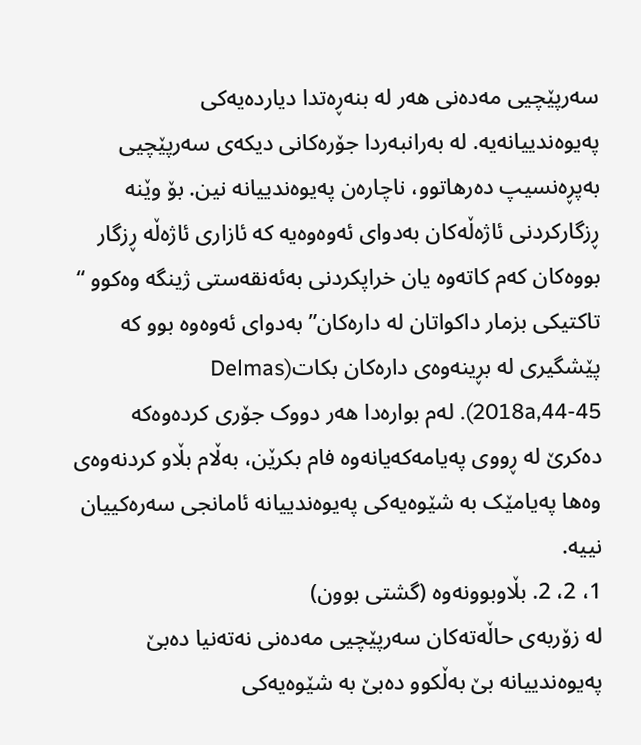سەرپێچیی مەدەنی هەر لە بنەڕەتدا دیاردەیەکی پەیوەندییانەیە. لە بەرانبەردا جۆرەکانی دیکەی سەرپێچیی بەپڕەنسیپ دەرهاتوو، ناچارەن پەیوەندییانە نین. بۆ وێنە ڕزگارکردنی ئاژەڵەکان بەدوای ئەوەوەیە کە ئازاری ئاژەڵە ڕزگار بووەکان کەم کاتەوە یان خراپکردنی بەئەنقەستی ژینگە وەکوو “ تاکتیکی بزمار داکواتان لە دارەکان” بەدوای ئەوەوە بوو کە پێشگیری لە بڕینەوەی دارەکان بکات(Delmas 2018a,44-45). لەم بوارەدا هەر دووک جۆری کردەوەکە دەکرێ لە ڕووی پەیامەکەیانەوە فام بکرێن، بەڵام بڵاو کردنەوەی وەها پەیامێک بە شێوەیەکی پەیوەندییانە ئامانجی سەرەکییان نییە.
1، 2، 2. بڵاوبوونەوە (گشتی بوون)
لە زۆربەی حاڵەتەکان سەرپێچیی مەدەنی نەتەنیا دەبێ پەیوەندییانە بێ بەڵکوو دەبێ بە شێوەیەکی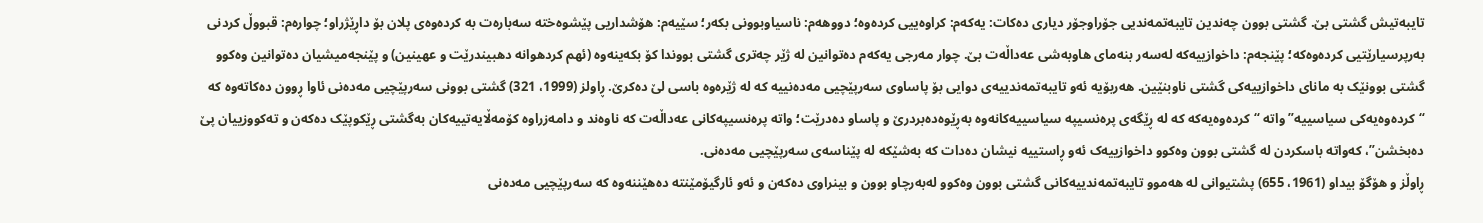تایبەتیش گشتی بێ. گشتی بوون چەندین تایبەتمەندیی جۆراوجۆر دیاری دەکات: یەکەم: کراوەییی کردەوە؛ دووهەم: ناسیاوبوونی بکەر؛ سێیەم: هۆشداریی پێشوەختە سەبارەت بە کردەوەی پلان بۆ داڕێژراو؛ چوارەم: قبووڵ کردنی بەرپرسیارێتیی کردەوەکە؛ پێنجەم: داخوازییەکە لەسەر بنەمای هاوبەشی عەداڵەت بێ. چوار مەرجی یەکەم دەتوانین لە ژێر چەتری گشتی بووندا کۆ بکەینەوە (ئهم کردهوانه دهبیندرێت و عهینین) و پێنجەمیشیان دەتوانین وەکوو گشتی بوونێک بە مانای داخوازییەکی گشتی ناوبنێین. هەربۆیە ئەو تایبەتمەندییەی دوایی بۆ پاساوی سەرپێچیی مەدەنییە کە لە ژێرەوە باسی لێ دەکرێ. ڕاولز (1999، 321) گشتی بوونی سەرپێچیی مەدەنی ئاوا ڕوون دەکاتەوە کە “کردەوەیەکی سیاسییە” واتە “کردەوەیەکە کە لە ڕێگەی پرەنسیپە سیاسییەکانەوە بەڕێوەدەبردرێ و پاساو دەدرێت؛ واتە پرەنسیپەکانی عەداڵەت کە ناوەند و دامەزراوە کۆمەڵایەتییەکان بەگشتی ڕێکوپێک دەکەن و تەکووزییان پێ دەبخشن”، کەواتە باسکردن لە گشتی بوون وەکوو داخوازییەک ئەو ڕاستییە نیشان دەدات کە بەشێکە لە پێناسەی سەرپێچیی مەدەنی.
ڕاوڵز و هۆگۆ بیداو (1961، 655) پشتیوانی لە هەموو تایبەتمەندییەکانی گشتی بوون وەکوو لەبەرچاو بوون و بینراوی دەکەن و ئەو ئارگیۆمێنتە دەهێننەوە کە سەرپێچیی مەدەنی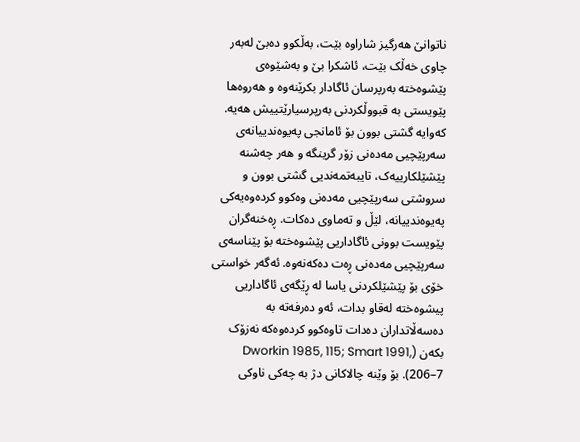ناتوانێ هەرگیز شاراوە بێت، بەڵکوو دەبێ لەبەر چاوی خەڵک بێت، ئاشکرا بێ و بەشێوەی پێشوەختە بەرپرسان ئاگادار بکرێنەوە و هەروەها پێویستی بە قبووڵکردنی بەرپرسیارێتییش هەیە. کەوایە گشتی بوون بۆ ئامانجی پەیوەندییانەی سەرپێچیی مەدەنی زۆر گرینگە و هەر چەشنە پێشێلکارییەک، تایبەتمەندیی گشتی بوون و سروشتی سەرپێچیی مەدەنی وەکوو کردەوەیەکی پەیوەندییانە، لێڵ و تەماوی دەکات. ڕەخنەگران پێویست بوونی ئاگاداریی پێشوەختە بۆ پێناسەی سەرپێچیی مەدەنی ڕەت دەکەنەوە. ئەگەر خواستی خۆی بۆ پێشێلکردنی یاسا لە ڕێگەی ئاگاداریی پیشوەختە لەقاو بدات، ئەو دەرفەتە بە دەسەڵاتداران دەدات تاوەکوو کردەوەکە نەزۆک بکەن (Dworkin 1985, 115; Smart 1991, 206–7). بۆ وێنە چالاکانی دژ بە چەکی ناوکی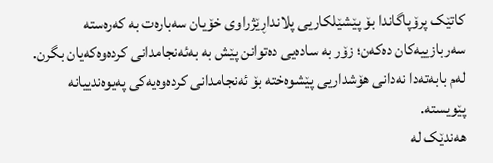کاتێک پرۆپاگاندا بۆ پێشێلکاریی پلانداڕێژراوی خۆیان سەبارەت بە کەرەستە سەربازییەکان دەکەن؛ زۆر بە سادەیی دەتوانن پێش بە بەئەنجامدانی کردەوەکەیان بگرن. لەم بابەتەدا نەدانی هۆشداریی پێشوەختە بۆ ئەنجامدانی کردەوەیەکی پەیوەندییانە پێویستە.
هەندێک لە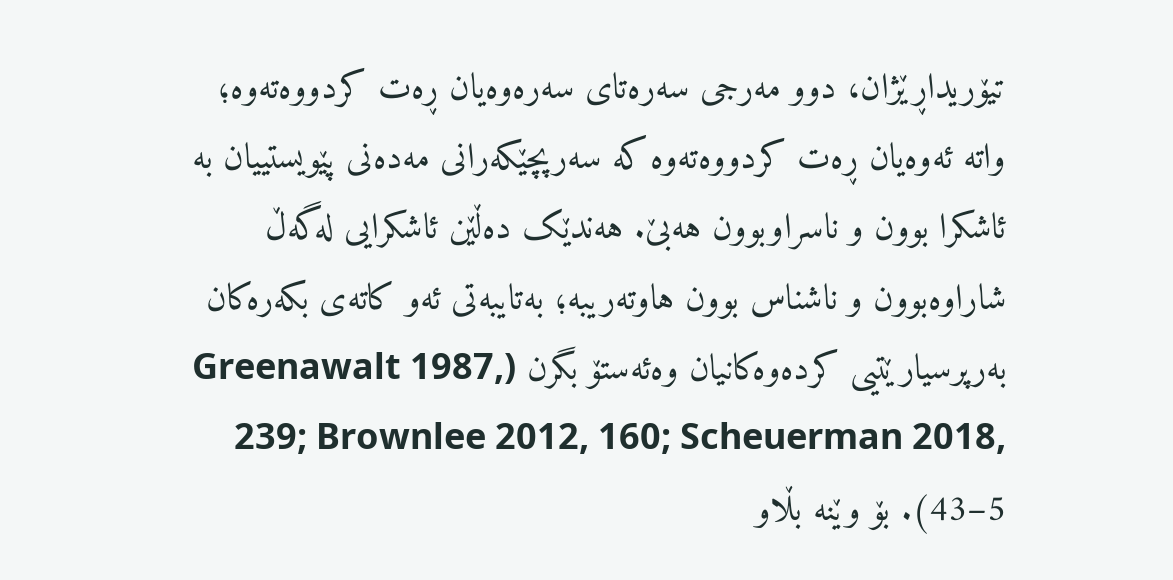تیۆریداڕێژان، دوو مەرجی سەرەتای سەرەوەیان ڕەت کردووەتەوە؛ واتە ئەوەیان ڕەت کردووەتەوە کە سەرپچێکەرانی مەدەنی پێویستییان بە ئاشکرا بوون و ناسراوبوون هەبێ. هەندێک دەڵێن ئاشکرایی لەگەڵ شاراوەبوون و ناشناس بوون هاوتەریبە؛ بەتایبەتی ئەو کاتەی بکەرەکان بەرپرسیارێتیی کردەوەکانیان وەئەستۆ بگرن (Greenawalt 1987, 239; Brownlee 2012, 160; Scheuerman 2018, 43–5). بۆ وێنە بڵاو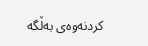کردنەوەی بەڵگە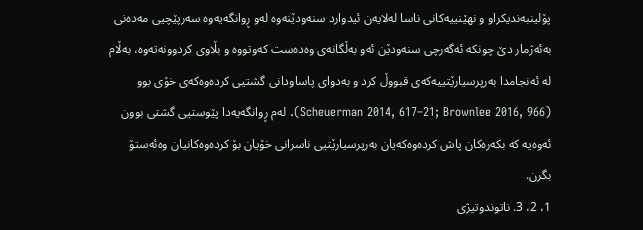پۆلینبەندیکراو و نهێنییەکانی ناسا لەلایەن ئیدوارد سنەودێنەوە لەو ڕوانگەیەوە سەرپێچیی مەدەنی بەئەژمار دێ چونکە ئەگەرچی سنەودێن ئەو بەڵگانەی وەدەست کەوتووە و بڵاوی کردوونەتەوە، بەڵام لە ئەنجامدا بەرپرسیارێتییەکەی قبووڵ کرد و بەدوای پاساودانی گشتیی کردەوەکەی خۆی بوو (Scheuerman 2014, 617–21; Brownlee 2016, 966). لەم ڕوانگەیەدا پێوستیی گشتی بوون ئەوەیە کە بکەرەکان پاش کردەوەکەیان بەرپرسیارێتیی ناسرانی خۆیان بۆ کردەوەکانیان وەئەستۆ بگرن.
1، 2، 3. ناتوندوتیژی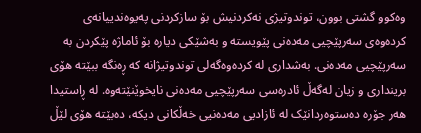وەکوو گشتی بوون، توندوتیژی نەکردنیش بۆ سازکردنی پەیوەندییانەی کردەوەی سەرپێچیی مەدەنی پێویستە و بەشێکی دیارە بۆ ئاماژە پێکردن بە سەرپێچیی مەدەنی. بەشداری لە کردەوەگەلی توندوتیژانە کە ڕەنگە ببێتە هۆی برینداری و زیان لەگەڵ ئادرەسی سەرپێچیی مەدەنی نایخوێنێتەوه. لە ڕاستیدا هەر جۆرە دەستوەردانێک لە ئازادیی مەدەنیی خەڵکانی دیکە، دەبێتە هۆی لێڵ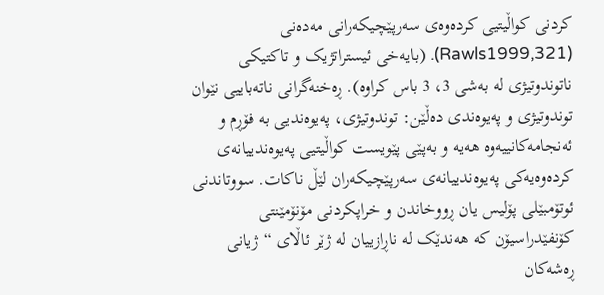کردنی کواڵیتیی کردەوەی سەرپێچیکەرانی مەدەنی (Rawls1999,321). (بایەخی ئیستراتژیک و تاکتیکی ناتوندوتیژی لە بەشی 3، 3 باس کراوە). ڕەخنەگرانی ناتەباییی نێوان توندوتیژی و پەیوەندی دەڵێن: توندوتیژی، پەیوەندیی بە فۆڕم و ئەنجامەکانییەوە هەیە و بەپێی پێویست کواڵیتیی پەیوەندییانەی کردەوەیەکی پەیوەندییانەی سەرپێچیکەران لێڵ ناکات. سووتاندنی ئوتۆمبێلی پۆلیس یان ڕووخاندن و خراپکردنی مۆنۆمێنتی کۆنفێدراسیۆن کە هەندێک لە ناڕازییان لە ژێر ئاڵای “ژیانی ڕەشەکان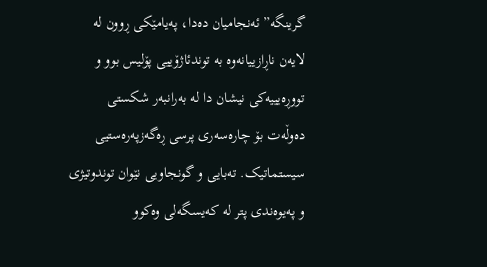گرینگە” ئەنجامیان دەدا، پەیامێکی ڕوون لە لایەن ناڕازییانەوە بە توندئاژۆییی پۆلیس بوو و تووڕەیییەکی نیشان دا لە بەرانبەر شکستی دەوڵەت بۆ چارەسەری پرسی ڕەگەزپەرەستیی سیستماتیک. تەبایی و گونجاویی نێوان توندوتیژی و پەیوەندی پتر لە کەیسگەلی وەکوو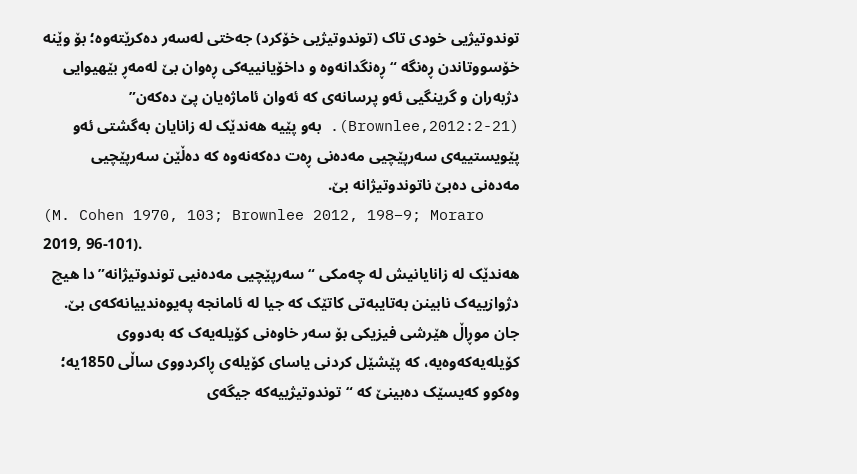توندوتیژیی خودی تاک (توندوتیژیی خۆکرد) جەختی لەسەر دەکرێتەوە؛ بۆ وێنە خۆسووتاندن ڕەنگە “ڕەنگدانەوە و داخۆیانییەکی ڕەوان بێ لەمەڕ بێهیوایی دژبەران و گرینگیی ئەو پرسانەی کە ئەوان ئاماژەیان پێ دەکەن” (Brownlee,2012:2-21). بەو پێیە هەندێک لە زانایان بەگشتی ئەو پێویستییەی سەرپێچیی مەدەنی ڕەت دەکەنەوە کە دەڵێن سەرپێچیی مەدەنی دەبێ ناتوندوتیژانە بێ.
(M. Cohen 1970, 103; Brownlee 2012, 198–9; Moraro 2019, 96-101).
هەندێک لە زانایانیش لە چەمکی “سەرپێچیی مەدەنیی توندوتیژانە”دا هیچ دژوازییەک نابینن بەتایبەتی کاتێک کە جیا لە ئامانجە پەیوەندییانەکەی بێ. جان موڕاڵ هێرشی فیزیکی بۆ سەر خاوەنی کۆیلەیەک کە بەدووی کۆیلەیەکەوەیە، کە پێشێل کردنی یاسای کۆیلەی ڕاکردووی ساڵی 1850یە؛ وەکوو کەیسێک دەبینێ کە “توندوتیژییەکە جیگەی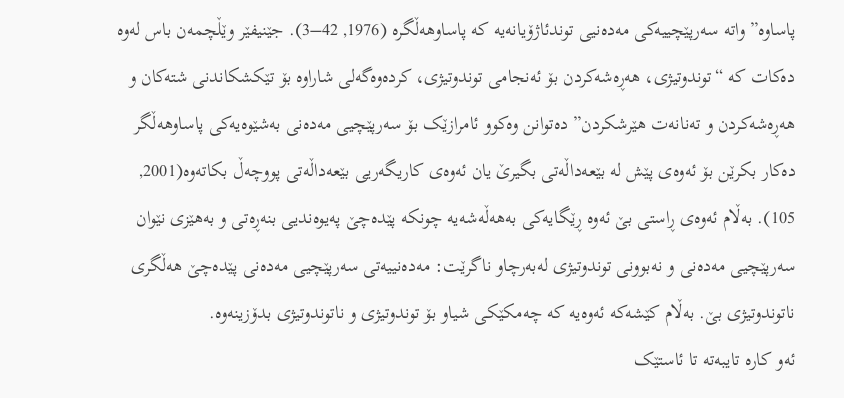پاساوە” واتە سەرپێچییەکی مەدەنیی توندئاژۆیانەیە کە پاساوهەڵگرە (1976, 42–3). جێنیفێر وێڵچمەن باس لەوە دەکات کە “توندوتیژی، هەڕەشەکردن بۆ ئەنجامی توندوتیژی، کردەوەگەلی شاراوە بۆ تێکشکاندنی شتەکان و هەڕەشەکردن و تەنانەت هێرشکردن” دەتوانن وەکوو ئامرازێک بۆ سەرپێچیی مەدەنی بەشێوەیەکی پاساوهەڵگر دەکار بکرێن بۆ ئەوەی پێش لە بێعەداڵەتی بگیرێ یان ئەوەی کاریگەریی بێعەداڵەتی پووچەڵ بکاتەوە(2001, 105). بەڵام ئەوەی ڕاستی بێ ئەوە ڕێگایەکی بەهەڵەشەیە چونکە پێدەچێ پەیوەندیی بنەڕەتی و بەهێزی نێوان سەرپێچیی مەدەنی و نەبوونی توندوتیژی لەبەرچاو ناگرێت: مەدەنییەتی سەرپێچیی مەدەنی پێدەچێ هەڵگری ناتوندوتیژی بێ. بەڵام کێشەکە ئەوەیە کە چەمکێکی شیاو بۆ توندوتیژی و ناتوندوتیژی بدۆزینەوە.
ئەو کارە تایبەتە تا ئاستێک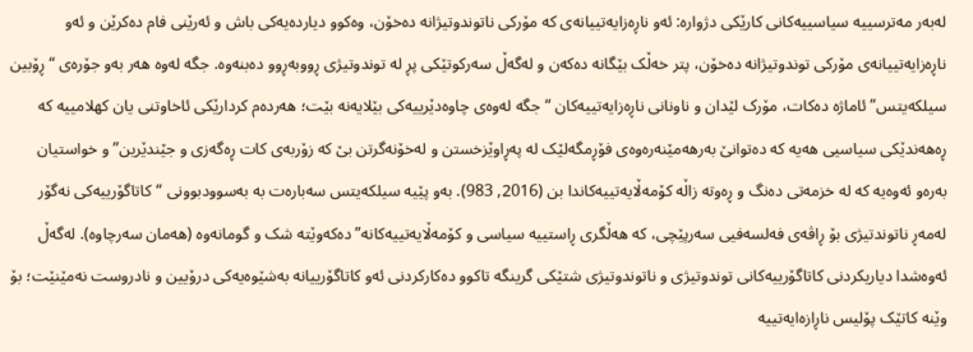لەبەر مەترسییە سیاسییەکانی کارێکی دژوارە: ئەو ناڕەزایەتییانەی کە مۆرکی ناتوندوتیژانە دەخۆن، وەکوو دیاردەیەکی باش و ئەرێنی فام دەکرێن و ئەو ناڕەزایەتییانەی مۆرکی توندوتیژانە دەخۆن، پتر خەڵک بێگانە دەکەن و لەگەڵ سەرکوتێکی پڕ لە توندوتیژی ڕووبەڕوو دەبنەوە. جگە لەوە هەر بەو جۆرەی “ڕۆبین سیلکەیتس” ئاماژە دەکات، مۆرک لێدان و ناونانی ناڕەزایەتییەکان “جگە لەوەی چاوەدێرییەکی بێلایەنە بێت؛ هەردەم کردارێکی ئاخاوتنی یان کهلامییه کە ڕەهەندێکی سیاسیی هەیە کە دەتوانێ بەرهەمێنەرەوەی فۆڕمگەلێک لە پەڕاوێزخستن و لەخۆنەگرتن بێ کە زۆربەی کات ڕەگەزی و جێندێرین” و خواستیان بەرەو ئەوەیە کە لە خزمەتی دەنگ و ڕەوتە زاڵە کۆمەڵایەتییەکاندا بن (2016, 983). بەو پێیه سیلکەیتس سەبارەت بە بەسوودبوونی “کاتاگۆرییەکی نەگۆر لەمەڕ ناتوندتیژی بۆ ڕاڤەی فەلسەفیی سەرپێچی، کە هەڵگری ڕاستییە سیاسی و کۆمەڵایەتییەکانە” دەکەوێتە شک و گومانەوە (هەمان سەرچاوە). لەگەڵ ئەوەشدا دیاریکردنی کاتاگۆرییەکانی توندوتیژی و ناتوندوتیژی شتێکی گرینگە تاکوو دەکارکردنی ئەو کاتاگۆرییانە بەشێوەیەکی درۆیین و نادروست نەمێنێت؛ بۆ وێنە کاتێک پۆلیس ناڕازەایەتییە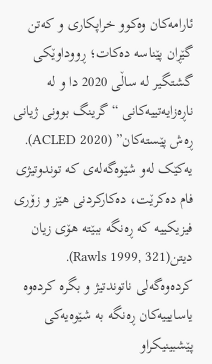ئارامەکان وەکوو خراپکاری و کەتن گێڕان پێناسە دەکات؛ ڕووداوێکی گشتگیر لە ساڵی 2020 دا و لە ناڕەزایەتییەکانی “گرینگ بوونی ژیانی ڕەش پێستەکان” (ACLED 2020).
یەکێک لەو شێوەگەلەی کە توندوتیژی فام دەکرێت، دەکارکردنی هێز و زۆری فیزیکییە کە ڕەنگە ببێتە هۆی زیان دیتن(Rawls 1999, 321). کردەوەگەلی ناتوندتیژ و بگرە کردەوە یاسایییەکان ڕەنگە بە شێوەیەکی پێشبینیکراو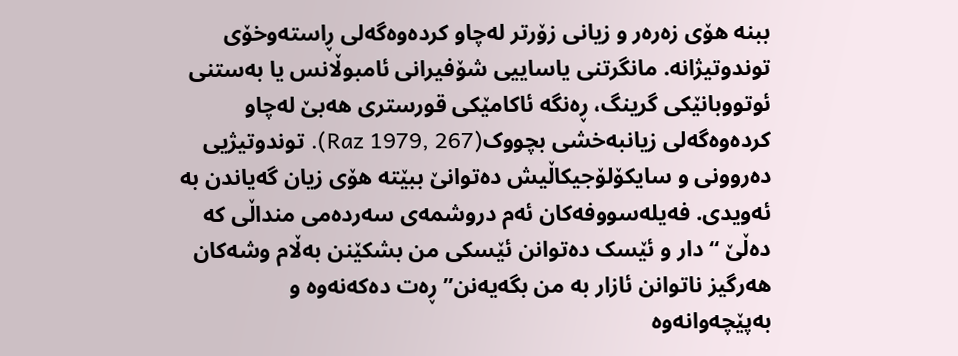ببنە هۆی زەرەر و زیانی زۆرتر لەچاو کردەوەگەلی ڕاستەوخۆی توندوتیژانە. مانگرتنی یاساییی شۆفیرانی ئامبوڵانس یا بەستنی ئوتووبانێکی گرینگ، ڕەنگە ئاکامێکی قورستری هەبێ لەچاو کردەوەگەلی زیانبەخشی بچووک(Raz 1979, 267). توندوتیژیی دەروونی و سایکۆلۆجیکاڵیش دەتوانێ ببێتە هۆی زیان گەیاندن بە ئەویدی. فەیلەسووفەکان ئەم دروشمەی سەردەمی منداڵی کە دەڵێ “دار و ئێسک دەتوانن ئێسکی من بشکێنن بەڵام وشەکان هەرگیز ناتوانن ئازار بە من بگەیەنن” ڕەت دەکەنەوە و بەپێچەوانەوە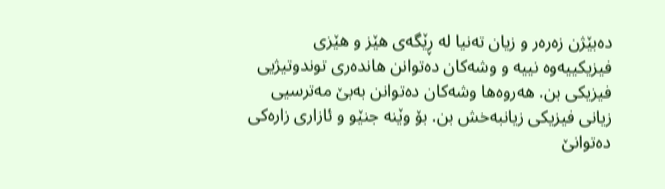دەبێژن زەرەر و زیان تەنیا لە ڕێگەی هێز و هێزی فیزیکییەوە نییە و وشەکان دەتوانن هاندەری توندوتیژیی فیزیکی بن. هەروەها وشەکان دەتوانن بەبێ مەترسیی زیانی فیزیکی زیانبەخش بن. بۆ وێنە جنێو و ئازاری زارەکی دەتوانێ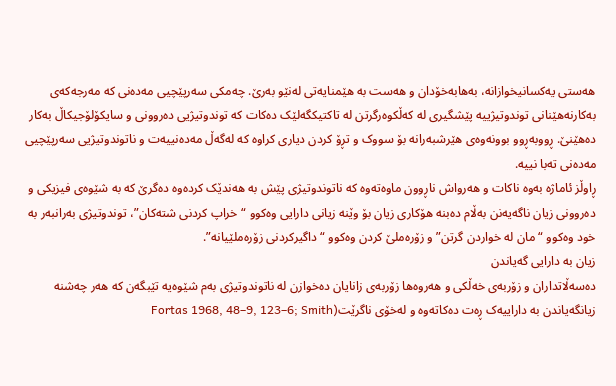هەستی یەکسانیخوازانە، بەهابەخۆدان و هەست بە هێمنایەتی لەنێو بەرێ. چەمکی سەرپێچیی مەدەنی کە مەرجەکەی بەکارنەهێنانی توندوتیژییه پێشگیری لە کەڵکوەرگرتن لە تاکتیکگەلێک دەکات کە توندوتیژیی دەروونی و سایکۆلۆجیکاڵ بەکار دەهێنێ. ڕووبەڕوو بوونەوەی هێرشبەرانە بۆ سووک و تڕۆ کردن دیاری کراوە کە لەگەڵ مەدەنییەت و ناتوندوتیژیی سەرپێچیی مەدەنی تەبا نییه.
ڕاوڵز ئاماژە بەوە ناکات و هەرواش ناڕوون ماوەتەوە کە ناتوندوتیژی پێش بە هەندێک کردەوە دەگرێ کە بە شێوەی فیزیکی و دەروونی زیان ناگەیەنن بەڵام دەبنە هۆکاری زیان بۆ وێنە زیانی دارایی وەکوو “خراپ کردنی شتەکان”، توندوتیژی بەرانبەر بە خود وەکوو “مان لە خواردن گرتن” و زۆرەملێ کردن وەکوو “داگیرکردنی زۆرەملێیانە”.
زیان بە دارایی گەیاندن
دەسەڵاتداران و زۆربەی خەڵکی و هەروەها زۆربەی زانایان دەخوازن لە ناتوندوتیژی بەم شێوەیە تێبگەن کە هەر چەشنە زیانگەیاندن بە داراییەک ڕەت دەکاتەوە و لەخۆی ناگرێت(Fortas 1968, 48–9, 123–6; Smith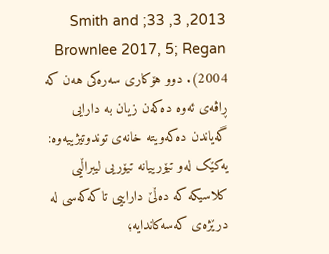2013, 3, 33; Smith and Brownlee 2017, 5; Regan 2004). دوو هۆکاری سەرەکی هەن کە ڕاڤەی ئەوە دەکەن زیان بە دارایی گەیاندن دەکەویتە خانەی توندوتیژییەوە: یەکێک لەو تیۆرییانە تیۆریی لیبراڵیی کلاسیکە کە دەڵێ داراییی تاکەکەسی لە درێژەی کەسەکاندایە؛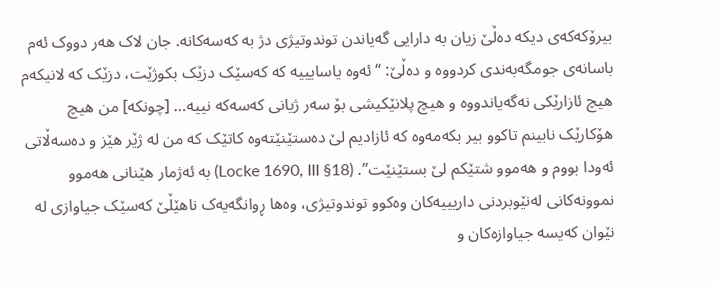بیرۆکەکەی دیکە دەڵێ زیان بە دارایی گەیاندن توندوتیژی دژ بە کەسەکانە. جان لاک هەر دووک ئەم باسانەی جومگەبەندی کردووە و دەڵێ: “ئەوە یاسایییە کە کەسێک دزێک بکوژێت، دزێک کە لانیکەم هیچ ئازارێکی نەگەیاندووە و هیچ پلانێکیشی بۆ سەر ژیانی کەسەکە نییە… [چونکە] من هیچ هۆکارێک نابینم تاکوو بیر بکەمەوە کە ئازادیم لێ دەستێنێتەوە کاتێک کە من لە ژێر هێز و دەسەڵاتی ئەودا بووم و هەموو شتێکم لێ بستێنێت”. (Locke 1690, III §18) بە ئەژمار هێنانی هەموو نموونەکانی لەنێوبردنی داریییەکان وەکوو توندوتیژی، وەها ڕوانگەیەک ناهێڵێ کەسێک جیاوازی لە نێوان کەیسە جیاوازەکان و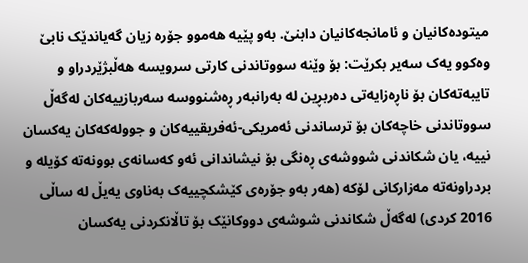میتودەکانیان و ئامانجەکانیان دابنێ. بەو پێیە هەموو جۆرە زیان گەیاندێک نابێ وەکوو یەک سەیر بکرێت: بۆ وێنە سووتاندنی کارتی سرویسە هەڵبژێردراو و تایبەتەکان بۆ ناڕەزایەتی دەربڕین لە بەرانبەر ڕەشنووسە سەربازییەکان لەگەڵ سووتاندنی خاچەکان بۆ ترساندنی ئەمریکی-ئەفریقییەکان و جوولەکەکان یەکسان نییە، یان شکاندنی شووشەی ڕەنگی بۆ نیشاندانی ئەو کەسانەی بوونەتە کۆیلە و بردراونەتە مەزارکانی لۆکە (هەر بەو جۆرەی کێشکچییەک بەناوی یەیڵ لە ساڵی 2016 کردی) لەگەڵ شکاندنی شوشەی دووکانێک بۆ تاڵانکردنی یەکسان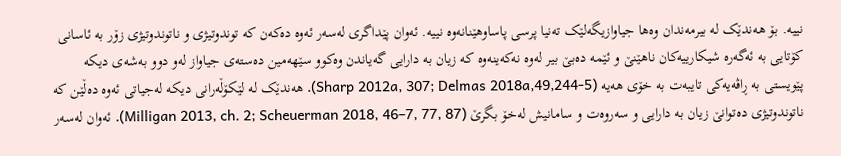نییە. بۆ هەندێک لە بیرمەندان وەها جیاوازیگەلێک تەنیا پرسی پاساوهێنانەوە نییە. ئەوان پێداگری لەسەر ئەوە دەکەن کە توندوتیژی و ناتوندوتیژی زۆر بە ئاسانی کۆتایی بە ئەگەرە شیکارییەکان ناهێنێ و ئێمە دەبێ بیر لەوە نەکەینەوە کە زیان بە دارایی گەیاندن وەکوو سێهەمین دەستەی جیاواز لەو دوو بەشەی دیکە پێویستی بە ڕاڤەیەکی تایبەت بە خۆی هەیە (Sharp 2012a, 307; Delmas 2018a,49,244-5). هەندێک لە لێکۆڵەرانی دیکە لەجیاتی ئەوە دەڵێن کە ناتوندوتیژی دەتوانێ زیان بە دارایی و سەروەت و سامانیش لەخۆ بگرێ (Milligan 2013, ch. 2; Scheuerman 2018, 46–7, 77, 87). ئەوان لەسەر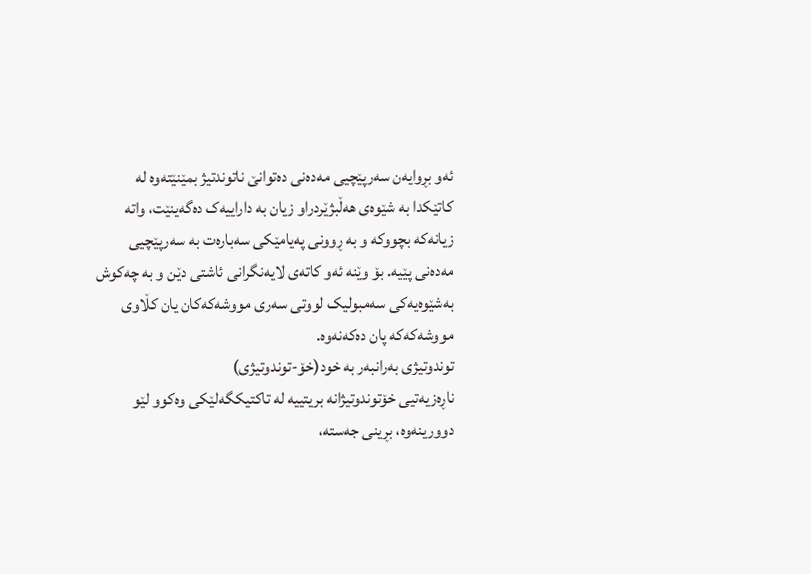ئەو بڕوایەن سەرپێچیی مەدەنی دەتوانێ ناتوندتیژ بمێنێتەوە لە کاتێکدا بە شێوەی هەڵبژێردراو زیان بە داراییەک دەگەینێت، واتە زیانەکە بچووکە و بە ڕوونی پەیامێکی سەبارەت بە سەرپێچیی مەدەنی پێیە. بۆ وێنە ئەو کاتەی لایەنگرانی ئاشتی دێن و بە چەکوش بەشێوەیەکی سەمبولیک لووتی سەری مووشەکەکان یان کڵاوی مووشەکەکە پان دەکەنەوە.
توندوتیژی بەرانبەر بە خود(خۆ-توندوتیژی)
ناڕەزیەتیی خۆتوندوتیژانە بریتییە لە تاکتیکگەلێکی وەکوو لێو دوورینەوە، بڕینی جەستە،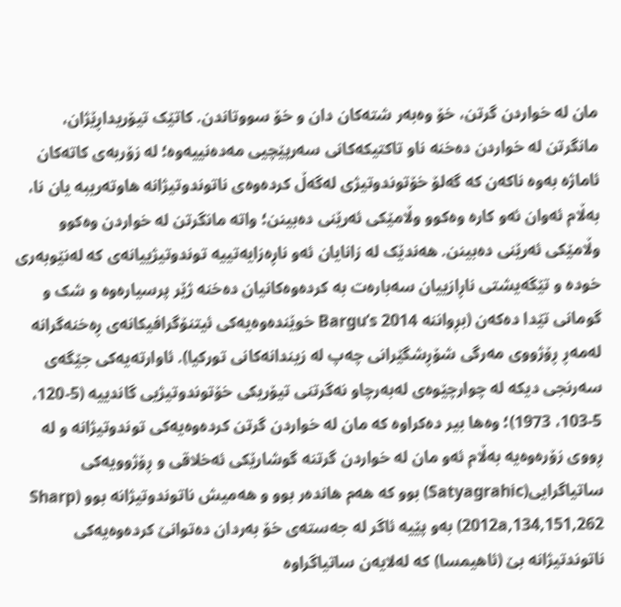مان لە خواردن گرتن، خۆ وەبەر شتەکان دان و خۆ سووتاندن. کاتێک تیۆریداڕێژان، مانگرتن لە خواردن دەخنە ناو تاکتیکەکانی سەرپێچیی مەدەنییەوە؛ لە زۆربەی کاتەکان ئاماژە بەوە ناکەن کە گەلۆ خۆتوندوتیژی لەگەڵ کردەوەی ناتوندوتیژانە هاوتەریبە یان نا، بەڵام ئەوان ئەو کارە وەکوو وڵامێکی ئەرێنی دەبینن؛ واتە مانگرتن لە خواردن وەکوو وڵامێکی ئەرێنی دەبینن. هەندێک لە زانایان ئەو ناڕەزایەتییە توندوتیژییانەی کە لەنێوبەری خودە و تێگەیشتی ناڕازییان سەبارەت بە کردەوەکانیان دەخنە ژێر پرسیارەوە و شک و گومانی تێدا دەکەن (بڕواننە 2014 Bargu’s خوێندەوەیەکی ئیتنۆگرافیکانەی ڕەخنەگرانە لەمەڕ ڕۆژووی مەرگی شۆڕشگێرانی چەپ لە زیندانەکانی تورکیا). ئاوارتەیەکی جێگەی سەرنجی دیکە لە چوارچێوەی لەبەرچاو نەگرتنی تیۆریکی خۆتوندوتیژیی گاندییە (5-120، 5-103، 1973)؛ وەها بیر دەکراوە کە مان لە خواردن گرتن کردەوەیەکی توندوتیژانە و لە ڕووی زۆرەوەیە بەڵام ئەو مان لە خواردن گرتنە گوشارێکی ئەخلاقی و ڕۆژوویەکی ساتیاگرایی(Satyagrahic) بوو کە هەم هاندەر بوو و هەمیش ناتوندوتیژانە بوو (Sharp 2012a,134,151,262) بەو پێیە ئاگر لە جەستەی خۆ بەردان دەتوانێ کردەوەیەکی ناتوندتیژانە بێ (ئاهیمسا) کە لەلایەن ساتیاگراوە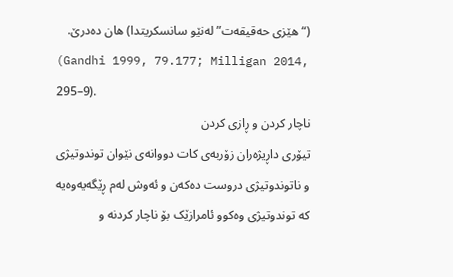(“هێزی حەقیقەت” لەنێو سانسکریتدا) هان دەدرێ.
(Gandhi 1999, 79.177; Milligan 2014, 295–9).
ناچار کردن و ڕازی کردن
تیۆری داڕیژەران زۆربەی کات دووانەی نێوان توندوتیژی و ناتوندوتیژی دروست دەکەن و ئەوش لەم ڕێگەیەوەیە کە توندوتیژی وەکوو ئامرازێک بۆ ناچار کردنە و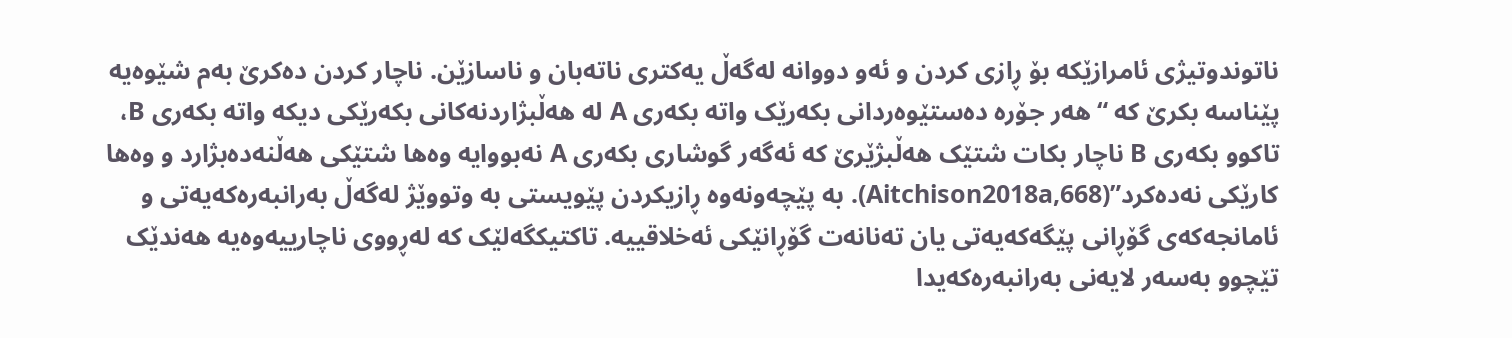ناتوندوتیژی ئامرازێکە بۆ ڕازی کردن و ئەو دووانە لەگەڵ یەکتری ناتەبان و ناسازێن. ناچار کردن دەکرێ بەم شێوەیە پێناسە بکرێ کە “هەر جۆرە دەستێوەردانی بکەرێک واتە بکەری A لە هەڵبژاردنەکانی بکەرێکی دیکە واتە بکەری B، تاکوو بکەری B ناچار بکات شتێک هەڵبژێرێ کە ئەگەر گوشاری بکەری A نەبووایە وەها شتێکی هەڵنەدەبژارد و وەها کارێکی نەدەکرد”(Aitchison2018a,668). بە پێچەونەوە ڕازیکردن پێویستی بە وتووێژ لەگەڵ بەرانبەرەکەیەتی و ئامانجەکەی گۆڕانی پێگەکەیەتی یان تەنانەت گۆڕانێکی ئەخلاقییە. تاکتیکگەلێک کە لەڕووی ناچارییەوەیە هەندێک تێچوو بەسەر لایەنی بەرانبەرەکەیدا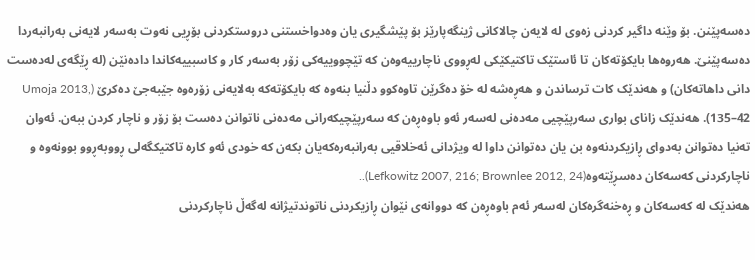دەسەپێنن. بۆ وێنە داگیر کردنی زەوی لە لایەن چالاکانی ژینگەپارێز بۆ پێشگیری یان وەدواخستنی دروستکردنی بۆڕیی نەوت بەسەر لایەنی بەرانبەردا دەسەپێنێ. هەروەها بایکۆتەکان تا ئاستێک تاکتیکێکی لەڕووی ناچارییەوەن کە تێچووییەکی زۆر بەسەر کار و کاسبییەکاندا دادەنێن (لە ڕێگەی لەدەست دانی داهاتەکان) و هەندێک کات ترساندن و هەڕەشە لە خۆ دەگرێن تاوەکوو دڵنیا بنەوە کە بایکۆتەکە بەلایەنی زۆرەوە جێبەجێ دەکرێ (Umoja 2013, 135–42). هەندێک زانای بواری سەرپێچیی مەدەنی لەسەر ئەو باوەڕەن کە سەرپێچیکەرانی مەدەنی ناتوانن دەست بۆ زۆر و ناچار کردن ببەن. ئەوان تەنیا دەتوانن بەدوای ڕازیکردنەوە بن یان دەتوانن داوا لە ویژدانی ئەخلاقیی بەرانبەرەکەیان بکەن کە خودی ئەو کارە تاکتیکگەلی ڕووبەڕوو بوونەوە و ناچارکردنی کەسەکان دەسڕێتەوە(Lefkowitz 2007, 216; Brownlee 2012, 24)..
هەندێک لە کەسەکان و ڕەخنەگرەکان لەسەر ئەم باوەڕەن کە دووانەی نێوان ڕازیکردنی ناتوندتیژانە لەگەڵ ناچارکردنی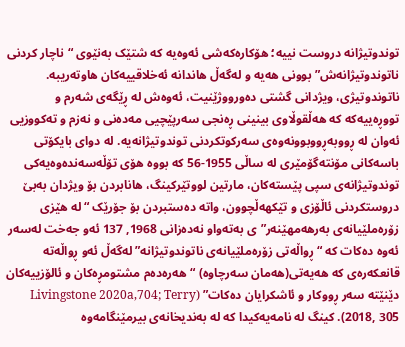توندوتیژانە دروست نییە؛ هۆکارەکەشی ئەوەیە کە شتێک بەنێوی “ناچار کردنی ناتوندوتیژانەش” بوونی هەیە و لەگەڵ هاندانە ئەخلاقییەکان هاوتەریبە. ناتوندوتیژی، ویژدانی گشتی دەورووژێنیت، ئەوەش لە ڕێگەی شەرم و تووڕەییەکە کە هەڵقوڵاوی بینینی ڕەنجی سەرپێچیی مەدەنی و نەزم و تەکووزیی ئەوان لە ڕووبەڕووبوونەوەی سەرکوتکردنی توندوتیژانەیە. لە دوای بایکۆتی باسەکانی مۆنتەگۆمێری لە ساڵی 1955-56 کە بووە هۆی تۆڵەسەندەوەیەکی توندوتیژانەی سپی پێستەکان، مارتین لووتێرکینگ، هانابردن بۆ ویژدان بەبێ دروستکردنی ئاڵۆزی و تێکهەڵچوون، واتە دەستبردن بۆ جۆرێک “لە هێزی زۆرەملێیانەی بەرهەمهێنەر”ی بەتەواو نەدەزانی 1968, 137 ئەو جەخت لەسەر ئەوە دەکات کە “ڕواڵەتی زۆرەملێیانەی ناتوندوتیژانە” لەگەڵ ئەو ڕواڵەتە قانعکەرەی کە هەیەتی(هەمان سەرچاوە) “هەرەدەم مشتومڕەکان و ئالۆزییەکان دێنێتە سەر ڕووکار و ئاشکرایان دەکات” (Livingstone 2020a,704; Terry 2018, 305). کینگ لە نامەیەکیدا کە لە بەندیخانەی بیرمێنگامەوە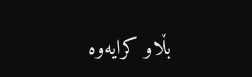بڵاو کرایەوە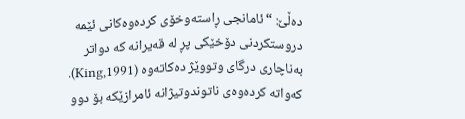دەڵێ: “ئامانجی ڕاستەوخۆی کردەوەکانی ئێمە دروستکردنی دۆخێکی پڕ لە قەیرانە کە دواتر بەناچاری درگای وتووێژ دەکاتەوە (King,1991). کەواتە کردەوەی ناتوندوتیژانە ئامرازێکە بۆ دوو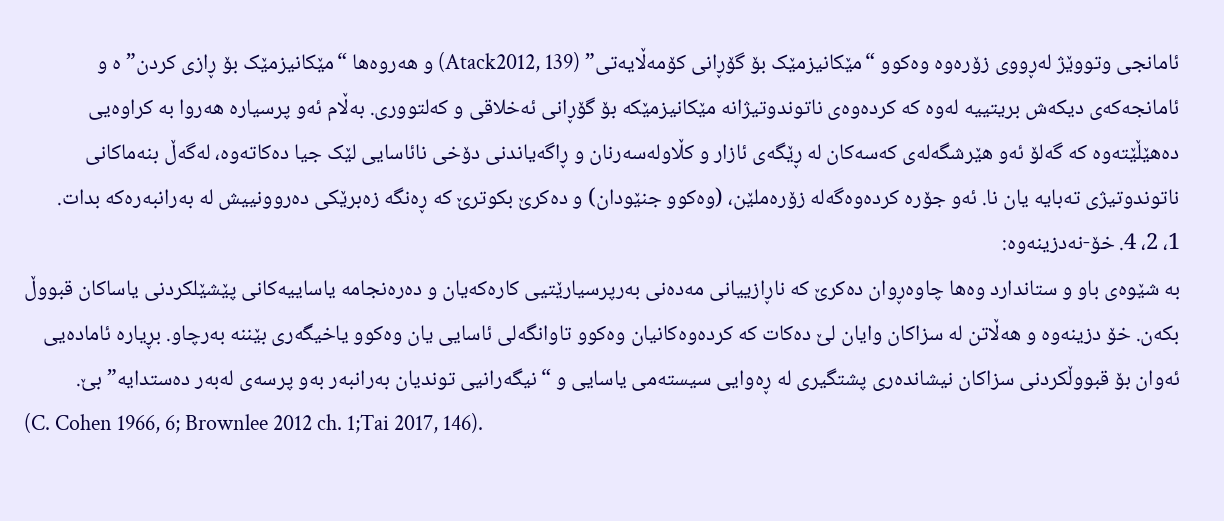ئامانجی وتووێژ لەڕووی زۆرەوە وەکوو “مێکانیزمێک بۆ گۆڕانی کۆمەڵایەتی” (Atack2012, 139) و هەروەها “مێکانیزمێک بۆ ڕازی کردن”ە و ئامانجەکەی دیکەش بریتییە لەوە کە کردەوەی ناتوندوتیژانە مێکانیزمێکە بۆ گۆڕانی ئەخلاقی و کەلتووری. بەڵام ئەو پرسیارە هەروا بە کراوەیی دەهێڵێتەوە کە گەلۆ ئەو هێرشگەلەی کەسەکان لە ڕێگەی ئازار و کڵاولەسەرنان و ڕاگەیاندنی دۆخی نائاسایی لێک جیا دەکاتەوە، لەگەڵ بنەماکانی ناتوندوتیژی تەبایە یان نا. ئەو جۆرە کردەوەگەلە زۆرەملێن، (وەکوو جنێودان) و دەکرێ بکوترێ کە ڕەنگە زەبرێکی دەروونییش لە بەرانبەرەکە بدات.
1، 2، 4. خۆ-نەدزینەوە:
بە شێوەی باو و ستاندارد وەها چاوەڕوان دەکرێ که ناڕازییانی مەدەنی بەرپرسیارێتیی کارەکەیان و دەرەنجامە یاساییەکانی پێشێلکردنی یاساکان قبووڵ بکەن. خۆ دزینەوە و هەڵاتن لە سزاکان وایان لێ دەکات کە کردەوەکانیان وەکوو تاوانگەلی ئاسایی یان وەکوو یاخیگەری بێننە بەرچاو. بڕیارە ئامادەیی ئەوان بۆ قبووڵکردنی سزاکان نیشاندەری پشتگیری لە ڕەوایی سیستەمی یاسایی و “نیگەرانیی توندیان بەرانبەر بەو پرسەی لەبەر دەستدایە” بێ.
(C. Cohen 1966, 6; Brownlee 2012 ch. 1;Tai 2017, 146).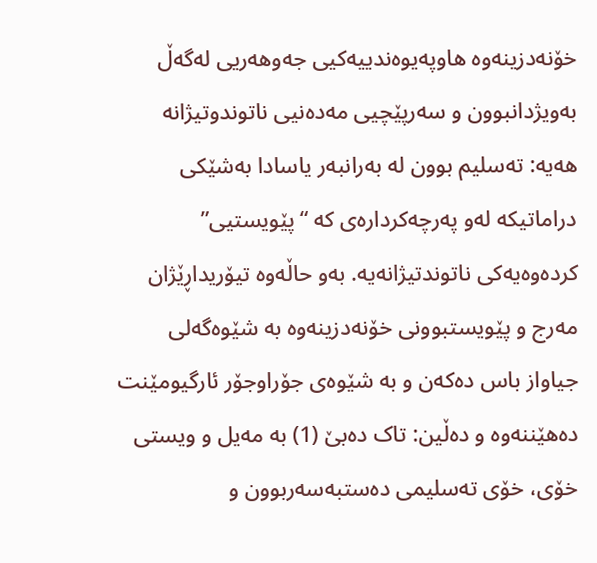خۆنەدزینەوە هاوپەیوەندییەکیی جەوهەریی لەگەڵ بەویژدانبوون و سەرپێچیی مەدەنیی ناتوندوتیژانە هەیە: تەسلیم بوون لە بەرانبەر یاسادا بەشێکی دراماتیکە لەو پەرچەکردارەی کە “پێویستیی” کردەوەیەکی ناتوندتیژانەیە. بەو حاڵەوە تیۆریداڕێژان مەرج و پێویستبوونی خۆنەدزینەوە بە شێوەگەلی جیاواز باس دەکەن و بە شێوەی جۆراوجۆر ئارگیومێنت دەهێننەوە و دەڵین: تاک دەبێ (1) بە مەیل و ویستی خۆی، خۆی تەسلیمی دەستبەسەربوون و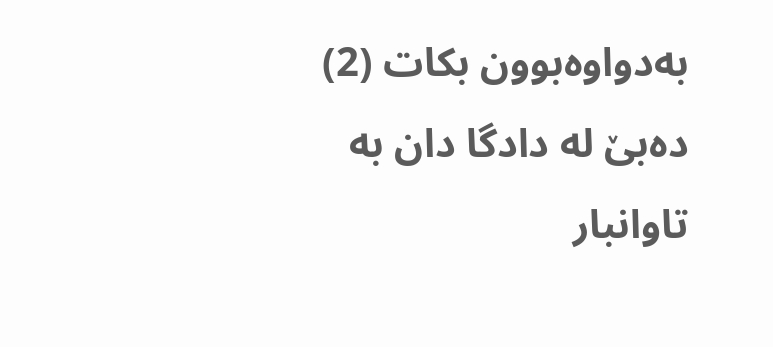بەدواوەبوون بکات (2) دەبێ لە دادگا دان بە تاوانبار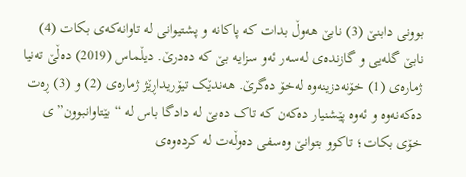بوونی دابنێ (3) نابێ هەوڵ بدات کە پاکانە و پشتیوانی لە تاوانەکەی بکات (4) نابێ گلەیی و گازندەی لەسەر ئەو سزایە بێ کە دەدرێ. دیڵماس (2019) دەڵێ تەنیا ژمارەی (1) خۆنەدزینەوە لەخۆ دەگرێ. هەندێک تیۆریداڕێژ ژمارەی (2) و (3) ڕەت دەکەنەوە و ئەوە پێشنیار دەکەن کە تاک دەبێ لە دادگا باس لە “بێتاوانبوون”ی خۆی بکات؛ تاکوو بتوانێ وەسفی دەوڵەت لە کردەوەی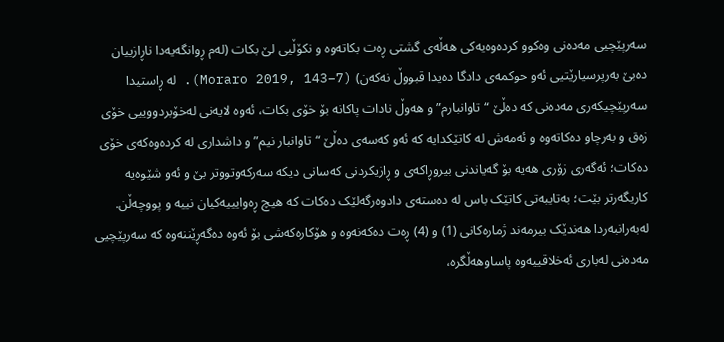سەرپێچیی مەدەنی وەکوو کردەوەیەکی هەڵەی گشتی ڕەت بکاتەوە و نکۆڵیی لێ بکات (لەم ڕوانگەیەدا ناڕازییان دەبێ بەرپرسیارێتیی ئەو حوکمەی دادگا دەیدا قبووڵ نەکەن) (Moraro 2019, 143–7). لە ڕاستیدا سەرپێچیکەری مەدەنی کە دەڵێ “تاوانبارم” و هەوڵ نادات پاکانە بۆ خۆی بکات، ئەوە لایەنی لەخۆبردووییی خۆی زەق و بەرچاو دەکاتەوە و ئەمەش لە کاتێکدایە کە ئەو کەسەی دەڵێ “تاوانبار نیم” و داشداری لە کردەوەکەی خۆی دەکات؛ ئەگەری زۆری هەیە بۆ گەیاندنی بیروڕاکەی و ڕازیکردنی کەسانی دیکە سەرکەوتووتر بێ و ئەو شێوەیە کاریگەرتر بێت؛ بەتایبەتی کاتێک باس لە دەستەی دادوەرگەلێک دەکات کە هیچ ڕەوایییەکیان نییە و پووچەڵن. لەبەرانبەردا هەندێک بیرمەند ژمارەکانی (1) و (4) ڕەت دەکەنەوە و هۆکارەکەشی بۆ ئەوە دەگەڕێننەوە کە سەرپێچیی مەدەنی لەباری ئەخلاقییەوە پاساوهەڵگرە،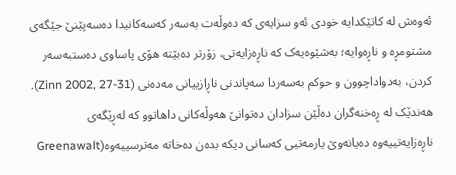ئەوەش لە کاتێکدایە خودی ئەو سزایەی کە دەوڵەت بەسەر کەسەکانیدا دەسەپێنێ جێگەی مشتومڕە و ناڕەوایە؛ بەشێوەیەک کە ناڕەزایەتی، زۆرتر دەبێتە هۆی پاساوی دەستبەسەر کردن، بەدواداچوون و حوکم بەسەردا سەپاندنی ناڕازییانی مەدەنی (Zinn 2002, 27-31). هەندێک لە ڕەخنەگران دەڵێن سزادان دەتوانێ هەوڵەکانی داهاتوو کە لەڕێگەی ناڕەزایەتییەوە دەیانەوێ یارمەتیی کەسانی دیکە بدەن دەخاتە مەترسییەوە(Greenawalt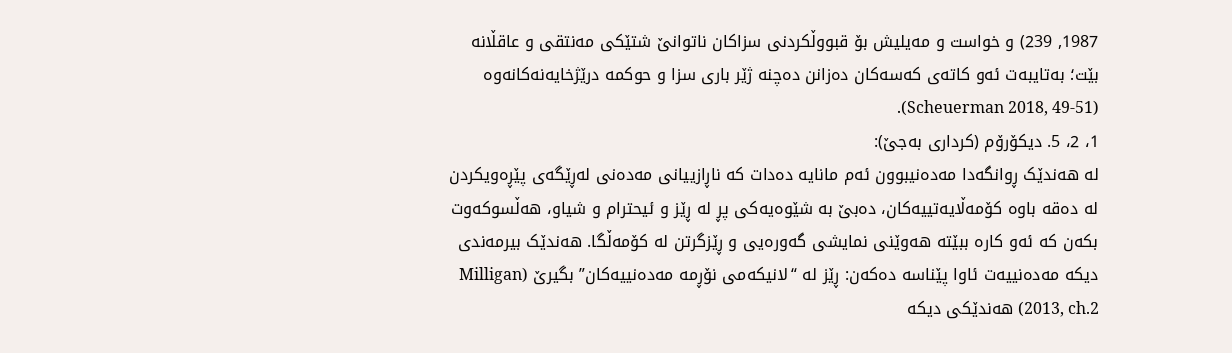1987, 239) و خواست و مەیلیش بۆ قبووڵکردنی سزاکان ناتوانێ شتێکی مەنتقی و عاقڵانە بێت؛ بەتایبەت ئەو کاتەی کەسەکان دەزانن دەچنە ژێر باری سزا و حوکمە درێژخایەنەکانەوە (Scheuerman 2018, 49-51).
1، 2، 5. دیکۆرۆم (کرداری بەجێ):
لە هەندێک ڕوانگەدا مەدەنیبوون ئەم مانایە دەدات کە ناڕازییانی مەدەنی لەڕێگەی پێڕەویکردن لە دەقە باوە کۆمەڵایەتییەکان، دەبێ بە شێوەیەکی پڕ لە ڕێز و ئیحترام و شیاو، هەڵسوکەوت بکەن کە ئەو کارە ببێتە هەوێنی نمایشی گەورەیی و ڕێزگرتن لە کۆمەڵگا. هەندێک بیرمەندی دیکە مەدەنییەت ئاوا پێناسە دەکەن: ڕێز لە “لانیکەمی نۆڕمە مەدەنییەکان” بگیرێ (Milligan 2013, ch.2) هەندێکی دیکە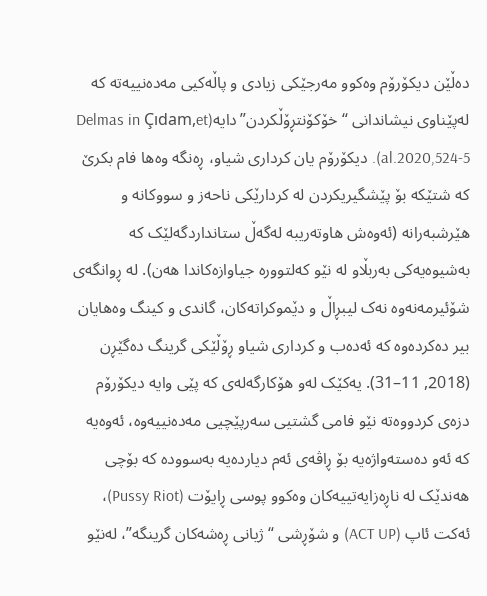دەڵێن دیکۆرۆم وەکوو مەرجێکی زیادی و پاڵەکیی مەدەنییەتە کە لەپێناوی نیشاندانی “خۆکۆنتڕۆڵکردن”دایە(Delmas in Çıdam,et al.2020,524-5). دیکۆرۆم یان کرداری شیاو، ڕەنگە وەها فام بکرێ کە شتێکە بۆ پێشگیریکردن لە کردارێکی ناحەز و سووکانە و هێرشبەرانە (ئەوەش هاوتەریبە لەگەڵ ستانداردگەلێک کە بەشیوەیەکی بەربڵاو لە نێو کەلتوورە جیاوازەکاندا هەن). لە ڕوانگەی شۆئیرمەنەوە نەک لیبڕاڵ و دێموکراتەکان، گاندی و کینگ وەهایان بیر دەکردەوە کە ئەدەب و کرداری شیاو ڕۆڵێکی گرینگ دەگێڕن (2018, 11–31). یەکێک لەو هۆکارگەلەی کە پێی وایە دیکۆرۆم دزەی کردووەتە نێو فامی گشتیی سەرپێچیی مەدەنییەوە، ئەوەیە کە ئەو دەستەواژەیە بۆ ڕاڤەی ئەم دیاردەیە بەسوودە کە بۆچی هەندێک لە ناڕەزایەتییەکان وەکوو پوسی ڕایۆت (Pussy Riot)، ئەکت ئاپ (ACT UP) و شۆڕشی “ژیانی ڕەشەکان گرینگە”، لەنێو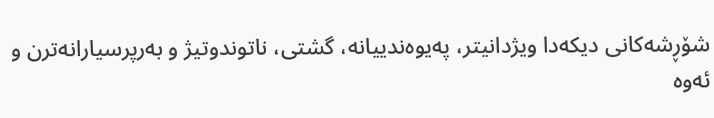شۆڕشەکانی دیکەدا ویژدانیتر، پەیوەندییانە، گشتی، ناتوندوتیژ و بەرپرسیارانەترن و ئەوە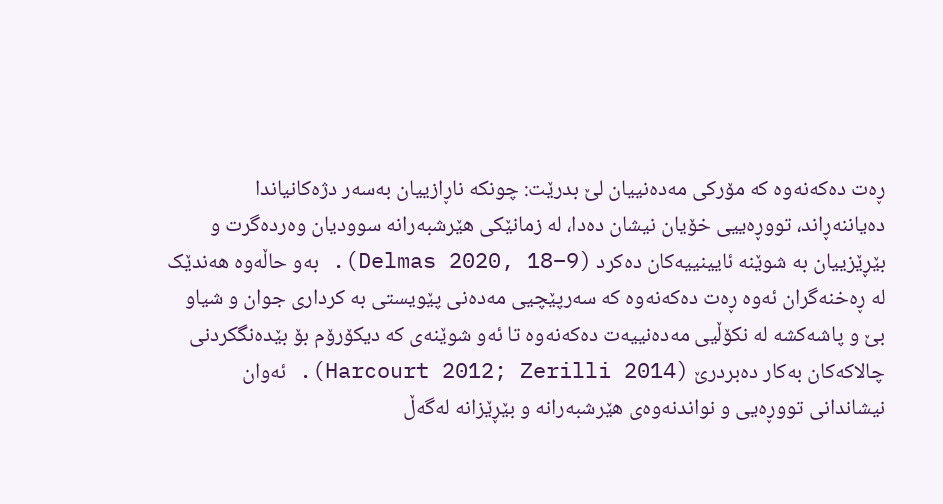ڕەت دەکەنەوە کە مۆرکی مەدەنییان لێ بدرێت: چونکە ناڕازییان بەسەر دژەکانیاندا دەیاننەڕاند، تووڕەییی خۆیان نیشان دەدا، لە زمانێکی هێرشبەرانە سوودیان وەردەگرت و بێڕێزییان بە شوێنە ئایینییەکان دەکرد (Delmas 2020, 18–9). بەو حاڵەوە هەندێک لە ڕەخنەگران ئەوە ڕەت دەکەنەوە کە سەرپێچیی مەدەنی پێویستی بە کرداری جوان و شیاو بێ و پاشەکشە لە نکۆڵیی مەدەنییەت دەکەنەوە تا ئەو شوێنەی کە دیکۆرۆم بۆ بێدەنگکردنی چالاکەکان بەکار دەبردرێ (Harcourt 2012; Zerilli 2014). ئەوان نیشاندانی تووڕەیی و نواندنەوەی هێرشبەرانە و بێڕێزانە لەگەڵ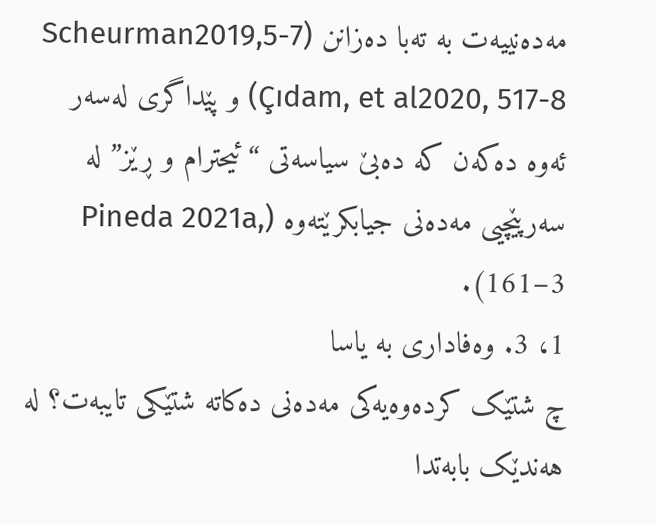مەدەنییەت بە تەبا دەزانن (Scheurman2019,5-7 Çıdam, et al2020, 517-8) و پێداگری لەسەر ئەوە دەکەن کە دەبێ سیاسەتی “ئیحترام و ڕێز” لە سەرپێچیی مەدەنی جیابکرێتەوە (Pineda 2021a, 161–3).
1، 3. وەفاداری بە یاسا
چ شتێک کردەوەیەکی مەدەنی دەکاتە شتێکی تایبەت؟ لە هەندێک بابەتدا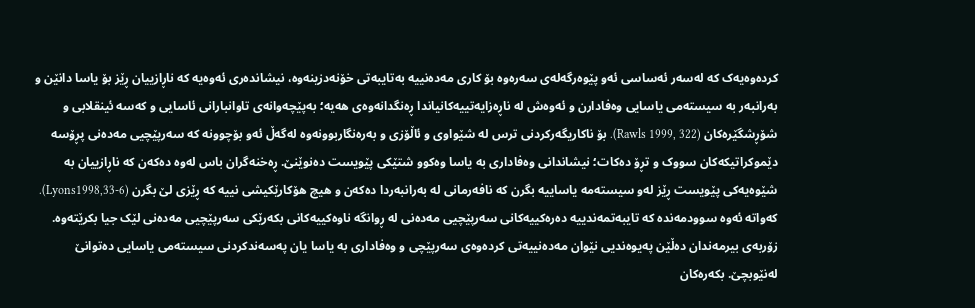کردەوەیەک کە لەسەر ئەساسی ئەو پێوەرگەلەی سەرەوە بۆ کاری مەدەنییە بەتایبەتی خۆنەدزینەوە، نیشاندەری ئەوەیە کە ناڕازییان ڕێز بۆ یاسا دانێن و بەرانبەر بە سیستەمی یاسایی وەفادارن و ئەوەش لە ناڕەزایەتییەکانیاندا ڕەنگدانەوەی هەیە؛ بەپێچەوانەی تاوانبارانی ئاسایی و کەسە ئینقلابی و شۆڕشگێرەکان (Rawls 1999, 322). بۆ ناکاریگەرکردنی ترس لە شێواوی و ئاڵۆزی و بەرەنگاربوونەوە لەگەڵ ئەو بۆچوونە کە سەرپێچیی مەدەنی پڕۆسە دێموکراتیکەکان سووک و تڕۆ دەکات؛ نیشاندانی وەفاداری بە یاسا وەکوو شتێکی پێویست دەنوێنێ. ڕەخنەگران باس لەوە دەکەن کە ناڕازییان بە شێوەیەکی پێویست ڕێز لەو سیستەمە یاساییە بگرن کە نافەرمانی لە بەرانبەردا دەکەن و هیچ هۆکارێکیشی نییە کە ڕێزی لێ بگرن (Lyons1998,33-6). کەواتە ئەوە سوودمەندە کە تایبەتمەندییە دەرەکییەکانی سەرپێچیی مەدەنی لە ڕوانگە ناوەکییەکانی بکەرێکی سەرپێچیی مەدەنی لێک جیا بکرێتەوە. زۆربەی بیرمەندان دەڵێن پەیوەندیی نێوان مەدەنییەتی کردەوەی سەرپێچی و وەفاداری بە یاسا یان پەسەندکردنی سیستەمی یاسایی دەتوانێ لەنێوبچێ. بکەرەکان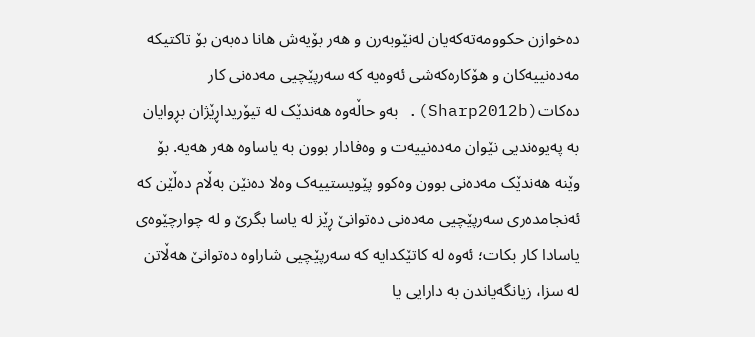دەخوازن حکوومەتەکەیان لەنێوبەرن و هەر بۆیەش هانا دەبەن بۆ تاکتیکە مەدەنییەکان و هۆکارەکەشی ئەوەیە کە سەرپێچیی مەدەنی کار دەکات(Sharp2012b). بەو حاڵەوە هەندێک لە تیۆریداڕێژان بڕوایان بە پەیوەندیی نێوان مەدەنییەت و وەفادار بوون بە یاساوە هەر هەیە. بۆ وێنە هەندێک مەدەنی بوون وەکوو پێویستییەک وەلا دەنێن بەڵام دەڵێن کە ئەنجامدەری سەرپێچیی مەدەنی دەتوانێ ڕێز لە یاسا بگرێ و لە چوارچێوەی یاسادا کار بکات؛ ئەوە لە کاتێکدایە کە سەرپێچیی شاراوە دەتوانێ هەڵاتن لە سزا، زیانگەیاندن بە دارایی یا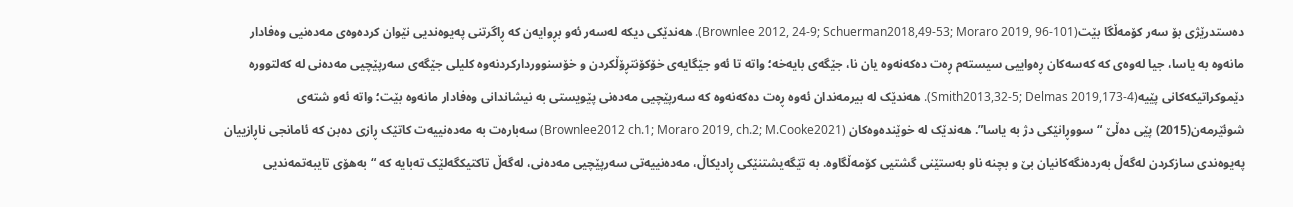دەستدرێژی بۆ سەر کۆمەڵگا بێت(Brownlee 2012, 24-9; Schuerman2018,49-53; Moraro 2019, 96-101). هەندێکی دیکە لەسەر ئەو بڕوایەن کە ڕاگرتنی پەیوەندیی نێوان کردەوەی مەدەنیی وەفادار مانەوە بە یاسا، جیا لەوەی کە کەسەکان ڕەواییی سیستەم ڕەت دەکەنەوە یان نا، جێگەی بایەخە؛ واتە تا ئەو جێگایەی خۆکۆنتڕۆڵکردن و خۆسنووردارکردنەوە کلیلی جێگەی سەرپێچیی مەدەنی لە کەلتوورە دێموکراتیکەکانی پێیە(Smith2013,32-5; Delmas 2019,173-4). هەندێک لە بیرمەندان ئەوە ڕەت دەکەنەوە کە سەرپێچیی مەدەنی پێویستی بە نیشاندانی وەفادار مانەوە بێت؛ واتە ئەو شتەی شوئێرمەن(2015) پێی دەڵێ “سووڕانێکی دژ بە یاسا”. هەندێک له خوێندەوەکان (Brownlee2012 ch.1; Moraro 2019, ch.2; M.Cooke2021) سەبارەت بە مەدەنییەت کاتێک ڕازی دەبن کە ئامانجی ناڕازییان پەیوەندی سازکردن لەگەڵ بەردەنگەکانیان بێ و بچنە ناو بەستێنی گشتیی کۆمەڵگاوە. بە تێگەیشتنێکی ڕادیکاڵ، مەدەنییەتی سەرپێچیی مەدەنی، لەگەڵ تاکتیکگەلێک تەبایە کە “بەهۆی تایبەتمەندیی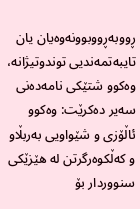ڕووبەڕووبوونەوەیان یان تایبەتمەندیی توندوتیژانە، وەکوو شتێکی نامەدەنی سەیر دەکرێت: وەکوو ئاڵۆزی و شێواویی بەربڵاو و کەڵکوەرگرتن لە هێزێکی سنووردار بۆ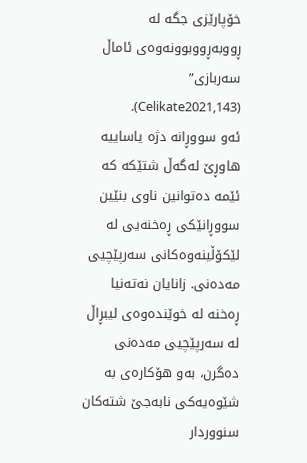خۆپارێزی جگە لە ڕووبەڕووبوونەوەی ئاماڵ سەربازی” (Celikate2021,143).
ئەو سووڕانە دژە یاساییە هاوڕێ لەگەڵ شتێکە کە ئێمە دەتوانین ناوی بنێین سووڕانێکی ڕەخنەیی لە لێکۆڵینەوەکانی سەرپێچیی مەدەنی. زانایان نەتەنیا ڕەخنە لە خوێندەوەی لیبڕاڵ لە سەرپێچیی مەدەنی دەگرن، بەو هۆکارەی بە شێوەیەکی نابەجێ شتەکان سنووردار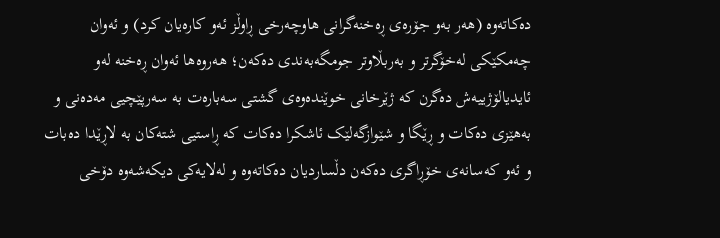دەکاتەوە (هەر بەو جۆرەی ڕەخنەگرانی هاوچەرخی ڕاوڵز ئەو کارەیان کرد) و ئەوان چەمکێکی لەخۆگرتر و بەربڵاوتر جومگەبەندی دەکەن؛ هەروەها ئەوان ڕەخنە لەو ئایدیالۆژییەش دەگرن کە ژێرخانی خوێندەوەی گشتی سەبارەت بە سەرپێچیی مەدەنی و بەهێزی دەکات و ڕێگا و شێوازگەلێک ئاشکرا دەکات کە ڕاستیی شتەکان بە لاڕێدا دەبات و ئەو کەسانەی خۆڕاگری دەکەن دڵساردیان دەکاتەوە و لەلایەکی دیکەشەوە دۆخی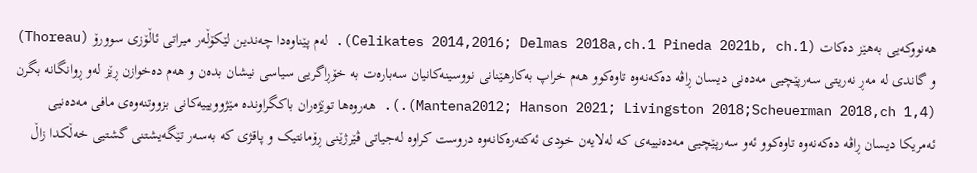هەنووکەیی بەهێز دەکات (Celikates 2014,2016; Delmas 2018a,ch.1 Pineda 2021b, ch.1). لەم پێناوەدا چەندین لێکۆڵەر میراتی ئاڵۆزی سوورۆ (Thoreau) و گاندی لە مەڕ نەریتی سەرپێچیی مەدەنی دیسان ڕاڤە دەکەنەوە تاوەکوو هەم خراپ بەکارهێنانی نووسینەکانیان سەبارەت بە خۆڕاگریی سیاسی نیشان بدەن و هەم دەخوازن ڕێز لەو ڕوانگانە بگرن (Mantena2012; Hanson 2021; Livingston 2018;Scheuerman 2018,ch 1,4).). هەروەها توێژەران باکگراوندە مێژوویییەکانی بزووتنەوەی مافی مەدەنیی ئەمریکا دیسان ڕاڤە دەکەنەوە تاوەکوو ئەو سەرپێچیی مەدەنییەی کە لەلایەن خودی ئەکتەرەکانەوە دروست کراوە لەجیاتی ڤێرژێنی ڕۆمانتیک و پاقژی کە بەسەر تێگەیشتنی گشتیی خەڵکدا زاڵ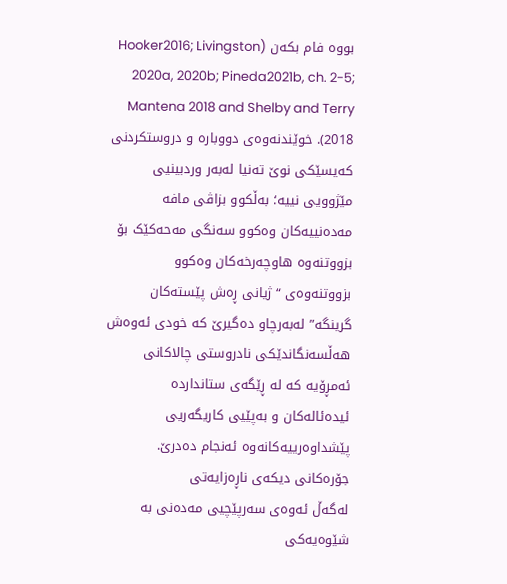بووە فام بکەن (Hooker2016; Livingston 2020a, 2020b; Pineda2021b, ch. 2-5; Mantena 2018 and Shelby and Terry 2018). خوێندنەوەی دووبارە و دروستکردنی کەیسێکی نوێ تەنیا لەبەر وردبینیی مێژوویی نییە؛ بەڵکوو بزاڤی مافە مەدەنییەکان وەکوو سەنگی مەحەکێک بۆ بزووتنەوە هاوچەرخەکان وەکوو بزووتنەوەی “ژیانی ڕەش پێستەکان گرینگە” لەبەرچاو دەگیرێ کە خودی ئەوەش هەڵسەنگاندێکی نادروستی چالاکانی ئەمڕۆیە کە لە ڕێگەی ستانداردە ئیدەئالەکان و بەپێیی کاریگەریی پێشداوەرییەکانەوە ئەنجام دەدرێ.
جۆرەکانی دیکەی ناڕەزایەتی
لەگەڵ ئەوەی سەرپێچیی مەدەنی بە شێوەیەکی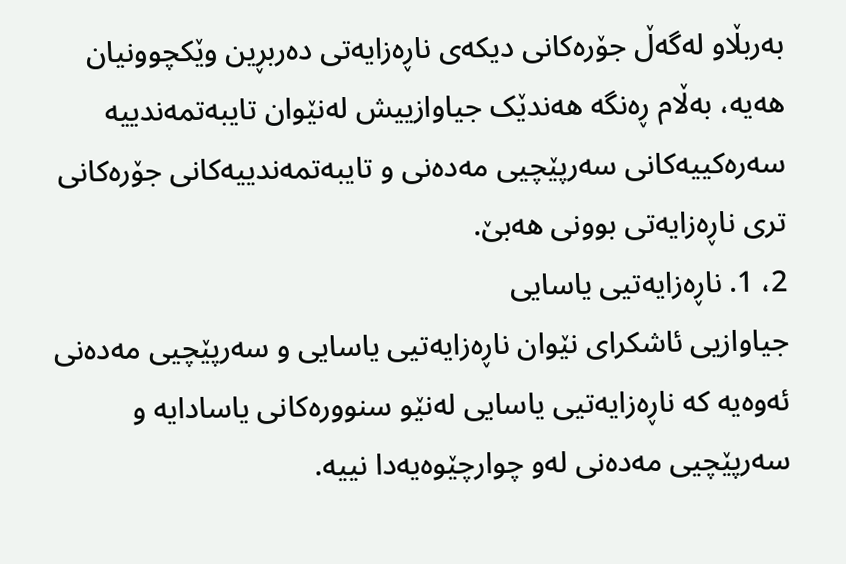بەربڵاو لەگەڵ جۆرەکانی دیکەی ناڕەزایەتی دەربڕین وێکچوونیان هەیە، بەڵام ڕەنگە هەندێک جیاوازییش لەنێوان تایبەتمەندییە سەرەکییەکانی سەرپێچیی مەدەنی و تایبەتمەندییەکانی جۆرەکانی تری ناڕەزایەتی بوونی هەبێ.
2، 1. ناڕەزایەتیی یاسایی
جیاوازیی ئاشکرای نێوان ناڕەزایەتیی یاسایی و سەرپێچیی مەدەنی ئەوەیە کە ناڕەزایەتیی یاسایی لەنێو سنوورەکانی یاسادایە و سەرپێچیی مەدەنی لەو چوارچێوەیەدا نییە.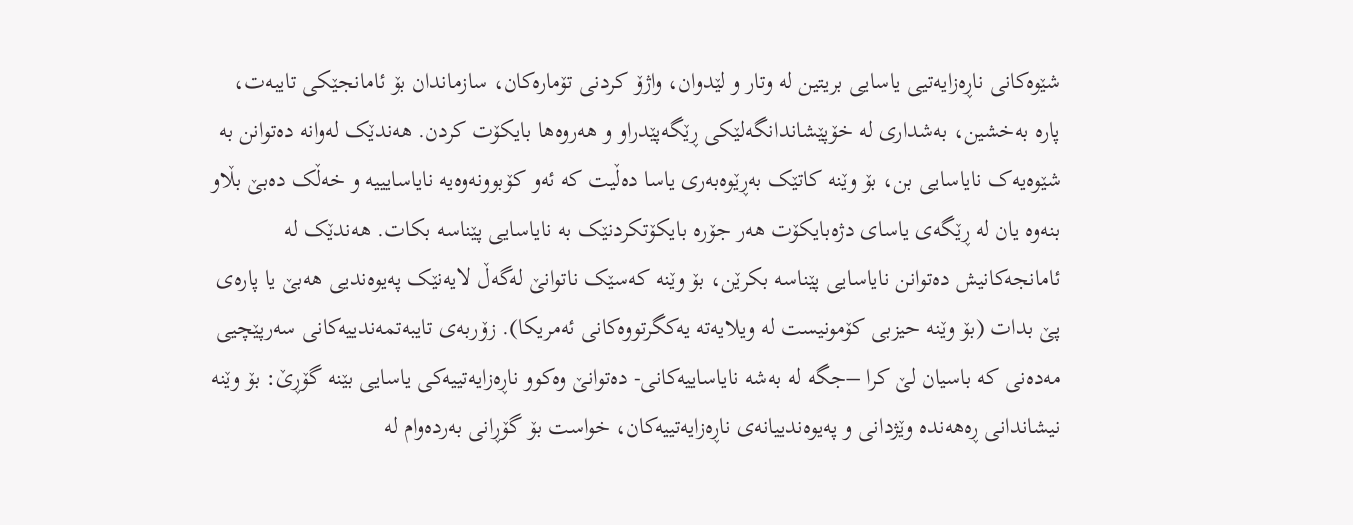شێوەکانی ناڕەزایەتیی یاسایی بریتین لە وتار و لێدوان، واژۆ کردنی تۆمارەکان، سازماندان بۆ ئامانجێکی تایبەت، پارە بەخشین، بەشداری لە خۆپێشاندانگەلێکی ڕێگەپێدراو و هەروەها بایکۆت کردن. هەندێک لەوانە دەتوانن بە شێوەیەک نایاسایی بن، بۆ وێنە کاتێک بەڕێوەبەری یاسا دەڵیت کە ئەو کۆبوونەوەیە نایاسایییە و خەڵک دەبێ بڵاو بنەوە یان لە ڕێگەی یاسای دژەبایکۆت هەر جۆرە بایکۆتکردنێک بە نایاسایی پێناسە بکات. هەندێک لە ئامانجەکانیش دەتوانن نایاسایی پێناسە بکرێن، بۆ وێنە کەسێک ناتوانێ لەگەڵ لایەنێک پەیوەندیی هەبێ یا پارەی پێ بدات (بۆ وێنە حیزبی کۆمونیست لە ویلایەتە یەکگرتووەکانی ئەمریکا). زۆربەی تایبەتمەندییەکانی سەرپێچیی مەدەنی کە باسیان لێ کرا –جگە لە بەشە نایاساییەکانی- دەتوانێ وەکوو ناڕەزایەتییەکی یاسایی بێنە گۆڕێ: بۆ وێنە نیشاندانی ڕەهەندە وێژدانی و پەیوەندییانەی ناڕەزایەتییەکان، خواست بۆ گۆڕانی بەردەوام لە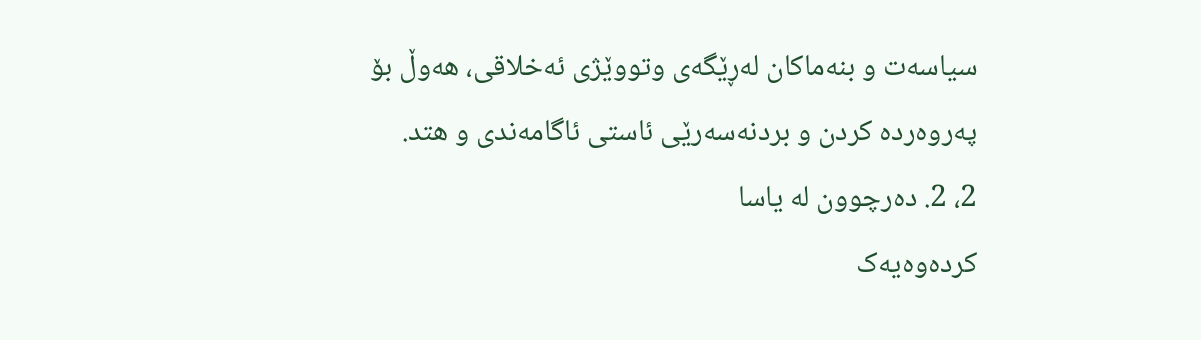سیاسەت و بنەماکان لەڕێگەی وتووێژی ئەخلاقی، هەوڵ بۆ پەروەردە کردن و بردنەسەرێی ئاستی ئاگامەندی و هتد.
2، 2. دەرچوون لە یاسا
کردەوەیەک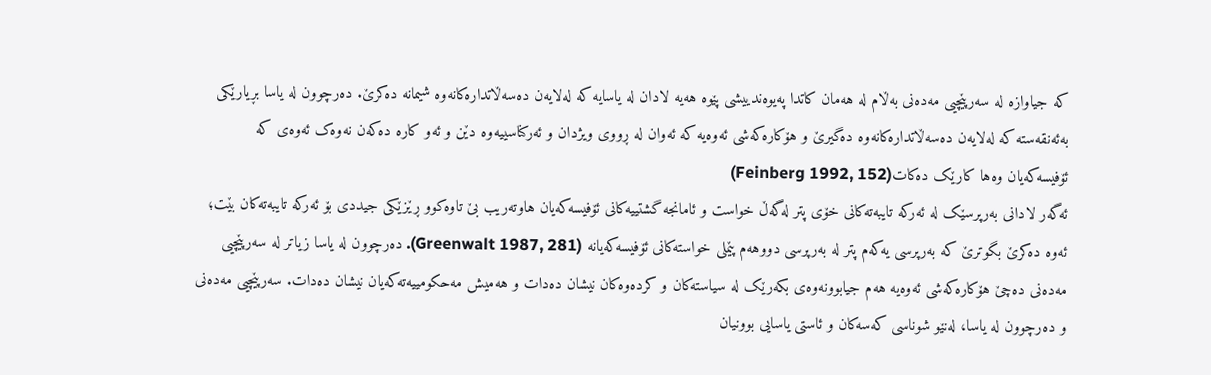کە جیاوازە لە سەرپێچیی مەدەنی بەڵام لە هەمان کاتدا پەیوەندییشی پێوە هەیە لادان لە یاسایە کە لەلایەن دەسەڵاتدارەکانەوە شیمانە دەکرێ. دەرچوون لە یاسا بڕیارێکی بەئەنقەستە کە لەلایەن دەسەڵاتدارەکانەوە دەگیرێ و هۆکارەکەشی ئەوەیە کە ئەوان لە ڕووی ویژدان و ئەرکناسییەوە دێن و ئەو کارە دەکەن نەوەک ئەوەی کە ئۆفیسەکەیان وەها کارێک دەکات(Feinberg 1992, 152)
ئەگەر لادانی بەرپرسێک لە ئەرکە تایبەتەکانی خۆی پتر لەگەڵ خواست و ئامانجە گشتییەکانی ئۆفیسەکەیان هاوتەریب بێ تاوەکوو ڕێزێکی جیددی بۆ ئەرکە تایبەتەکان بێت؛ ئەوە دەکرێ بگوترێ کە بەرپرسی یەکەم پتر لە بەرپرسی دووهەم پێملی خواستەکانی ئۆفیسەکەیانە (Greenwalt 1987, 281). دەرچوون لە یاسا زیاتر لە سەرپێچیی مەدەنی دەچێ هۆکارەکەشی ئەوەیە هەم جیابوونەوەی بکەرێک لە سیاستەکان و کردەوەکان نیشان دەدات و هەمیش مەحکومییەتەکەیان نیشان دەدات. سەرپێچیی مەدەنی و دەرچوون لە یاسا، لەنێو شوناسی کەسەکان و ئاستی یاسایی بوونیان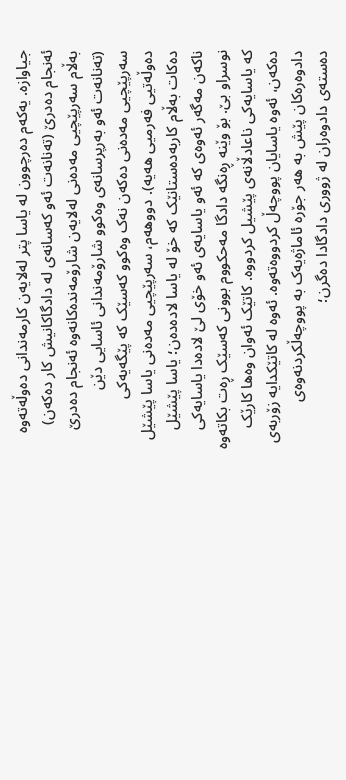جیاوازە. یەکەم دەرچوون لە یاسا پتر لەلایەن کارمەندانی دەوڵەتەوە ئەنجام دەدرێ (تەنانەت ئەو کەسانەی لە دادگاکانیش کار دەکەن) بەڵام سەرپێچیی مەدەنی لەلایەن شارۆمەندەکانەوە ئەنجام دەدرێ (تەنانەت ئەو بەرپرسانەی وەکوو شارۆمەندانی ئاسایی دێن سەرپێچیی مەدەنی دەکەن نەک وەکوو کەسێک کە پێگەیەکی دەوڵەتیی فەرمیی هەیە). دووهەم، سەرپێچیی مەدەنی یاسا پێشێل دەکات بەڵام کاربەدەستانێک کە خۆ لە یاسا لادەدەن؛ یاسا پێشێل ناکەن مەگەر ئەوەی کە ئەو یاسایەی ئەو خۆی لێ لادەدا یاسایەکی نوسراو بێ. بۆ وێنە ڕەنگە دادگا مەحکووم بوونی کەسێک ڕەت بکاتەوە کە یاسایەکی ناعادڵانەی پێشیل کردووە. کاتێک ئەوان وەها کارێک دەکەن، ئەوە یاسایان پووچەڵ کردووەتەوە. ئەوە لە کاتێکدایە زۆربەی دادوەرەکان پێش بە هەر جۆرە ئاماژەیەک بە پووچەڵکردنەوەی دەستەی دادوەران لە ژووری دادگادا دەگرن؛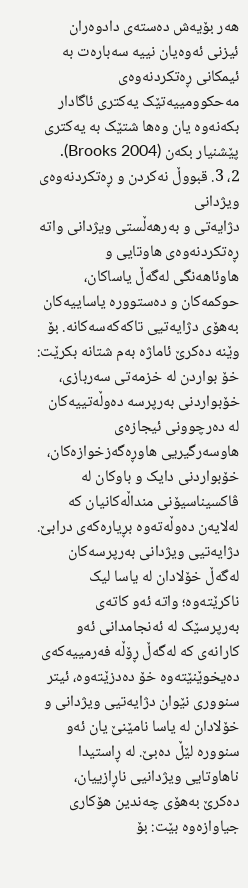هەر بۆیەش دەستەی دادوەران ئیزنی ئەوەیان نییە سەبارەت بە ئیمکانی ڕەتکردنەوەی مەحکوومییەتێک یەکتری ئاگادار بکەنەوە یان وەها شتێک بە یەکتری پێشنیار بکەن (Brooks 2004).
2، 3. قبووڵ نەکردن و ڕەتکردنەوەی ویژدانی
دژایەتی و بەرهەڵستی ویژدانی واتە ڕەتکردنەوەی هاوتایی و هاوئاهەنگی لەگەڵ یاساکان، حوکمەکان و دەستوورە یاساییەکان بەهۆی دژایەتیی تاکەکەسەکانە. بۆ وێنە دەکرێ ئاماژە بەم شتانە بکرێت: خۆ بواردن لە خزمەتی سەربازی، خۆبواردنی بەرپرسە دەوڵەتییەکان لە دەرچوونی ئیجازەی هاوسەرگیریی هاوڕەگەزخوازەکان، خۆبواردنی دایک و باوکان لە ڤاکسیناسیۆنی منداڵەکانیان کە لەلایەن دەوڵەتەوە بڕیارەکەی درابێ. دژایەتیی ویژدانی بەرپرسەکان لەگەڵ خۆلادان لە یاسا لیک ناکرێتەوە؛ واتە ئەو کاتەی بەرپرسێک لە ئەنجامدانی ئەو کارانەی کە لەگەڵ ڕۆڵە فەرمییەکەی دەیخوێنێتەوە خۆ دەدزێتەوە، ئیتر سنووری نێوان دژایەتیی ویژدانی و خۆلادان لە یاسا نامێنێ یان ئەو سنوورە لێڵ دەبێ. لە ڕاستیدا ناهاوتایی ویژدانیی ناڕازییان، دەکرێ بەهۆی چەندین هۆکاری جیاوازەوە بێت: بۆ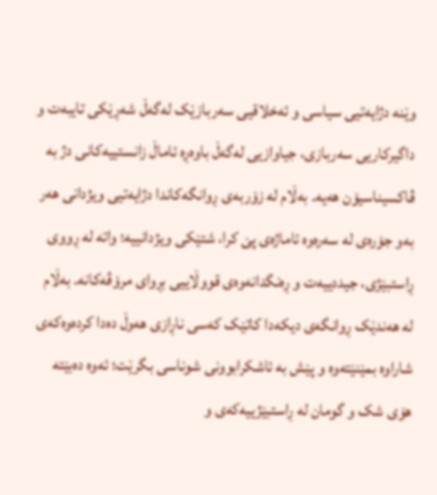وێنە دژایەتیی سیاسی و ئەخلاقیی سەربازێک لەگەڵ شەڕێکی تایبەت و داگیرکاریی سەربازی، جیاوازیی لەگەڵ باوەڕە ئاماڵ زانستییەکانی دژ بە ڤاکسیناسیۆن هەیە. بەڵام لە زۆربەی ڕوانگەکاندا دژایەتیی ویژدانی هەر بەو جۆرەی لە سەرەوە ئاماژەی پێ کرا، شتێکی ویژدانییە؛ واتە لە ڕووی ڕاستبێژی، جیددییەت و ڕەنگدانەوەی قووڵاییی بڕوای مرۆڤەکانە. بەڵام لە هەندێک ڕوانگەی دیکەدا کاتێک کەسی ناڕازی هەوڵ دەدا کردەوەکەی شاراوە بمێنێتەوە و پێش بە ئاشکرابوونی شوناسی بگرێت؛ ئەوە دەبێتە هۆی شک و گومان لە ڕاستبێژییەکەی و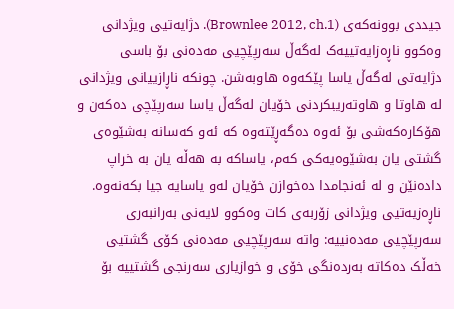جیددی بوونەکەی (Brownlee 2012, ch.1). دژایەتیی ویژدانی وەکوو ناڕەزایەتییەک لەگەڵ سەرپێچیی مەدەنی بۆ باسی دژایەتی لەگەڵ یاسا پێکەوە هاوبەشن. چونکە ناڕازییانی ویژدانی لە هاوتا و هاوتەریبکردنی خۆیان لەگەڵ یاسا سەرپێچی دەکەن و هۆکارەکەشی بۆ ئەوە دەگەڕێتەوە کە ئەو کەسانە بەشێوەی گشتی یان بەشێوەیەکی کەم، یاساکە بە هەڵە یان بە خراپ دادەنێن و لە ئەنجامدا دەخوازن خۆیان لەو یاسایە جیا بکەنەوە.
ناڕەزیەتیی ویژدانی زۆربەی کات وەکوو لایەنی بەرانبەری سەرپێچیی مەدەنییه: واتە سەرپێچیی مەدەنی کۆی گشتیی خەڵک دەکاتە بەردەنگی خۆی و خوازیاری سەرنجی گشتییە بۆ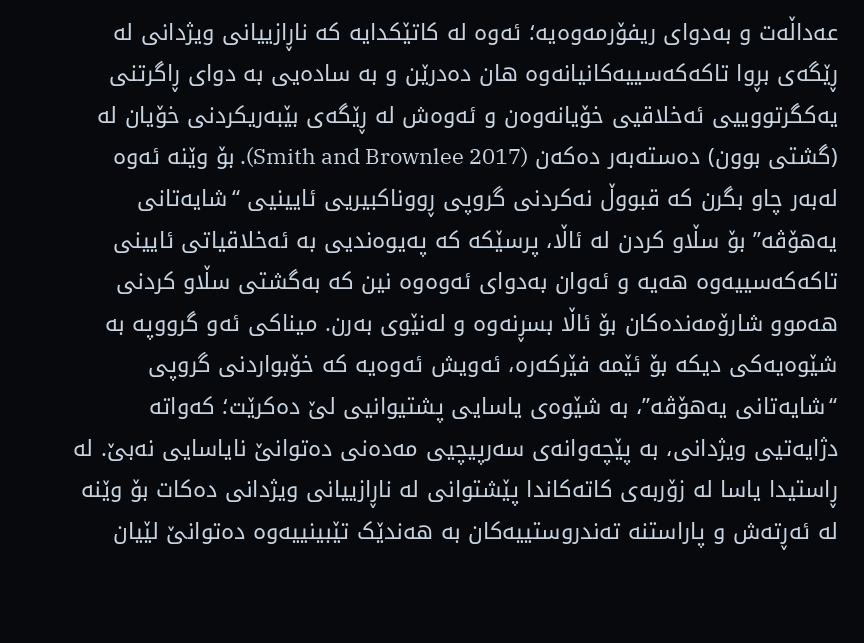عەداڵەت و بەدوای ریفۆرمەوەیە؛ ئەوە لە کاتێکدایە کە ناڕازییانی ویژدانی لە ڕێگەی بڕوا تاکەکەسییەکانیانەوە هان دەدرێن و بە سادەیی بە دوای ڕاگرتنی یەکگرتووییی ئەخلاقیی خۆیانەوەن و ئەوەش لە ڕێگەی بێبەریکردنی خۆیان لە (گشتی بوون) دەستەبەر دەکەن (Smith and Brownlee 2017). بۆ وێنە ئەوە لەبەر چاو بگرن کە قبووڵ نەکردنی گروپی ڕووناکبیریی ئایینیی “شایەتانی یەهۆڤە” بۆ سڵاو کردن لە ئاڵا، پرسێکە کە پەیوەندیی بە ئەخلاقیاتی ئایینی تاکەکەسییەوە هەیە و ئەوان بەدوای ئەوەوە نین کە بەگشتی سڵاو کردنی هەموو شارۆمەندەکان بۆ ئاڵا بسڕنەوە و لەنێوی بەرن. میناکی ئەو گرووپە بە شێوەیەکی دیکە بۆ ئێمە فێرکەرە، ئەویش ئەوەیە کە خۆبواردنی گروپی “شایەتانی یەهۆڤە”، بە شێوەی یاسایی پشتیوانیی لێ دەکرێت؛ کەواتە دژایەتیی ویژدانی، بە پێچەوانەی سەرپیچیی مەدەنی دەتوانێ نایاسایی نەبێ. لە ڕاستیدا یاسا لە زۆربەی کاتەکاندا پێشتوانی لە ناڕازییانی ویژدانی دەکات بۆ وێنە لە ئەڕتەش و پاراستنە تەندروستییەکان بە هەندێک تێبینییەوە دەتوانێ لێیان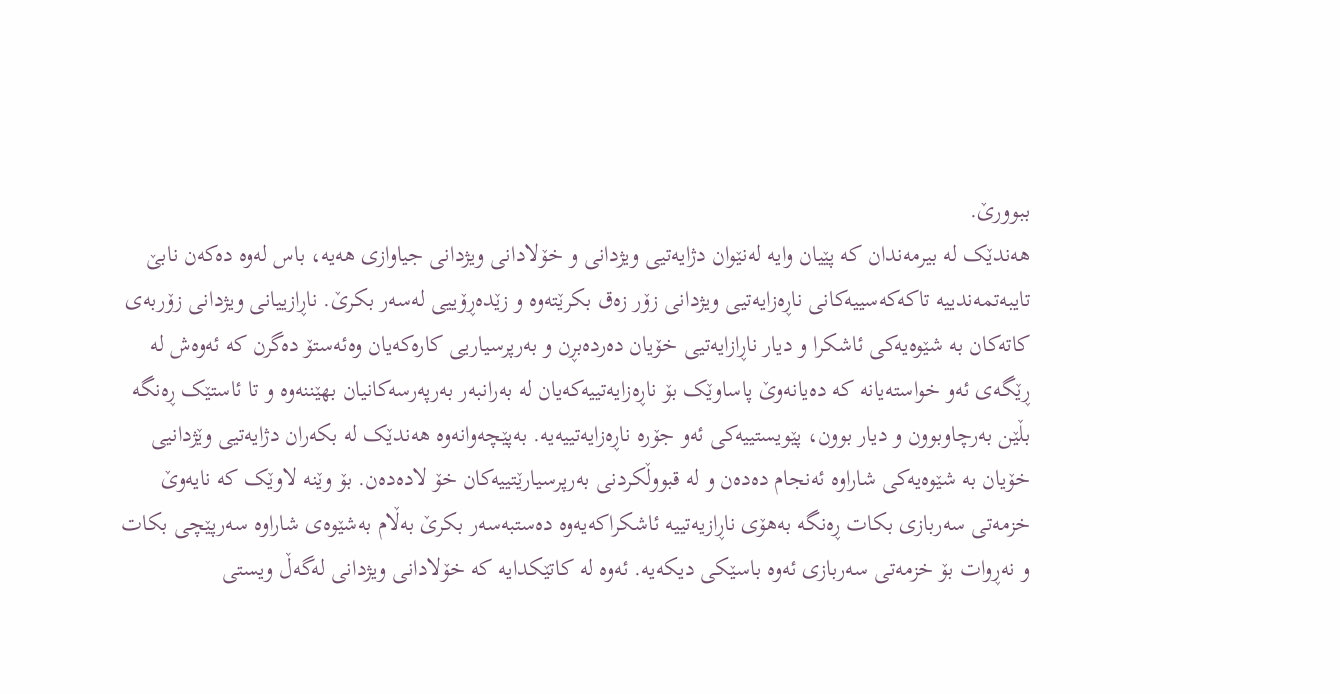ببوورێ.
هەندێک لە بیرمەندان کە پێیان وایە لەنێوان دژایەتیی ویژدانی و خۆلادانی ویژدانی جیاوازی هەیە، باس لەوە دەکەن نابێ تایبەتمەندییە تاکەکەسییەکانی ناڕەزایەتیی ویژدانی زۆر زەق بکرێتەوە و زێدەڕۆییی لەسەر بکرێ. ناڕازییانی ویژدانی زۆربەی کاتەکان بە شێوەیەکی ئاشکرا و دیار ناڕازایەتیی خۆیان دەردەبڕن و بەرپرسیاریی کارەکەیان وەئەستۆ دەگرن کە ئەوەش لە ڕێگەی ئەو خواستەیانە کە دەیانەوێ پاساوێک بۆ ناڕەزایەتییەکەیان لە بەرانبەر بەرپەرسەکانیان بهێننەوه و تا ئاستێک ڕەنگە بڵێن بەرچاوبوون و دیار بوون، پێویستییەکی ئەو جۆرە ناڕەزایەتییەیە. بەپێچەوانەوە هەندێک لە بکەران دژایەتیی وێژدانیی خۆیان بە شێوەیەکی شاراوە ئەنجام دەدەن و لە قبووڵکردنی بەرپرسیارێتییەکان خۆ لادەدەن. بۆ وێنە لاوێک کە نایەوێ خزمەتی سەربازی بکات ڕەنگە بەهۆی ناڕازیەتییه ئاشکراکەیەوە دەستبەسەر بکرێ بەڵام بەشێوەی شاراوە سەرپێچی بکات و نەڕوات بۆ خزمەتی سەربازی ئەوە باسێکی دیکەیە. ئەوە لە کاتێکدایە کە خۆلادانی ویژدانی لەگەڵ ویستی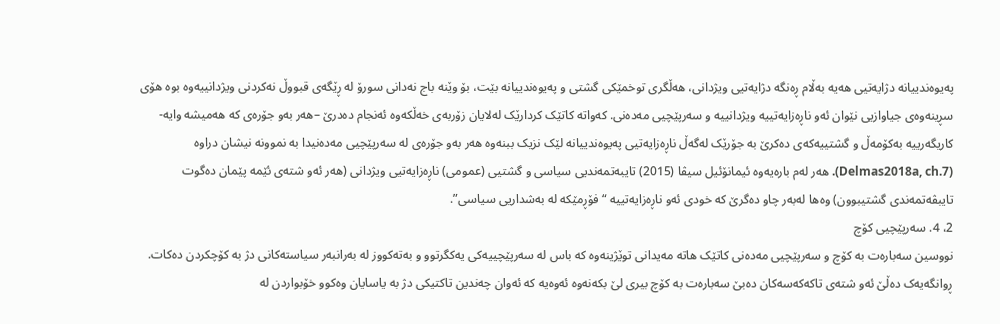پەیوەندییانە دژایەتیی هەیە بەڵام ڕەنگە دژایەتیی ویژدانی، هەڵگری توخمێکی گشتی و پەیوەندییانە بێت، بۆ وێنە باج نەدانی سورۆ لە ڕێگەی قبووڵ نەکردنی ویژدانییەوە بوە هۆی سڕینەوەی جیاوازیی نێوان ئەو ناڕەزایەتییە ویژدانییە و سەرپێچیی مەدەنی. کەواتە کاتێک کردارێک لەلایان زۆربەی خەڵکەوە ئەنجام دەدرێ –هەر بەو جۆرەی کە هەمیشە وایە- کاریگەرییە بەکۆمەڵ و گشتییەکەی دەکرێ بە جۆرێک لەگەڵ ناڕەزایەتیی پەیوەندییانە لێک نزیک ببنەوە هەر بەو جۆرەی لە سەرپێچیی مەدەنیدا بە نموونە نیشان دراوە (Delmas2018a, ch.7). هەر لەم بارەیەوە ئیمانۆئیل سیڤا (2015) تایبەتمەندیی سیاسی و گشتیی (عمومی) ناڕەزایەتیی ویژدانی (هەر ئەو شتەی ئێمە پێمان دەگوت تایبڤەتمەندی گشتیبوون) وەها لەبەر چاو دەگرێ کە خودی ئەو ناڕەزایەتییە “فۆڕمێکە لە بەشداریی سیاسی”.
2، 4. سەرپێچیی کۆچ
نووسین سەبارەت بە کۆچ و سەرپێچیی مەدەنی کاتێک هاتە مەیدانی توێژینەوە کە باس لە سەرپێچییەکی یەکگرتوو و بەتەکووز لە بەرانبەر سیاستەکانی دژ بە کۆچکردن دەکات. ڕوانگەیەک دەڵێ ئەو شتەی تاکەکەسەکان دەبێ سەبارەت بە کۆچ بیری لێ بکەنەوە ئەوەیە کە ئەوان چەندین تاکتیکی دژ بە یاسایان وەکوو خۆبواردن لە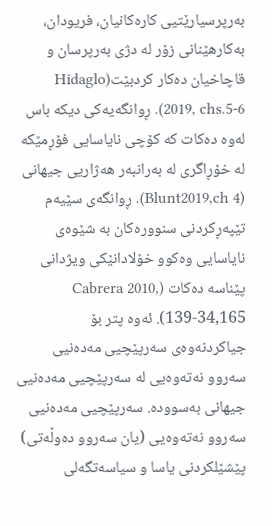بەرپرسیارێتیی کارەکانیان، فریودان، بەکارهێنانی زۆر لە دژی بەرپرسان و قاچاخیان دەکار کردبێت(Hidaglo 2019, chs.5-6). ڕوانگەیەکی دیکە باس لەوە دەکات کە کۆچی نایاسایی فۆڕمێکە لە خۆڕاگری لە بەرانبەر هەژاریی جیهانی (Blunt2019,ch 4). ڕوانگەی سێیەم تێپەڕکردنی سنوورەکان بە شێوەی نایاسایی وەکوو خۆلادانێکی ویژدانی پێناسە دەکات (Cabrera 2010, 139-34,165). ئەوە پتر بۆ جیاکردنەوەی سەرپێچیی مەدەنیی سەروو نەتەوەیی لە سەرپێچیی مەدەنیی جیهانی بەسوودە. سەرپێچیی مەدەنیی سەروو نەتەوەیی (یان سەروو دەوڵەتی) پێشێلکردنی یاسا و سیاسەتگەلی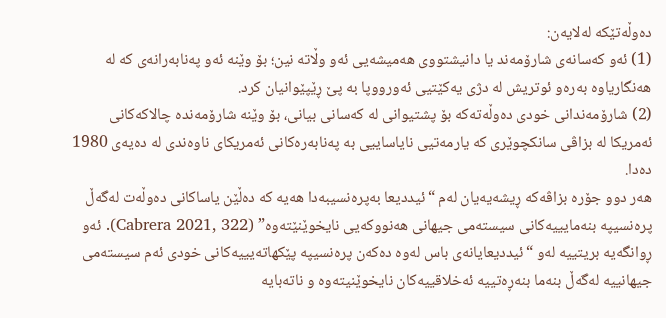دەوڵەتێکە لەلایەن:
(1) ئەو کەسانەی شارۆمەند یا دانیشتووی هەمیشەیی ئەو وڵاتە نین؛ بۆ وێنە ئەو پەنابەرانەی کە لە هەنگاریاوە بەرەو ئوتریش لە دژی یەکێتیی ئەورووپا بە پێ ڕێپێوانیان کرد.
(2) شارۆمەندانی خودی دەوڵەتەکە بۆ پشتیوانی لە کەسانی بیانی، بۆ وێنە شارۆمەندە چالاکەکانی ئەمریکا لە بزاڤی سانکچوێری کە یارمەتیی نایاساییی بە پەنابەرەکانی ئەمریکای ناوەندی لە دەیەی 1980 دەدا.
هەر دوو جۆرە بزاڤەکە ڕیشەیەیان لەم “ئیددیعا بەپرەنسیبەدا هەیە کە دەڵێن یاساکانی دەوڵەت لەگەڵ پرەنسیپە بنەمایییەکانی سیستەمی جیهانی هەنووکەیی نایخوێنێتەوە” (Cabrera 2021, 322). ئەو ڕوانگەیە بریتییە لەو “ئیددیعایانەی باس لەوە دەکەن پرەنسیپە پێکهاتەیییەکانی خودی ئەم سیستەمی جیهانییە لەگەڵ بنەما بنەڕەتییە ئەخلاقییەکان نایخوێنیتەوە و ناتەبایە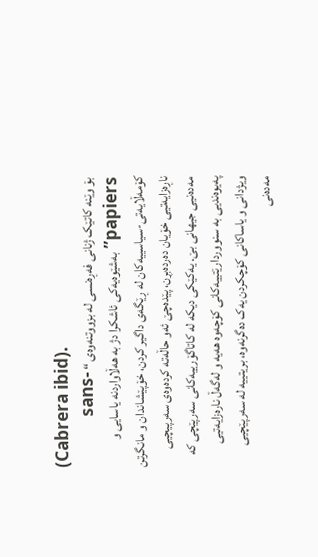(Cabrera ibid).
بۆ وێنە کاتێک ژنانی فەڕەنسی لە بزووتنەوەی “ sans-papiers” بەشێوەیەکی ئاشکرا دژ بە هەڵاواردنە یاسایی و کۆمەڵایەتی-سیاسییەکان لە ڕێگەی داگیر کردن، خۆپێشاندان و مانگرتن ناڕەزایەتیی خۆیان دەردەبڕن، پێدەچێ ئەو حاڵەتە کردەوەی سەرپیچیی مەدەنیی جیهانی بێ. یەکێکی دیکە لە کاتاگۆرییەکانی سەرپێچی کە پەیوەندیی بە سنووردارێتییەکانی کۆچەوە هەیە و لەگەڵ نارەزایەتیی ویژدانی و یاساکانی کۆچکردن یەک دەگرنەوە، بریتییە لە سەرپێچیی مەدەنی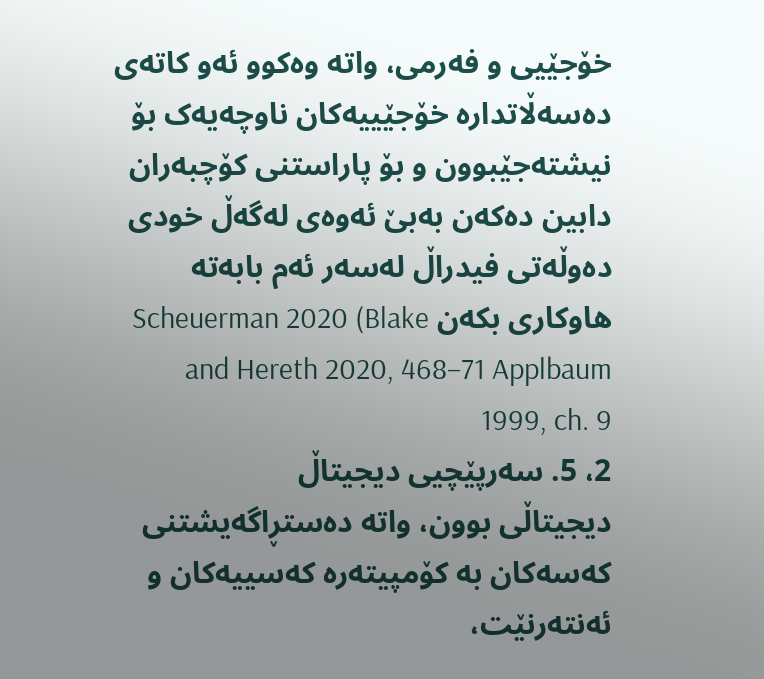خۆجێیی و فەرمی، واتە وەکوو ئەو کاتەی دەسەڵاتدارە خۆجێییەکان ناوچەیەک بۆ نیشتەجێبوون و بۆ پاراستنی کۆچبەران دابین دەکەن بەبێ ئەوەی لەگەڵ خودی دەوڵەتی فیدراڵ لەسەر ئەم بابەتە هاوکاری بکەن Scheuerman 2020 (Blake and Hereth 2020, 468–71 Applbaum 1999, ch. 9
2، 5. سەرپێچیی دیجیتاڵ
دیجیتاڵی بوون، واتە دەستڕاگەیشتنی کەسەکان بە کۆمپیتەرە کەسییەکان و ئەنتەرنێت،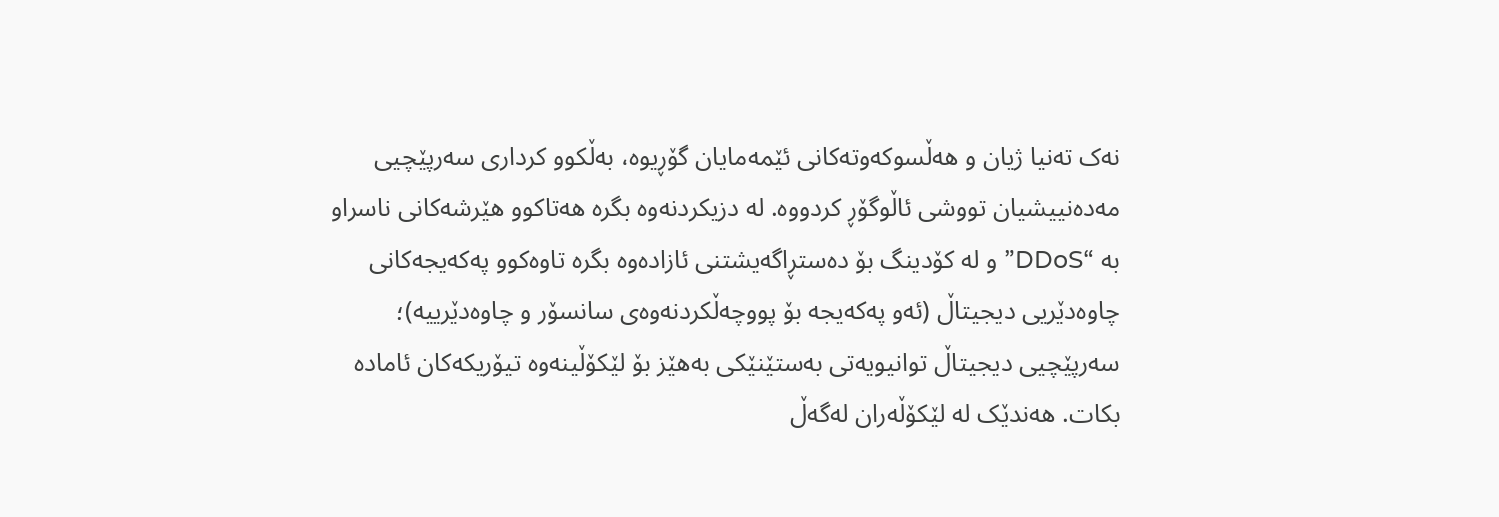نەک تەنیا ژیان و هەڵسوکەوتەکانی ئێمەمایان گۆڕیوە، بەڵکوو کرداری سەرپێچیی مەدەنییشیان تووشی ئاڵوگۆڕ کردووە. لە دزیکردنەوە بگرە هەتاکوو هێرشەکانی ناسراو بە “DDoS” و لە کۆدینگ بۆ دەستڕاگەیشتنی ئازادەوە بگرە تاوەکوو پەکەیجەکانی چاوەدێریی دیجیتاڵ (ئەو پەکەیجە بۆ پووچەڵکردنەوەی سانسۆر و چاوەدێرییە)؛ سەرپێچیی دیجیتاڵ توانیویەتی بەستێنێکی بەهێز بۆ لێکۆڵینەوە تیۆریکەکان ئامادە بکات. هەندێک لە لێکۆڵەران لەگەڵ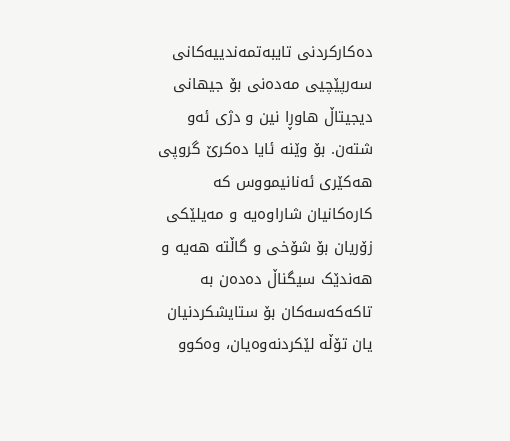دەکارکردنی تایبەتمەندییەکانی سەرپێچیی مەدەنی بۆ جیهانی دیجیتاڵ هاوڕا نین و دژی ئەو شتەن. بۆ وێنە ئایا دەکرێ گروپی هەکێری ئەنانیمووس کە کارەکانیان شاراوەیە و مەیلێکی زۆریان بۆ شۆخی و گاڵتە هەیە و هەندێک سیگناڵ دەدەن بە تاکەکەسەکان بۆ ستایشکردنیان یان تۆڵە لێکردنەوەیان، وەکوو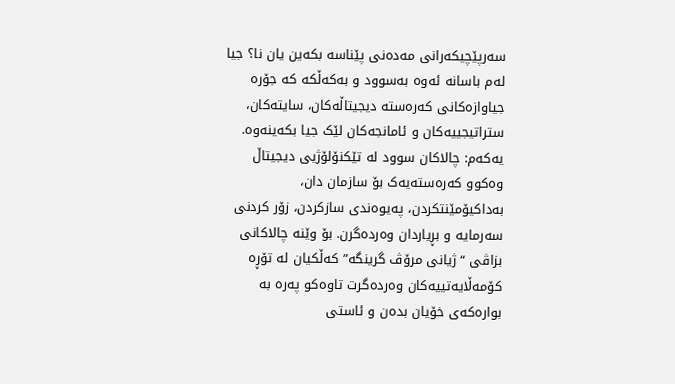سەرپێچیکەرانی مەدەنی پێناسە بکەین یان نا؟ جیا لەم باسانە ئەوە بەسوود و بەکەڵکە کە جۆرە جیاوازەکانی کەرەستە دیجیتاڵەکان، سایتەکان، ستراتیجییەکان و ئامانجەکان لێک جیا بکەینەوە. یەکەم: چالاکان سوود لە تێکنۆلۆژیی دیجیتاڵ وەکوو کەرەستەیەک بۆ سازمان دان، بەداکیۆمێنتکردن، پەیوەندی سازکردن، زۆر کردنی سەرمایە و بڕیاردان وەردەگرن. بۆ وێنە چالاکانی بزاڤی “ژیانی مرۆڤ گرینگە” کەڵکیان لە تۆڕە کۆمەڵایەتییەکان وەردەگرت تاوەکو پەرە بە بوارەکەی خۆیان بدەن و ئاستی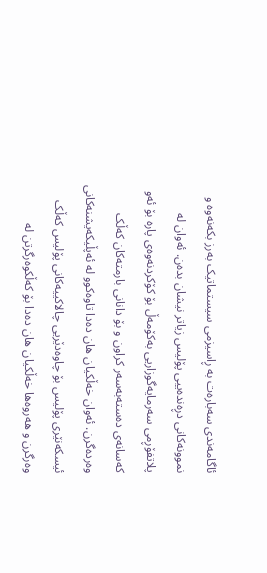ئاگامەندی سەبارەت بە ڕاسیزمی سیستماتیک بەرز بکەنەوە و نموونەکانی دڕەندەییی پۆلیس زیاتر نیشان بدەن. ئەوان لە پلاتفۆڕمی سەرمایەگوزاریی بەکۆمەڵ بۆ کۆکردنەوەی پارە بۆ ئەو کەسانەی دەستەبەسەر کراون و بۆ دانانی بارمتەکان کەڵک وەردەگرن. ئەوان خەڵکیان هان دەدا تاوەکوو لە ئەپڵیکەیشنەکانی ئیسکەنێری پۆلیس بۆ چاوەدێریی چالاکییەکانی پۆلیس کەڵک وەرگرن و هەروەها خەڵکیان هان دەدا بۆ کەڵکوەرگرتن لە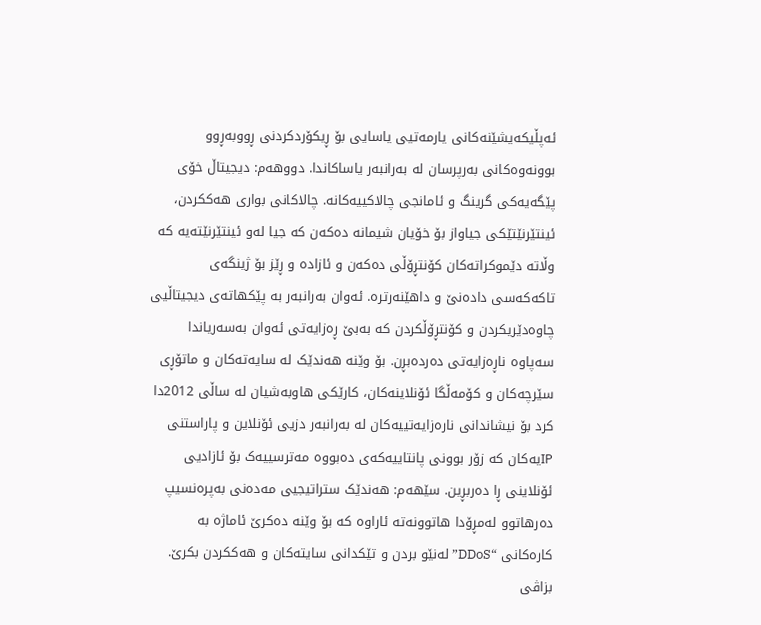ئەپڵیکەیشێنەکانی یارمەتیی یاسایی بۆ ڕیکۆردکردنی ڕووبەڕوو بوونەوەکانی بەرپرسان لە بەرانبەر یاساکاندا. دووهەم: دیجیتاڵ خۆی پێگەیەکی گرینگ و ئامانجی چالاکییەکانە. چالاکانی بواری هەککردن، ئینتێرنێتێکی جیاواز بۆ خۆیان شیمانە دەکەن کە جیا لەو ئینتێرنێتەیە کە وڵاتە دێموکراتەکان کۆنتڕۆڵی دەکەن و ئازادە و ڕێز بۆ ژینگەی تاکەکەسی دادەنێ و داهێنەرترە. ئەوان بەرانبەر بە پێکهاتەی دیجیتاڵیی چاوەدێریکردن و کۆنتڕۆڵکردن کە بەبێ ڕەزایەتی ئەوان بەسەریاندا سەپاوە ناڕەزایەتی دەردەبڕن. بۆ وێنە هەندێک لە سایەتەکان و ماتۆڕی سێرچەکان و کۆمەڵگا ئۆنلاینەکان، کارێکی هاوبەشیان لە ساڵی 2012دا کرد بۆ نیشاندانی نارەزایەتییەکان لە بەرانبەر دزیی ئۆنلاین و پاراستنی IPیەکان کە زۆر بوونی پانتاییەکەی دەبووە مەترسییەک بۆ ئازادیی ئۆنلاینی ڕا دەربڕین. سێهەم: هەندێک ستراتیجیی مەدەنی بەپرەنسیپ دەرهاتوو لەمڕۆدا هاتوونەتە ئاراوە کە بۆ وێنە دەکرێ ئاماژە بە کارەکانی “DDoS” لەنێو بردن و تێکدانی سایتەکان و هەککردن بکرێ. بزاڤی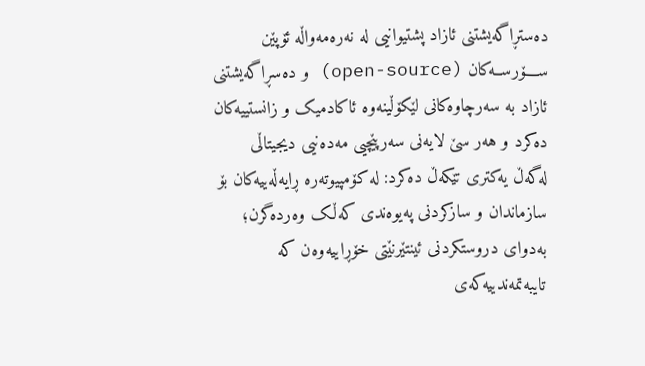دەستڕاگەیشتنی ئازاد پشتیوانیی لە نەرەمەواڵە ئۆپێن ســــۆرســەکان (open-source) و دەسڕاگەیشتنی ئازاد بە سەرچاوەکانی لێکۆڵینەوە ئاکادمیک و زانستییەکان دەکرد و هەر سێ لایەنی سەرپێچیی مەدەنیی دیجیتاڵی لەگەڵ یەکتری تێکەڵ دەکرد: لە کۆمپیوتەرە ڕایەڵەییەکان بۆ سازماندان و سازکردنی پەیوەندی کەڵک وەردەگرن؛ بەدوای دروستکردنی ئینتێرنێتی خۆڕاییەوەن کە تایبەتمەندییەکەی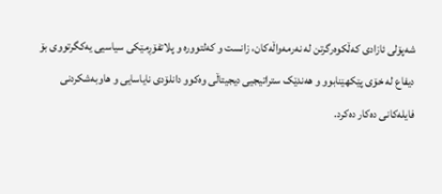شەپۆلی ئازادی کەڵکوەرگرتن لە نەرمەواڵەکان، زانست و کەلتوورە و پلاتفۆڕمێکی سیاسیی یەکگرتووی بۆ دیفاع لە خۆی پێکهێنابوو و هەندێک ستراتیجیی دیجیتاڵی وەکوو دانلۆدی نایاسایی و هاوبەشکردنی فایلەکانی دەکار دەکرد.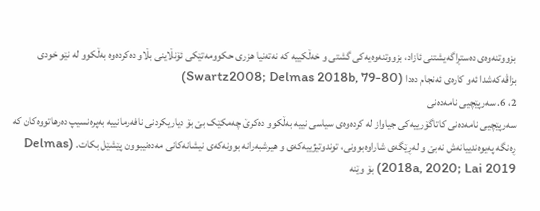بزووتنەوەی دەستڕاگەیشتنی ئازاد، بزووتنەوەیەکی گشتی و خەڵکییە کە نەتەنیا هزری حکوومەتێکی ئۆنڵاینی بڵاو دەکردەوە بەڵکوو لە نێو خودی بزاڤەکەشدا ئەو کارەی ئەنجام دەدا (Swartz2008; Delmas 2018b, 79-80)
2، 6. سەرپێچیی نامەدەنی
سەرپێچیی نامەدەنی کاتاگۆرییەکی جیاواز لە کردەوەی سیاسی نییە بەڵکوو دەکرێ چەمکێک بێ بۆ دیاریکردنی نافەرمانییە بەپرەنسیپ دەرهاتووەکان کە ڕەنگە پەیوەندییانەش نەبێ و لەڕێگەی شاراوەبوونی، توندوتیژییەکەی و هیرشبەرانە بوونەکەی نیشانەکانی مەدەنیبوون پێشێل بکات. (Delmas 2018a, 2020; Lai 2019) بۆ وێنە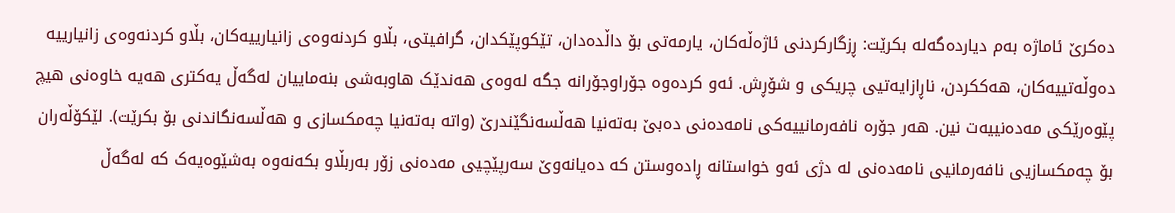دەکرێ ئاماژە بەم دیاردەگەلە بکرێت: ڕزگارکردنی ئاژەڵەکان، یارمەتی بۆ داڵدەدان، تێکوپێکدان، گرافیتی، بڵاو کردنەوەی زانیارییەکان، بڵاو کردنەوەی زانیارییە دەوڵەتییەکان، هەککردن، ناڕازایەتیی چریکی و شۆڕش. ئەو کردەوە جۆراوجۆرانە جگە لەوەی هەندێک هاوبەشی بنەماییان لەگەڵ یەکتری هەیە خاوەنی هیچ پێوەرێکی مەدەنییەت نین. هەر جۆرە نافەرمانییەکی نامەدەنی دەبێ بەتەنیا هەڵسەنگێندرێ (واتە بەتەنیا چەمکسازی و هەڵسەنگاندنی بۆ بکرێت). لێکۆڵەران بۆ چەمکسازیی نافەرمانیی نامەدەنی لە دژی ئەو خواستانە ڕادەوستن کە دەیانەوێ سەرپێچیی مەدەنی زۆر بەربڵاو بکەنەوە بەشێوەیەک کە لەگەڵ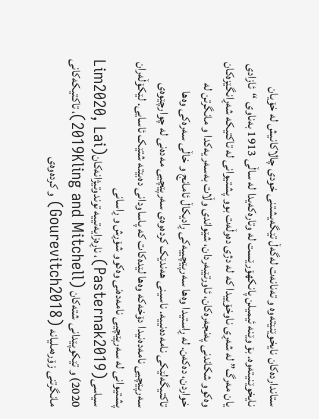ستانداردەکان نایخوێنێتەوە و تەنانەت لەگەڵ تێگەیشتنی خودی چالاکانیش لە خۆیان نایخوێنیتەوە. بۆ وێنە ئیمیلن پانکهۆرێست لە وتارەکەیدا لە ساڵی 1913 بەناوی “ئازادی یان مەرگ” لە شەڕی ناوخۆییدا کە لە دژی دەوڵەت بوو پشتیوانی لە تاکتیکە شەڕانگێزەکان وەکوو شکاندنی پەنجەرەکان، ئاورتێبەردان، شێواندی وڵات بەسەر یەکدا و مانگرتن لە خواردن، دەکەن. لە ڕاستیدا وەها سەرپێچییەکی ڕادیکاڵ ئامانج و خاڵی سەرەکی وەها تاکتیگەلێکی نامەدەنییە. ناسینی هەندێک کردەوەی سەرپێچیی مەدەنی لە چوارچێوەی سەرپێچیی نامەدەنیدا دۆخەکە وەها لێدەکات کە پاساودانی دەبێتە شتێک ئاسایی. لێکۆڵەران پشتیوانی لە سەرپێچیی نامەدەنی وەکوو شۆڕش و ڕاسانی سیاسی(Pasternak2019)، ناڕەزایەتییە توندوتیژانەکان(Lim2020, Lai 2020) و تێکوپێدانی شتەکان (2019Kling and Mitchell)، تاکتیکەکانی مانگرتنی زۆرەملیانە (Gourevitch2018) و کردەوەی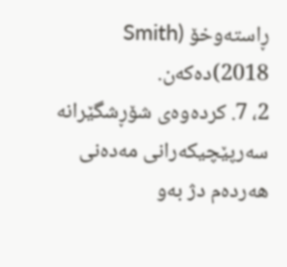ڕاستەوخۆ (Smith 2018)دەکەن.
2، 7. کردەوەی شۆڕشگێرانە
سەرپێچیکەرانی مەدەنی هەردەم دژ بەو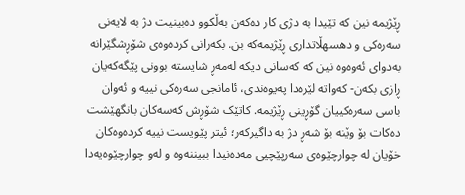ڕێژیمە نین کە تێیدا بە دژی کار دەکەن بەڵکوو دەبینیت دژ به لایەنی سەرەکی و دهسهڵاتداری ڕێژیمەکە بن. بکەرانی کردەوەی شۆڕشگێرانە بەدوای ئەوەوە نین کە کەسانی دیکە لەمەڕ شایستە بوونی پێگەکەیان ڕازی بکەن- کەواتە لێرەدا پەیوەندی، ئامانجی سەرەکی نییە و ئەوان باسی سەرەکییان گۆڕینی ڕێژیمە. کاتێک شۆڕش کەسەکان بانگهێشت دەکات بۆ وێنە بۆ شەڕ دژ بە داگیرکەر؛ ئیتر پێویست نییە کردەوەکان خۆیان لە چوارچێوەی سەرپێچیی مەدەنیدا ببیننەوە و لەو چوارچێوەیەدا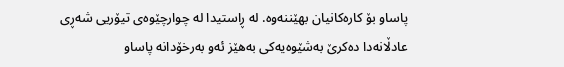پاساو بۆ کارەکانیان بهێننەوە. لە ڕاستیدا لە چوارچێوەی تیۆریی شەڕی عادڵانەدا دەکرێ بەشێوەیەکی بەهێز ئەو بەرخۆدانە پاساو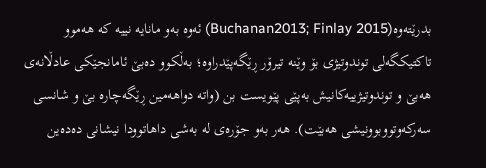بدرێتەوە(Buchanan2013; Finlay 2015) ئەوە بەو مانایە نییە کە هەموو تاکتیکگەلی توندوتیژی بۆ وێنە تیرۆر ڕێگەپێدراوە؛ بەڵکوو دەبێ ئامانجێکی عادڵانەی هەبێ و توندوتیژییەکانیش بەپێی پێویست بن (واتە دواهەمین ڕێگەچارە بێ و شانسی سەرکەوتووبوونیشی هەبێت). هەر بەو جۆرەی لە بەشی داهاتوودا نیشانی دەدەین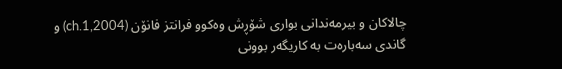چالاکان و بیرمەندانی بواری شۆڕش وەکوو فرانتز فانۆن (2004,ch.1) و گاندی سەبارەت بە کاریگەر بوونی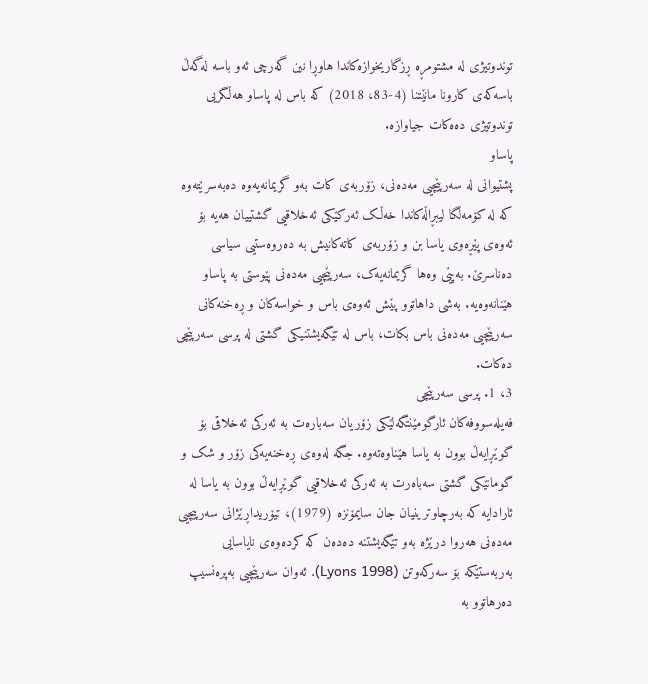توندوتیژی لە مشتومڕە ڕزگاریخوازەکاندا هاوڕا نین گەرچی ئەو باسە لەگەڵ باسەکەی کارونا مانێتنا (4-83، 2018) کە باس لە پاساو هەڵگریی توندوتیژی دەەکات جیاوازە.
پاساو
پشتیوانی لە سەرپێچیی مەدەنی، زۆربەی کات بەو گریمانەیەوە دەبەسرێتەوە کە لە کۆمەڵگا لیبڕاڵەکاندا خەڵک ئەرکێکی ئەخلاقیی گشتییان هەیە بۆ ئەوەی پێڕەوی یاسا بن و زۆربەی کاتەکانیش بە دەروەستیی سیاسی دەناسرێ. بەپێی وەها گریمانەیەک، سەرپێچیی مەدەنی پێوستی بە پاساو هێنانەوەیە. بەشی داهاتوو پێش ئەوەی باس و خواسەکان و ڕەخنەکانی سەرپێچیی مەدەنی باس بکات، باس لە تێگەیشتنیکی گشتی لە پرسی سەرپێچی دەکات.
3، 1. پرسی سەرپێچی
فەیلەسووفەکان ئارگومێنتگەلێکی زۆریان سەبارەت بە ئەرکی ئەخلاقی بۆ گوێڕایەڵ بوون بە یاسا هێناوەتەوە. جگە لەوەی ڕەخنەیەکی زۆر و شک و گومانێکی گشتی سەباەرت بە ئەرکی ئەخلاقیی گوێڕایەڵ بوون بە یاسا لە ئارادایە کە بەرچاوترینیان جان سایمۆنزە (1979)، تیۆریداڕێژانی سەرپیچیی مەدەنی هەروا درێژە بەو تێگەیشتنە دەدەن کە کردەوەی نایاسایی بەربەستێکە بۆ سەرکەوتن (Lyons 1998). ئەوان سەرپێچیی بەپرەنسیپ دەرهاتوو بە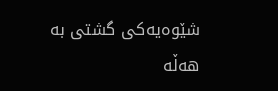شێوەیەکی گشتی بە هەڵە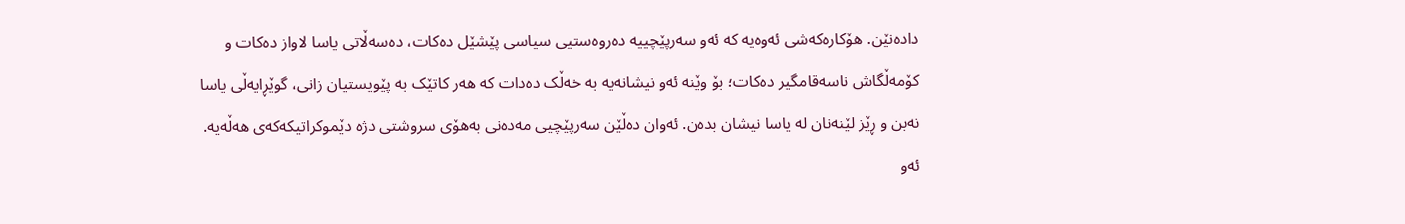دادەنێن. هۆکارەکەشی ئەوەیە کە ئەو سەرپێچییە دەروەستیی سیاسی پێشێل دەکات، دەسەڵاتی یاسا لاواز دەکات و کۆمەڵگاش ناسەقامگیر دەکات؛ بۆ وێنە ئەو نیشانەیە بە خەڵک دەدات کە هەر کاتێک بە پێویستیان زانی، گوێڕایەڵی یاسا نەبن و ڕێز لێنەنان لە یاسا نیشان بدەن. ئەوان دەڵێن سەرپێچیی مەدەنی بەهۆی سروشتی دژە دێموکراتیکەکەی هەڵەیە. ئەو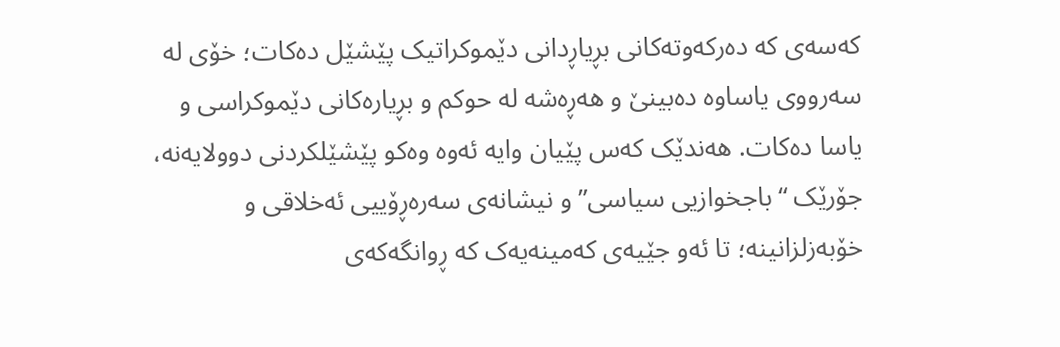کەسەی کە دەرکەوتەکانی بڕیاڕدانی دێموکراتیک پێشێل دەکات؛ خۆی لە سەرووی یاساوە دەبینێ و هەڕەشە لە حوکم و بڕیارەکانی دێموکراسی و یاسا دەکات. هەندێک کەس پێیان وایە ئەوە وەکو پێشێلکردنی دوولایەنە، جۆرێک “باجخوازیی سیاسی” و نیشانەی سەرەڕۆییی ئەخلاقی و خۆبەزلزانینە؛ تا ئەو جێیەی کەمینەیەک کە ڕوانگەکەی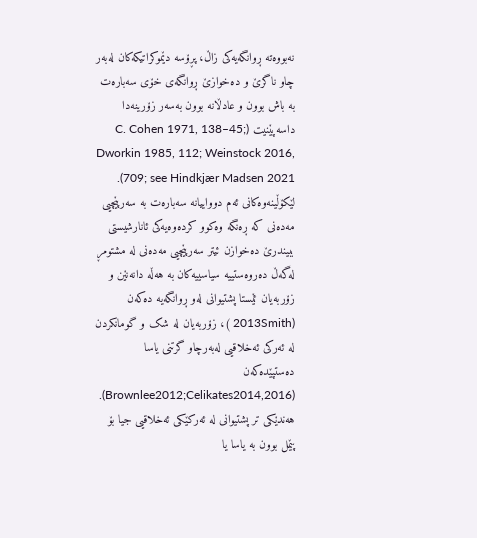نەبووەتە ڕوانگەیەکی زاڵ، پڕۆسە دێموکراتیکەکان لەبەر چاو ناگرێ و دەخوازێ ڕوانگەی خۆی سەبارەت بە باش بوون و عادڵانە بوون بەسەر زۆرینەدا داسەپێنیت (C. Cohen 1971, 138–45; Dworkin 1985, 112; Weinstock 2016, 709; see Hindkjær Madsen 2021).
لێکۆڵینەوەکانی ئەم دوواییانە سەبارەت بە سەرپێچیی مەدەنی کە ڕەنگە وەکوو کردەوەیەکی ئانارشیستی ببیندرێ دەخوازن ئیتر سەرپێچیی مەدەنی لە مشتومڕ لەگەڵ دەروەستییە سیاسییەکان بە هەڵە دانەنێن و زۆربەیان ئێستا پشتیوانی لەو ڕوانگەیە دەکەن (2013Smith )، زۆربەیان لە شک و گومانکردن لە ئەرکی ئەخلاقیی لەبەرچاو گرتنی یاسا دەستپێدەکەن (Brownlee2012;Celikates2014,2016). هەندێکی تر پشتیوانی لە ئەرکێکی ئەخلاقیی جیا بۆ پێمل بوون بە یاسا یا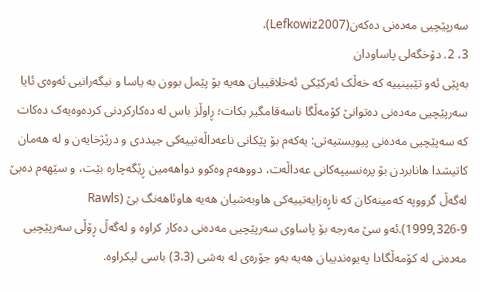سەرپێچیی مەدەنی دەکەن(Lefkowiz2007).
3، 2. دۆخگەلی پاساودان
بەپێی ئەو تێبینییە کە خەڵک ئەرکێکی ئەخلاقییان هەیە بۆ پێمل بوون بە یاسا و نیگەرانیی ئەوەی ئایا سەرپێچیی مەدەنی دەتوانێ کۆمەڵگا ناسەقامگیر بکات؛ ڕاوڵز باس لە دەکارکردنی کردەوەیەک دەکات کە سەپێچیی مەدەنی پیویستیەتی: یەکەم بۆ پێکانی ناعەداڵەتییەکی جیددی و درێژخایەن و لە هەمان کاتیشدا هانابردن بۆ پرەنسیپەکانی عەداڵەت، دووهەم وەکوو دواهەمین ڕێگەچارە بێت، و سێهەم دەبێ لەگەڵ گرووپە کەمینەکان کە ناڕەزایەتییەکی هاوبەشیان هەیە هاوئاهەنگ بێ (Rawls 1999,326-9).ئەو سێ مەرجە بۆ پاساوی سەرپێچیی مەدەنی دەکار کراوە و لەگەڵ ڕۆڵی سەرپێچیی مەدەنی لە کۆمەڵگادا پەیوەندییان هەیە بەو جۆرەی لە بەشی (3،3) باسی لیکراوە.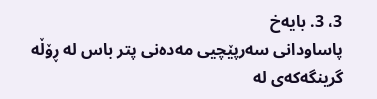3، 3. بایەخ
پاساودانی سەرپێچیی مەدەنی پتر باس لە ڕۆڵە گرینگەکەی لە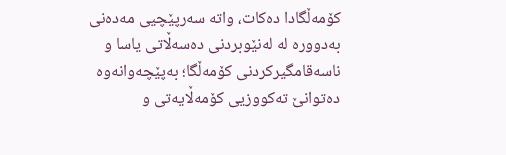کۆمەڵگادا دەکات، واتە سەرپێچیی مەدەنی بەدوورە لە لەنێوبردنی دەسەڵاتی یاسا و ناسەقامگیرکردنی کۆمەڵگا؛ بەپێچەوانەوە دەتوانێ تەکووزیی کۆمەڵایەتی و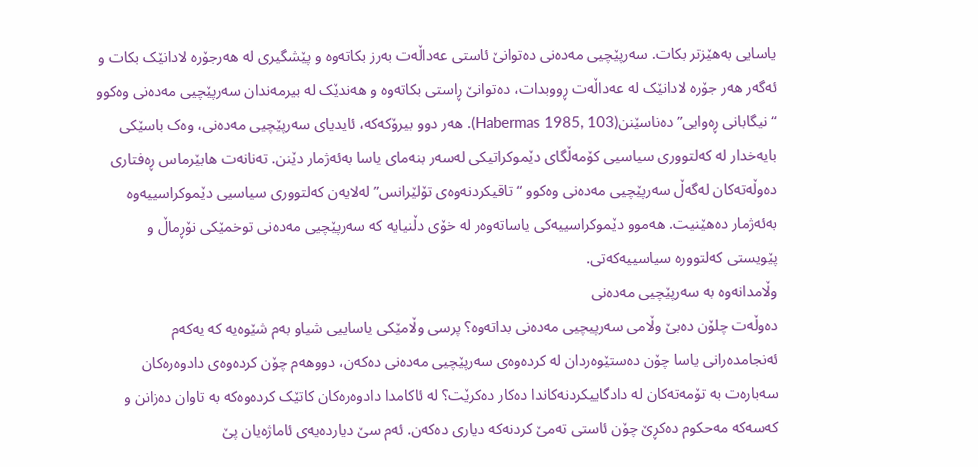یاسایی بەهێزتر بکات. سەرپێچیی مەدەنی دەتوانێ ئاستی عەداڵەت بەرز بکاتەوە و پێشگیری لە هەرجۆرە لادانێک بکات و ئەگەر هەر جۆرە لادانێک لە عەداڵەت ڕووبدات، دەتوانێ ڕاستی بکاتەوە و هەندێک لە بیرمەندان سەرپێچیی مەدەنی وەکوو “نیگابانی ڕەوایی” دەناسێنن(Habermas 1985, 103). هەر دوو بیرۆکەکە، ئایدیای سەرپێچیی مەدەنی، وەک باسێکی بایەخدار لە کەلتووری سیاسیی کۆمەڵگای دێموکراتیکی لەسەر بنەمای یاسا بەئەژمار دێنن. تەنانەت هابێرماس ڕەفتاری دەوڵەتەکان لەگەڵ سەرپێچیی مەدەنی وەکوو “تاقیکردنەوەی تۆلێرانس” لەلایەن کەلتووری سیاسیی دێموکراسییەوە بەئەژمار دەهێنیت. هەموو دێموکراسییەکی یاساتەوەر لە خۆی دڵنیایە کە سەرپێچیی مەدەنی توخمێکی نۆڕماڵ و پێویستی کەلتوورە سیاسییەکەتی.
وڵامدانەوە بە سەرپێچیی مەدەنی
دەوڵەت چلۆن دەبێ وڵامی سەرپیچیی مەدەنی بداتەوە؟ پرسی وڵامێکی یاساییی شیاو بەم شێوەیە کە یەکەم ئەنجامدەرانی یاسا چۆن دەستێوەردان لە کردەوەی سەرپێچیی مەدەنی دەکەن، دووهەم چۆن کردەوەی دادوەرەکان سەبارەت بە تۆمەتەکان لە دادگاییکردنەکاندا دەکار دەکرێت؟ لە ئاکامدا دادوەرەکان کاتێک کردەوەکە بە تاوان دەزانن و کەسەکە مەحکوم دەکڕێ چۆن ئاستی تەمێ کردنەکە دیاری دەکەن. ئەم سێ دیاردەیەی ئاماژەیان پێ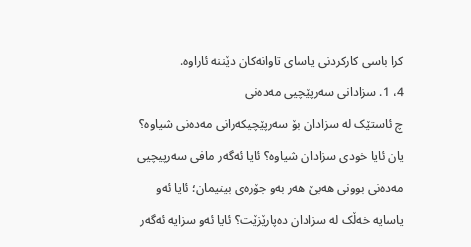کرا باسی کارکردنی یاسای تاوانەکان دێننە ئاراوە.
4، 1. سزادانی سەرپێچیی مەدەنی
چ ئاستێک لە سزادان بۆ سەرپێچیکەرانی مەدەنی شیاوە؟ یان ئایا خودی سزادان شیاوە؟ ئایا ئەگەر مافی سەرپیچیی مەدەنی بوونی هەبێ هەر بەو جۆرەی بینیمان؛ ئایا ئەو یاسایە خەڵک لە سزادان دەپارێزێت؟ ئایا ئەو سزایە ئەگەر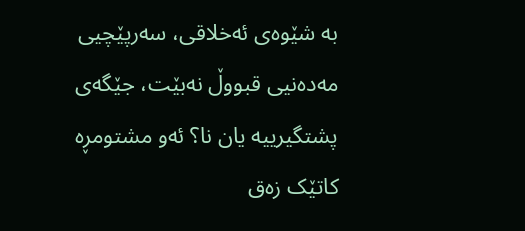بە شێوەی ئەخلاقی، سەرپێچیی مەدەنیی قبووڵ نەبێت، جێگەی پشتگیرییە یان نا؟ ئەو مشتومڕە کاتێک زەق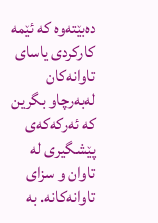دەبێتەوە کە ئێمە کارکردی یاسای تاوانەکان لەبەرچاو بگرین کە ئەرکەکەی پێشگیری لە تاوان و سزای تاوانەکانە. بە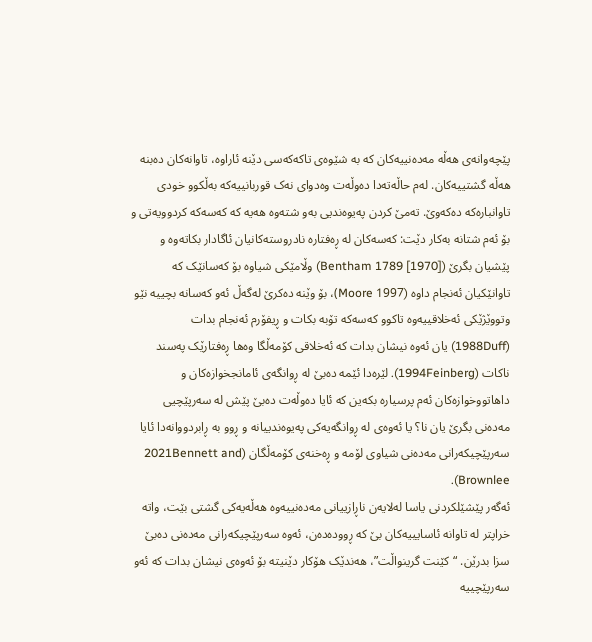پێچەوانەی هەڵە مەدەنییەکان کە بە شێوەی تاکەکەسی دێنە ئاراوە، تاوانەکان دەبنە هەڵە گشتییەکان. لەم حاڵەتەدا دەوڵەت وەدوای نەک قوربانییەکە بەڵکوو خودی تاوانبارەکە دەکەوێ. تەمێ کردن پەیوەندیی بەو شتەوە هەیە کە کەسەکە کردوویەتی و بۆ ئەم شتانە بەکار دێت: کەسەکان لە ڕەفتارە نادروستەکانیان ئاگادار بکاتەوە و پێشیان بگرێ (Bentham 1789 [1970]) وڵامێکی شیاوە بۆ کەسانێک کە تاوانێکیان ئەنجام داوە (Moore 1997)، بۆ وێنە دەکرێ لەگەڵ ئەو کەسانە بچییە نێو وتووێژێکی ئەخلاقییەوە تاکوو کەسەکە تۆبە بکات و ڕیفۆرم ئەنجام بدات (1988Duff) یان ئەوە نیشان بدات کە ئەخلاقی کۆمەڵگا وەها ڕەفتارێک پەسند ناکات (1994Feinberg). لێرەدا ئێمە دەبێ لە ڕوانگەی ئامانجخوازەکان و داهاتووخوازەکان ئەم پرسیارە بکەین کە ئایا دەوڵەت دەبێ پێش لە سەرپێچیی مەدەنی بگرێ یان نا؟ یا ئەوەی لە ڕوانگەیەکی پەیوەندییانە و ڕوو بە ڕابردووانەدا ئایا سەرپێچیکەرانی مەدەنی شیاوی لۆمە و ڕەخنەی کۆمەڵگان (2021Bennett and Brownlee).
ئەگەر پێشێلکردنی یاسا لەلایەن ناڕازییانی مەدەنییەوە هەڵەیەکی گشتی بێت، واتە خراپتر لە تاوانە ئاسایییەکان بێ کە ڕوودەدەن، ئەوە سەرپێچیکەرانی مەدەنی دەبێ سزا بدرێن. “کێنت گرینواڵت”، هەندێک هۆکار دێنیتە بۆ ئەوەی نیشان بدات کە ئەو سەرپێچییە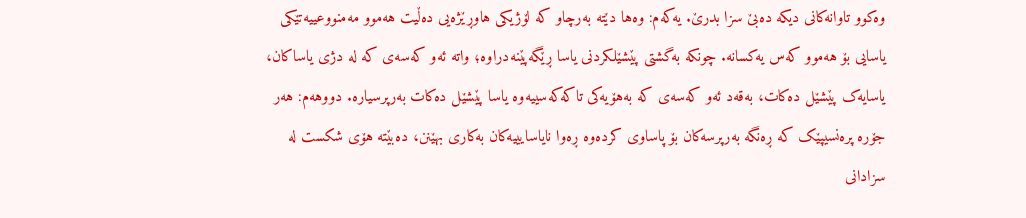وەکوو تاوانەکانی دیکە دەبێ سزا بدرێ. یەکەم: وەها دێتە بەرچاو کە لۆژیکی هاوڕێژەیی دەڵیت هەموو مەمنووعییەتێکی یاسایی بۆ هەموو کەس یەکسانە. چونکە بەگشتی پێشێلکردنی یاسا ڕێگەپێنەدراوە؛ واتە ئەو کەسەی کە لە دژی یاساکان، یاسایەک پێشێل دەکات، بەقەد ئەو کەسەی کە بەهۆیەکی تاکەکەسییەوە یاسا پێشێل دەکات بەرپرسیارە. دووهەم: هەر جۆرە پرەنسیپێک کە ڕەنگە بەرپرسەکان بۆ پاساوی کردەوە ڕەوا نایاسایییەکان بەکاری بهێنن، دەبێتە هۆی شکست لە سزادانی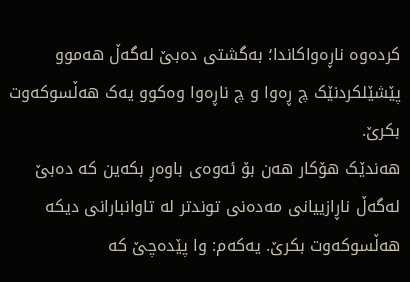کردەوە ناڕەواکاندا؛ بەگشتی دەبێ لەگەڵ هەموو پێشێلکردنێک چ ڕەوا و چ ناڕەوا وەکوو یەک هەڵسوکەوت بکرێ.
هەندێک هۆکار هەن بۆ ئەوەی باوەڕ بکەین کە دەبێ لەگەڵ ناڕازییانی مەدەنی توندتر لە تاوانبارانی دیکە هەڵسوکەوت بکرێ. یەکەم: وا پێدەچێ کە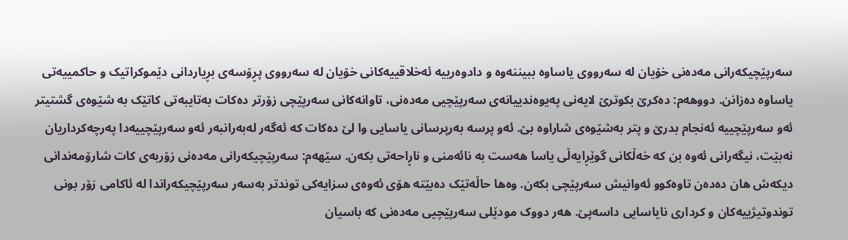سەرپێچیکەرانی مەدەنی خۆیان لە سەرووی یاساوە ببیننەوە و دادوەرییە ئەخلاقییەکانی خۆیان لە سەرووی پڕۆسەی بڕیاردانی دێموکراتیک و حاکمییەتی یاساوە دەزانن. دووهەم: دەکرێ بکوترێ لایەنی پەیوەندییانەی سەرپێچیی مەدەنی، تاوانەکانی سەرپێچی زۆرتر دەکات بەتایبەتی کاتێک بە شێوەی گشتیتر ئەو سەرپێچییە ئەنجام بدرێ و پتر بەشێوەی شاراوە بێ. ئەو پرسە بەرپرسانی یاسایی وا لێ دەکات کە ئەگەر لەبەرانبەر ئەو سەرپێچییەدا پەرچەکرداریان نەبێت، نیگەرانی ئەوە بن کە خەڵکانی گوێڕایەڵی یاسا هەست بە نائەمنی و ناڕاحەتی بکەن. سێهەم: سەرپێچیکەرانی مەدەنی زۆربەی کات شارۆمەندانی دیکەش هان دەدەن تاوەکوو ئەوانیش سەرپێچی بکەن. وەها حاڵەتێک دەبێتە هۆی ئەوەی سزایەکی توندتر بەسەر سەرپێچیکەراندا لە ئاکامی زۆر بونی توندوتیژییەکان و کرداری نایاسایی داسەپێ. هەر دووک مودێلی سەرپێچیی مەدەنی کە باسیان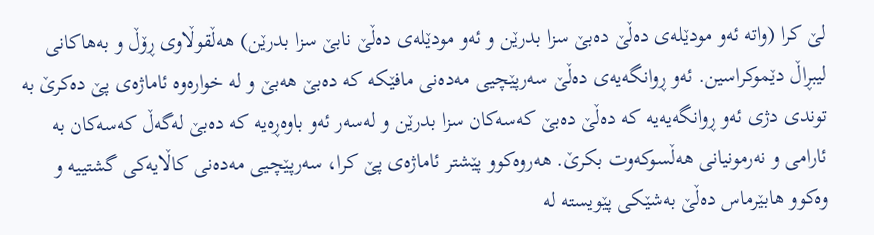لێ کرا (واتە ئەو مودێلەی دەڵێ دەبێ سزا بدرێن و ئەو مودێلەی دەڵێ نابێ سزا بدرێن) هەڵقوڵاوی ڕۆڵ و بەهاکانی لیبڕاڵ دێموکراسین. ئەو ڕوانگەیەی دەڵێ سەرپێچیی مەدەنی مافێکە کە دەبێ هەبێ و لە خوارەوە ئاماژەی پێ دەکرێ بە توندی دژی ئەو ڕوانگەیەیە کە دەڵێ دەبێ کەسەکان سزا بدرێن و لەسەر ئەو باوەڕەیە کە دەبێ لەگەڵ کەسەکان بە ئارامی و نەرمونیانی هەڵسوکەوت بکرێ. هەروەکوو پێشتر ئاماژەی پێ کرا، سەرپێچیی مەدەنی کاڵایەکی گشتییە و وەکوو هابێرماس دەڵێ بەشێکی پێویستە لە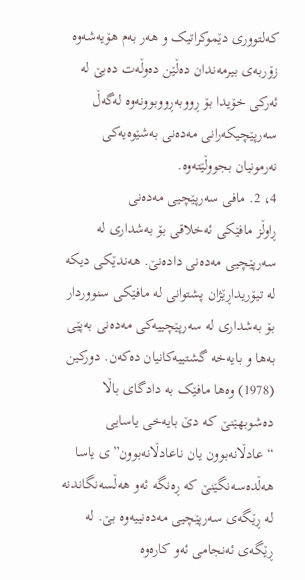کەلتووری دێموکراتیک و هەر بەم هۆیەشەوە زۆربەی بیرمەندان دەڵێن دەوڵەت دەبێ لە ئەرکی خۆیدا بۆ ڕووبەڕووبوونەوە لەگەڵ سەرپێچیکەرانی مەدەنی بەشێوەیەکی نەرمونیان بجووڵێتەوە.
4، 2. مافی سەرپێچیی مەدەنی
ڕاوڵز مافێکی ئەخلاقی بۆ بەشداری لە سەرپێچیی مەدەنی دادەنێ. هەندێکی دیکە لە تیۆریداڕێژان پشتوانی لە مافێکی سنووردار بۆ بەشداری لە سەرپێچییەکی مەدەنی بەپێی بەها و بایەخە گشتییەکانیان دەکەن. دورکین (1978) وەها مافێک بە دادگای باڵا دەشوبهێنێ کە دێ بایەخی یاسایی “عادڵانەبوون یان ناعادڵانەبوون”ی یاسا هەڵدەسەنگێنێ کە ڕەنگە ئەو هەڵسەنگاندنە لە ڕێگەی سەرپێچیی مەدەنییەوە بێ. لە ڕێگەی ئەنجامی ئەو کارەوە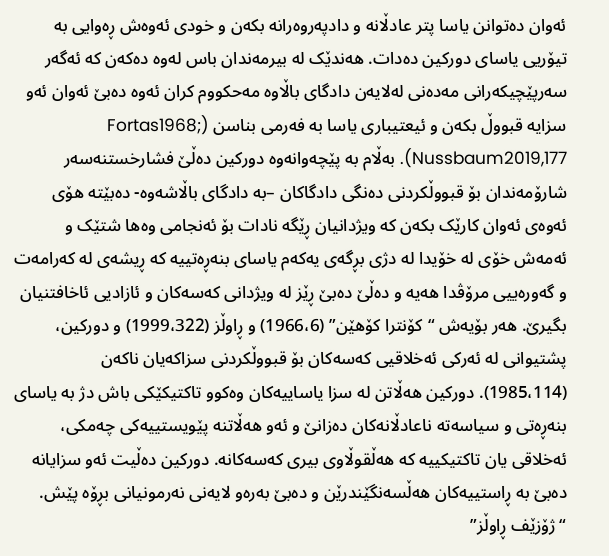ئەوان دەتوانن یاسا پتر عادڵانە و دادپەروەرانە بکەن و خودی ئەوەش ڕەوایی بە تیۆریی یاسای دورکین دەدات. هەندێک لە بیرمەندان باس لەوە دەکەن کە ئەگەر سەرپێچیکەرانی مەدەنی لەلایەن دادگای باڵاوە مەحکووم کران ئەوە دەبێ ئەوان ئەو سزایە قبووڵ بکەن و ئیعتیباری یاسا بە فەرمی بناسن (Fortas1968; Nussbaum2019,177). بەڵام بە پێچەوانەوە دورکین دەڵێ فشارخستنەسەر شارۆمەندان بۆ قبووڵکردنی دەنگی دادگاکان –بە دادگای باڵاشەوە- دەبێتە هۆی ئەوەی ئەوان کارێک بکەن کە ویژدانیان ڕێگە نادات بۆ ئەنجامی وەها شتێک و ئەمەش خۆی لە خۆیدا لە دژی بڕگەی یەکەم یاسای بنەڕەتییە کە ڕیشەی لە کەرامەت و گەورەییی مرۆڤدا هەیە و دەڵێ دەبێ ڕێز لە ویژدانی کەسەکان و ئازادیی ئاخافتنیان بگیرێ. هەر بۆیەش “کۆنترا کۆهێن” (1966،6) و ڕاوڵز (1999،322) و دورکین، پشتیوانی لە ئەرکی ئەخلاقیی کەسەکان بۆ قبووڵکردنی سزاکەیان ناکەن (1985،114). دورکین هەڵاتن لە سزا یاساییەکان وەکوو تاکتیکێکی باش دژ بە یاسای بنەڕەتی و سیاسەتە ناعادڵانەکان دەزانێ و ئەو هەڵاتنە پێویستییەکی چەمکی، ئەخلاقی یان تاکتیکییە کە هەڵقوڵاوی بیری کەسەکانە. دورکین دەڵیت ئەو سزایانە دەبێ بە ڕاستییەکان هەڵسەنگێندرێن و دەبێ بەرەو لایەنی نەرمونیانی بڕۆە پێش.
“ژۆزێف ڕاوڵز”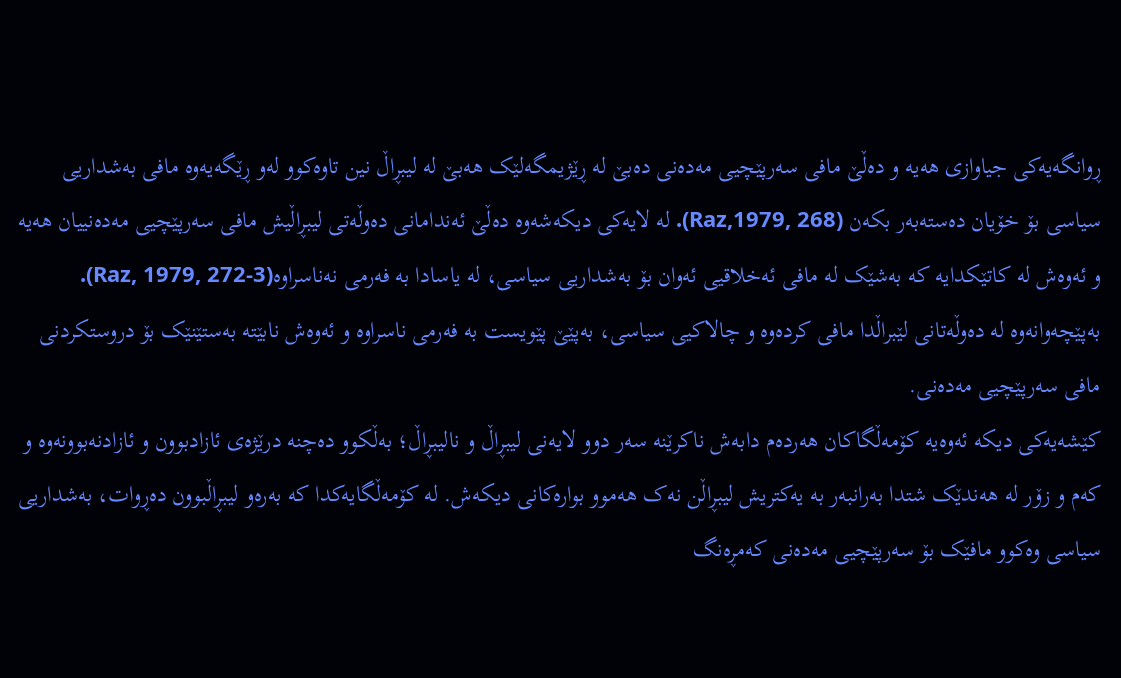ڕوانگەیەکی جیاوازی هەیە و دەڵێ مافی سەرپێچیی مەدەنی دەبێ لە ڕێژیمگەلێک هەبێ لە لیبڕاڵ نین تاوەکوو لەو ڕێگەیەوە مافی بەشداریی سیاسی بۆ خۆیان دەستەبەر بکەن (Raz,1979, 268). لە لایەکی دیکەشەوە دەڵێ ئەندامانی دەوڵەتی لیبڕاڵیش مافی سەرپێچیی مەدەنییان هەیە و ئەوەش لە کاتێکدایە کە بەشێک لە مافی ئەخلاقیی ئەوان بۆ بەشداریی سیاسی، لە یاسادا بە فەرمی نەناسراوە(Raz, 1979, 272-3). بەپێچەوانەوە لە دەوڵەتانی لێبراڵدا مافی کردەوە و چالاکیی سیاسی، بەپێێ پێویست بە فەرمی ناسراوە و ئەوەش نابێتە بەستێنێک بۆ دروستکردنی مافی سەرپێچیی مەدەنی.
کێشەیەکی دیکە ئەوەیە کۆمەڵگاکان هەردەم دابەش ناکرێنە سەر دوو لایەنی لیبڕاڵ و نالیبڕاڵ؛ بەڵکوو دەچنە درێژەی ئازادبوون و ئازادنەبوونەوە و کەم و زۆر لە هەندێک شتدا بەرانبەر بە یەکتریش لیبڕاڵن نەک هەموو بوارەکانی دیکەش. لە کۆمەڵگایەکدا کە بەرەو لیبڕاڵبوون دەڕوات، بەشداریی سیاسی وەکوو مافێک بۆ سەرپێچیی مەدەنی کەمڕەنگ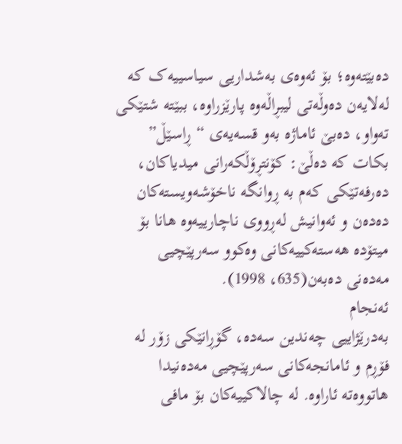دەبێتەوە؛ بۆ ئەوەی بەشداریی سیاسییەک کە لەلایەن دەوڵەتی لیبڕاڵەوە پارێزراوە، ببێتە شتێکی تەواو، دەبێ ئاماژە بەو قسەیەی “ڕاسێڵ” بکات کە دەڵێ: کۆنتڕۆڵکەرانی میدیاکان، دەرفەتێکی کەم بە ڕوانگە ناخۆشەویستەکان دەدەن و ئەوانیش لەڕووی ناچارییەوە هانا بۆ میتۆدە هەستەکییەکانی وەکوو سەرپێچیی مەدەنی دەبەن(635، 1998).
ئەنجام
بەدرێژاییی چەندین سەدە، گۆڕانێکی زۆر لە فۆڕم و ئامانجەکانی سەرپێچیی مەدەنیدا هاتووەتە ئاراوە. لە چالاکییەکان بۆ مافی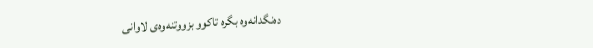دەنگدانەوە بگرە تاکوو بزووتنەوەی لاوانی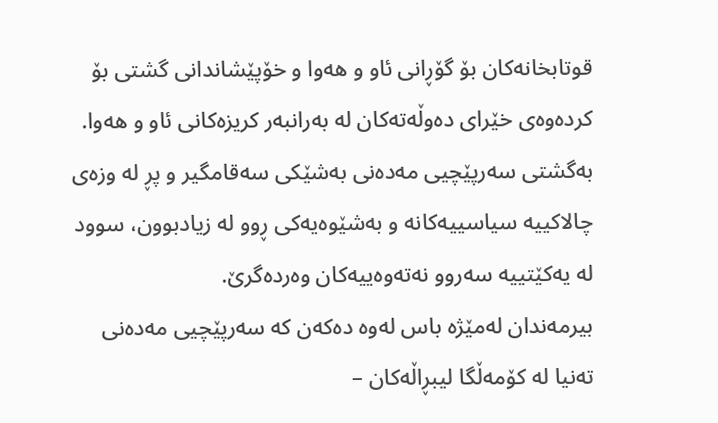قوتابخانەکان بۆ گۆڕانی ئاو و هەوا و خۆپێشاندانی گشتی بۆ کردەوەی خێرای دەوڵەتەکان لە بەرانبەر کریزەکانی ئاو و هەوا. بەگشتی سەرپێچیی مەدەنی بەشێکی سەقامگیر و پڕ لە وزەی چالاکییە سیاسییەکانە و بەشێوەیەکی ڕوو لە زیادبوون، سوود لە یەکێتییە سەروو نەتەوەییەکان وەردەگرێ.
بیرمەندان لەمێژە باس لەوە دەکەن کە سەرپێچیی مەدەنی تەنیا لە کۆمەڵگا لیبڕاڵەکان –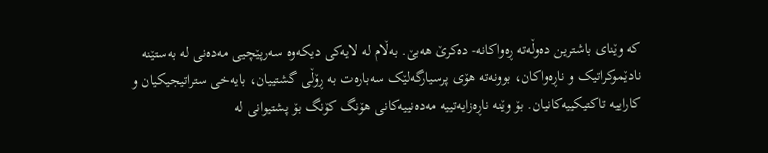کە وێنای باشترین دەوڵەتە ڕەواکانە- دەکرێ هەبێ. بەڵام لە لایەکی دیکەوە سەرپێچیی مەدەنی لە بەستێنە نادێموکراتیک و ناڕەواکان، بوونەتە هۆی پرسیارگەلێک سەبارەت بە ڕۆڵی گشتییان، بایەخی ستراتیجیکیان و کاراییە تاکتیکییەکانیان. بۆ وێنە ناڕەزایەتییە مەدەنییەکانی هۆنگ کۆنگ بۆ پشتیوانی لە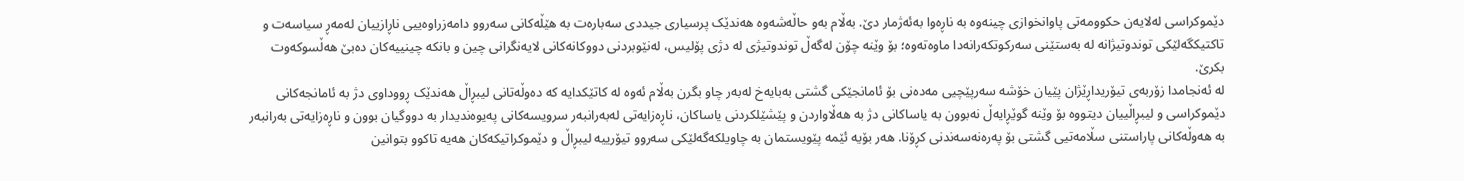دێموکراسی لەلایەن حکوومەتی پاوانخوازی چینەوە بە ناڕەوا بەئەژمار دێ. بەڵام بەو حاڵەشەوە هەندێک پرسیاری جیددی سەبارەت بە هێڵەکانی سەروو دامەزراوەییی ناڕازییان لەمەڕ سیاسەت و تاکتیکگەلێکی توندوتیژانە لە بەستێنی سەرکوتکەرانەدا ماوەتەوە؛ بۆ وێنە چۆن لەگەڵ توندوتیژی لە دژی پۆلیس، لەنێوبردنی دووکانەکانی لایەنگرانی چین و بانکە چینییەکان دەبێ هەڵسوکەوت بکرێ.
لە ئەنجامدا زۆربەی تیۆریداڕێژان پێیان خۆشە سەرپێچیی مەدەنی بۆ ئامانجێکی گشتی بەبایەخ لەبەر چاو بگرن بەڵام ئەوە لە کاتێکدایە کە دەوڵەتانی لیبڕاڵ هەندێک ڕووداوی دژ بە ئامانجەکانی دێموکراسی و لیبڕاڵییان دیتووە بۆ وێنە گوێڕایەڵ نەبوون بە یاساکانی دژ بە هەڵاواردن و پێشێلکردنی یاساکان، ناڕەزایەتی لەبەرانبەر سرویسەکانی پەیوەندیدار بە دووگیان بوون و ناڕەزایەتی بەرانبەر بە هەوڵەکانی پاراستنی سڵامەتیی گشتی بۆ پەرەنەسەندنی کڕۆنا. هەر بۆیە ئێمە پێویستمان بە چاویلکەگەلێکی سەروو تیۆرییە لیبڕاڵ و دێموکراتیکەکان هەیە تاکوو بتوانین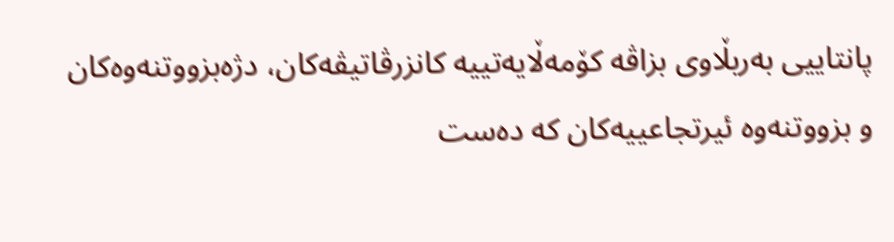پانتاییی بەربڵاوی بزاڤە کۆمەڵایەتییە کانزرڤاتیڤەکان، دژەبزووتنەوەکان و بزووتنەوە ئیرتجاعییەکان کە دەست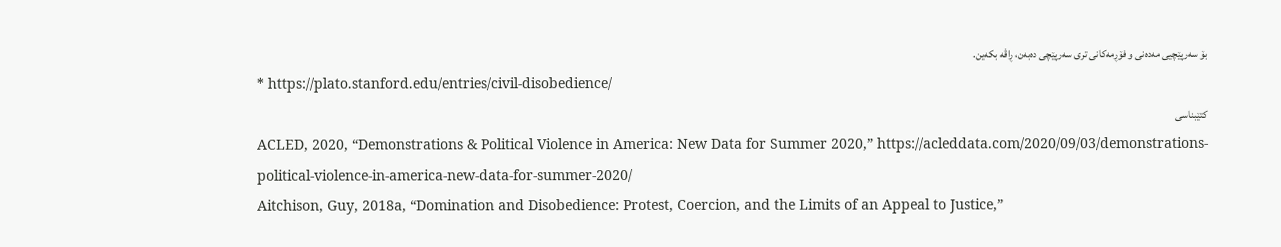بۆ سەرپێچیی مەدەنی و فۆڕمەکانی تری سەرپێچی دەبەن، ڕاڤە بکەین.
* https://plato.stanford.edu/entries/civil-disobedience/
کتێبناسی
ACLED, 2020, “Demonstrations & Political Violence in America: New Data for Summer 2020,” https://acleddata.com/2020/09/03/demonstrations-political-violence-in-america-new-data-for-summer-2020/
Aitchison, Guy, 2018a, “Domination and Disobedience: Protest, Coercion, and the Limits of an Appeal to Justice,”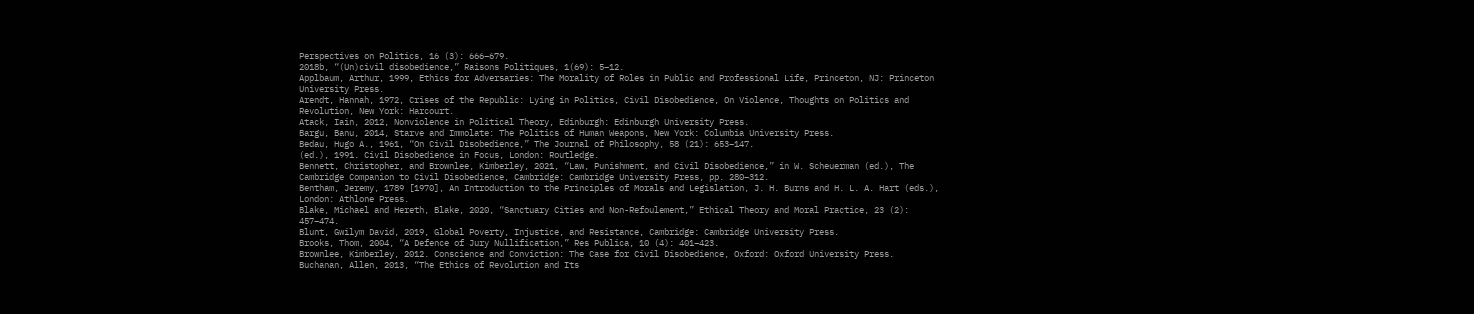Perspectives on Politics, 16 (3): 666–679.
2018b, “(Un)civil disobedience,” Raisons Politiques, 1(69): 5–12.
Applbaum, Arthur, 1999, Ethics for Adversaries: The Morality of Roles in Public and Professional Life, Princeton, NJ: Princeton University Press.
Arendt, Hannah, 1972, Crises of the Republic: Lying in Politics, Civil Disobedience, On Violence, Thoughts on Politics and Revolution, New York: Harcourt.
Atack, Iain, 2012, Nonviolence in Political Theory, Edinburgh: Edinburgh University Press.
Bargu, Banu, 2014, Starve and Immolate: The Politics of Human Weapons, New York: Columbia University Press.
Bedau, Hugo A., 1961, “On Civil Disobedience,” The Journal of Philosophy, 58 (21): 653–147.
(ed.), 1991. Civil Disobedience in Focus, London: Routledge.
Bennett, Christopher, and Brownlee, Kimberley, 2021, “Law, Punishment, and Civil Disobedience,” in W. Scheuerman (ed.), The Cambridge Companion to Civil Disobedience, Cambridge: Cambridge University Press, pp. 280–312.
Bentham, Jeremy, 1789 [1970], An Introduction to the Principles of Morals and Legislation, J. H. Burns and H. L. A. Hart (eds.), London: Athlone Press.
Blake, Michael and Hereth, Blake, 2020, “Sanctuary Cities and Non-Refoulement,” Ethical Theory and Moral Practice, 23 (2): 457–474.
Blunt, Gwilym David, 2019, Global Poverty, Injustice, and Resistance, Cambridge: Cambridge University Press.
Brooks, Thom, 2004, “A Defence of Jury Nullification,” Res Publica, 10 (4): 401–423.
Brownlee, Kimberley, 2012. Conscience and Conviction: The Case for Civil Disobedience, Oxford: Oxford University Press.
Buchanan, Allen, 2013, “The Ethics of Revolution and Its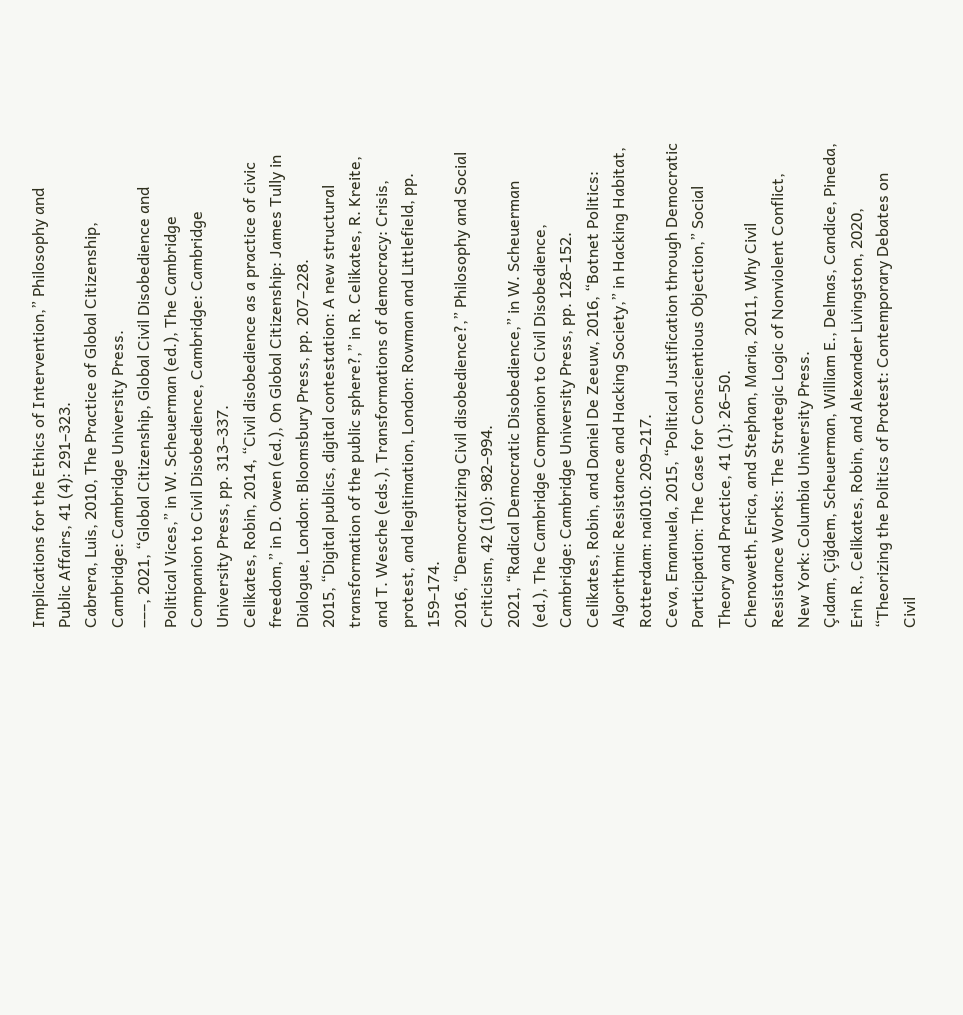Implications for the Ethics of Intervention,” Philosophy and Public Affairs, 41 (4): 291–323.
Cabrera, Luis, 2010, The Practice of Global Citizenship, Cambridge: Cambridge University Press.
–––, 2021, “Global Citizenship, Global Civil Disobedience and Political Vices,” in W. Scheuerman (ed.), The Cambridge Companion to Civil Disobedience, Cambridge: Cambridge University Press, pp. 313–337.
Celikates, Robin, 2014, “Civil disobedience as a practice of civic freedom,” in D. Owen (ed.), On Global Citizenship: James Tully in Dialogue, London: Bloomsbury Press, pp. 207–228.
2015, “Digital publics, digital contestation: A new structural transformation of the public sphere?,” in R. Celikates, R. Kreite, and T. Wesche (eds.), Transformations of democracy: Crisis, protest, and legitimation, London: Rowman and Littlefield, pp. 159–174.
2016, “Democratizing Civil disobedience?,” Philosophy and Social Criticism, 42 (10): 982–994.
2021, “Radical Democratic Disobedience,” in W. Scheuerman (ed.), The Cambridge Companion to Civil Disobedience, Cambridge: Cambridge University Press, pp. 128–152.
Celikates, Robin, and Daniel De Zeeuw, 2016, “Botnet Politics: Algorithmic Resistance and Hacking Society,” in Hacking Habitat, Rotterdam: nai010: 209–217.
Ceva, Emanuela, 2015, “Political Justification through Democratic Participation: The Case for Conscientious Objection,” Social Theory and Practice, 41 (1): 26–50.
Chenoweth, Erica, and Stephan, Maria, 2011, Why Civil Resistance Works: The Strategic Logic of Nonviolent Conflict, New York: Columbia University Press.
Çıdam, Çiğdem, Scheuerman, William E., Delmas, Candice, Pineda, Erin R., Celikates, Robin, and Alexander Livingston, 2020, “Theorizing the Politics of Protest: Contemporary Debates on Civil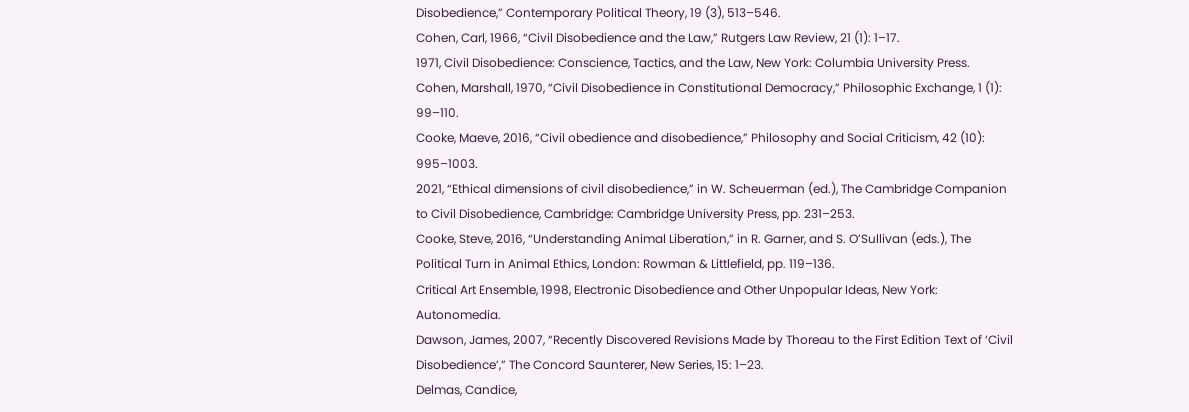Disobedience,” Contemporary Political Theory, 19 (3), 513–546.
Cohen, Carl, 1966, “Civil Disobedience and the Law,” Rutgers Law Review, 21 (1): 1–17.
1971, Civil Disobedience: Conscience, Tactics, and the Law, New York: Columbia University Press.
Cohen, Marshall, 1970, “Civil Disobedience in Constitutional Democracy,” Philosophic Exchange, 1 (1): 99–110.
Cooke, Maeve, 2016, “Civil obedience and disobedience,” Philosophy and Social Criticism, 42 (10): 995–1003.
2021, “Ethical dimensions of civil disobedience,” in W. Scheuerman (ed.), The Cambridge Companion to Civil Disobedience, Cambridge: Cambridge University Press, pp. 231–253.
Cooke, Steve, 2016, “Understanding Animal Liberation,” in R. Garner, and S. O’Sullivan (eds.), The Political Turn in Animal Ethics, London: Rowman & Littlefield, pp. 119–136.
Critical Art Ensemble, 1998, Electronic Disobedience and Other Unpopular Ideas, New York: Autonomedia.
Dawson, James, 2007, “Recently Discovered Revisions Made by Thoreau to the First Edition Text of ‘Civil Disobedience’,” The Concord Saunterer, New Series, 15: 1–23.
Delmas, Candice,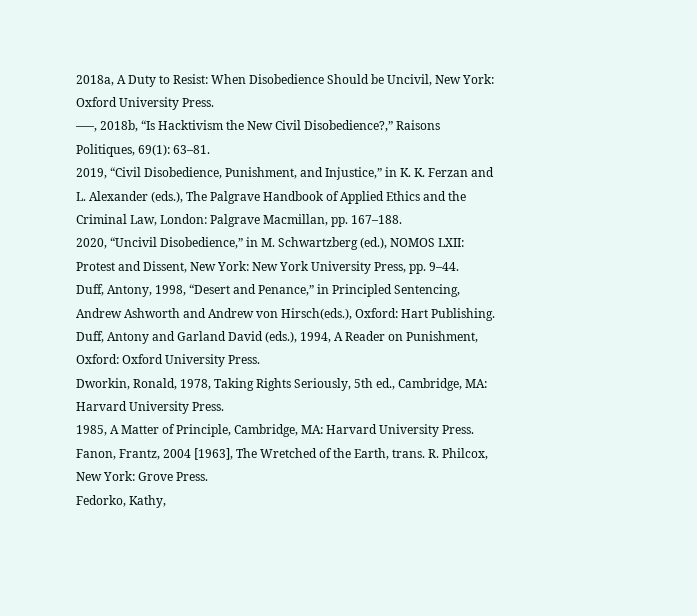2018a, A Duty to Resist: When Disobedience Should be Uncivil, New York: Oxford University Press.
–––, 2018b, “Is Hacktivism the New Civil Disobedience?,” Raisons Politiques, 69(1): 63–81.
2019, “Civil Disobedience, Punishment, and Injustice,” in K. K. Ferzan and L. Alexander (eds.), The Palgrave Handbook of Applied Ethics and the Criminal Law, London: Palgrave Macmillan, pp. 167–188.
2020, “Uncivil Disobedience,” in M. Schwartzberg (ed.), NOMOS LXII: Protest and Dissent, New York: New York University Press, pp. 9–44.
Duff, Antony, 1998, “Desert and Penance,” in Principled Sentencing, Andrew Ashworth and Andrew von Hirsch(eds.), Oxford: Hart Publishing.
Duff, Antony and Garland David (eds.), 1994, A Reader on Punishment, Oxford: Oxford University Press.
Dworkin, Ronald, 1978, Taking Rights Seriously, 5th ed., Cambridge, MA: Harvard University Press.
1985, A Matter of Principle, Cambridge, MA: Harvard University Press.
Fanon, Frantz, 2004 [1963], The Wretched of the Earth, trans. R. Philcox, New York: Grove Press.
Fedorko, Kathy,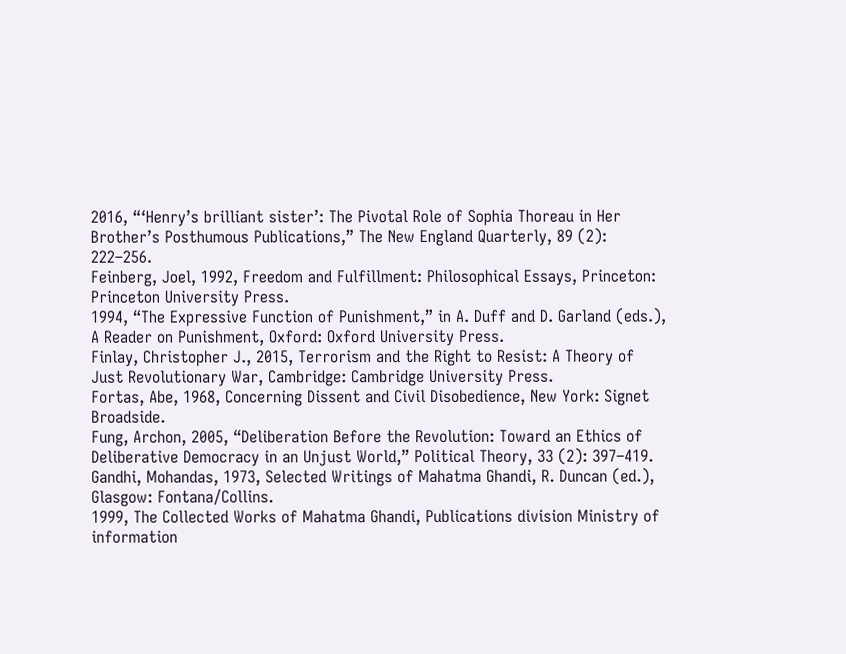2016, “‘Henry’s brilliant sister’: The Pivotal Role of Sophia Thoreau in Her Brother’s Posthumous Publications,” The New England Quarterly, 89 (2): 222–256.
Feinberg, Joel, 1992, Freedom and Fulfillment: Philosophical Essays, Princeton: Princeton University Press.
1994, “The Expressive Function of Punishment,” in A. Duff and D. Garland (eds.), A Reader on Punishment, Oxford: Oxford University Press.
Finlay, Christopher J., 2015, Terrorism and the Right to Resist: A Theory of Just Revolutionary War, Cambridge: Cambridge University Press.
Fortas, Abe, 1968, Concerning Dissent and Civil Disobedience, New York: Signet Broadside.
Fung, Archon, 2005, “Deliberation Before the Revolution: Toward an Ethics of Deliberative Democracy in an Unjust World,” Political Theory, 33 (2): 397–419.
Gandhi, Mohandas, 1973, Selected Writings of Mahatma Ghandi, R. Duncan (ed.), Glasgow: Fontana/Collins.
1999, The Collected Works of Mahatma Ghandi, Publications division Ministry of information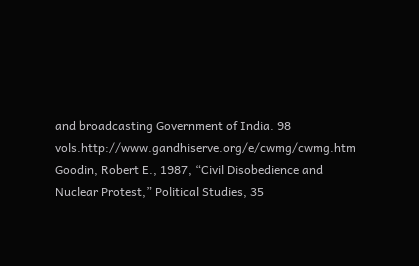and broadcasting Government of India. 98 vols.http://www.gandhiserve.org/e/cwmg/cwmg.htm
Goodin, Robert E., 1987, “Civil Disobedience and Nuclear Protest,” Political Studies, 35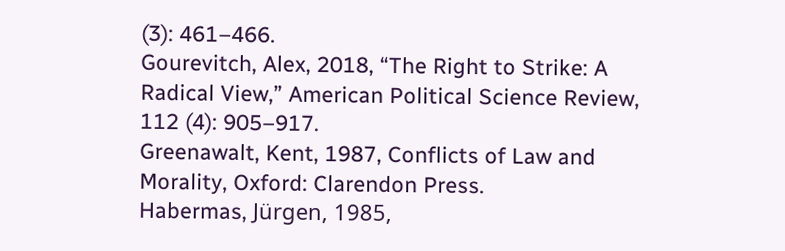(3): 461–466.
Gourevitch, Alex, 2018, “The Right to Strike: A Radical View,” American Political Science Review, 112 (4): 905–917.
Greenawalt, Kent, 1987, Conflicts of Law and Morality, Oxford: Clarendon Press.
Habermas, Jürgen, 1985,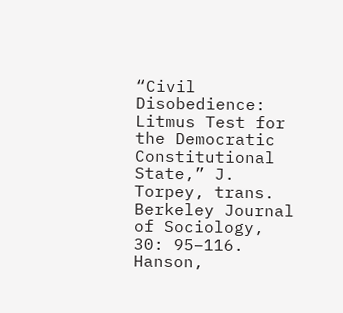“Civil Disobedience: Litmus Test for the Democratic Constitutional State,” J. Torpey, trans. Berkeley Journal of Sociology, 30: 95–116.
Hanson,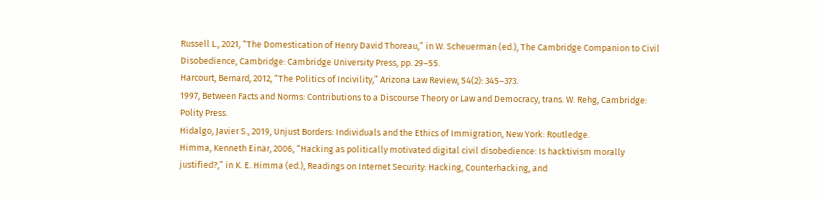Russell L., 2021, “The Domestication of Henry David Thoreau,” in W. Scheuerman (ed.), The Cambridge Companion to Civil Disobedience, Cambridge: Cambridge University Press, pp. 29–55.
Harcourt, Bernard, 2012, “The Politics of Incivility,” Arizona Law Review, 54(2): 345–373.
1997, Between Facts and Norms: Contributions to a Discourse Theory or Law and Democracy, trans. W. Rehg, Cambridge: Polity Press.
Hidalgo, Javier S., 2019, Unjust Borders: Individuals and the Ethics of Immigration, New York: Routledge.
Himma, Kenneth Einar, 2006, “Hacking as politically motivated digital civil disobedience: Is hacktivism morally justified?,” in K. E. Himma (ed.), Readings on Internet Security: Hacking, Counterhacking, and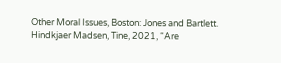Other Moral Issues, Boston: Jones and Bartlett.
Hindkjaer Madsen, Tine, 2021, “Are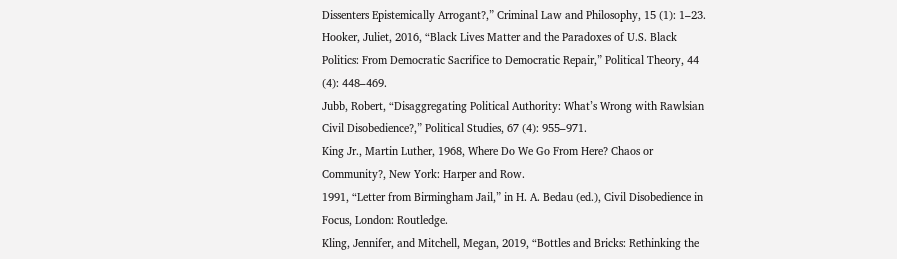Dissenters Epistemically Arrogant?,” Criminal Law and Philosophy, 15 (1): 1–23.
Hooker, Juliet, 2016, “Black Lives Matter and the Paradoxes of U.S. Black Politics: From Democratic Sacrifice to Democratic Repair,” Political Theory, 44 (4): 448–469.
Jubb, Robert, “Disaggregating Political Authority: What’s Wrong with Rawlsian Civil Disobedience?,” Political Studies, 67 (4): 955–971.
King Jr., Martin Luther, 1968, Where Do We Go From Here? Chaos or Community?, New York: Harper and Row.
1991, “Letter from Birmingham Jail,” in H. A. Bedau (ed.), Civil Disobedience in Focus, London: Routledge.
Kling, Jennifer, and Mitchell, Megan, 2019, “Bottles and Bricks: Rethinking the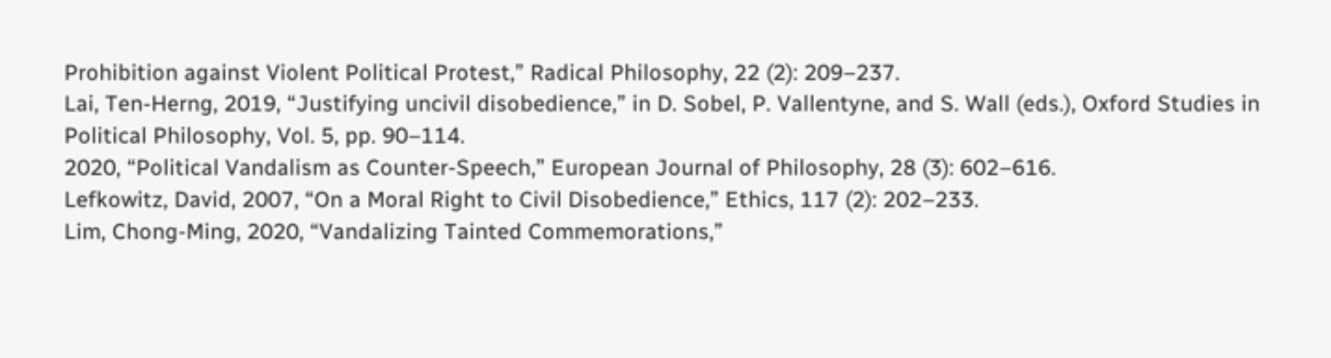Prohibition against Violent Political Protest,” Radical Philosophy, 22 (2): 209–237.
Lai, Ten-Herng, 2019, “Justifying uncivil disobedience,” in D. Sobel, P. Vallentyne, and S. Wall (eds.), Oxford Studies in Political Philosophy, Vol. 5, pp. 90–114.
2020, “Political Vandalism as Counter-Speech,” European Journal of Philosophy, 28 (3): 602–616.
Lefkowitz, David, 2007, “On a Moral Right to Civil Disobedience,” Ethics, 117 (2): 202–233.
Lim, Chong-Ming, 2020, “Vandalizing Tainted Commemorations,”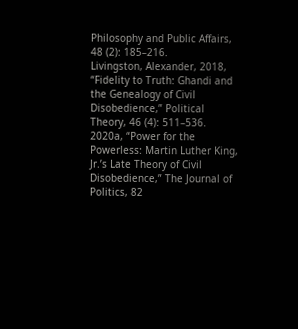Philosophy and Public Affairs, 48 (2): 185–216.
Livingston, Alexander, 2018, “Fidelity to Truth: Ghandi and the Genealogy of Civil Disobedience,” Political Theory, 46 (4): 511–536.
2020a, “Power for the Powerless: Martin Luther King, Jr.’s Late Theory of Civil Disobedience,” The Journal of Politics, 82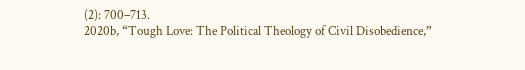(2): 700–713.
2020b, “Tough Love: The Political Theology of Civil Disobedience,”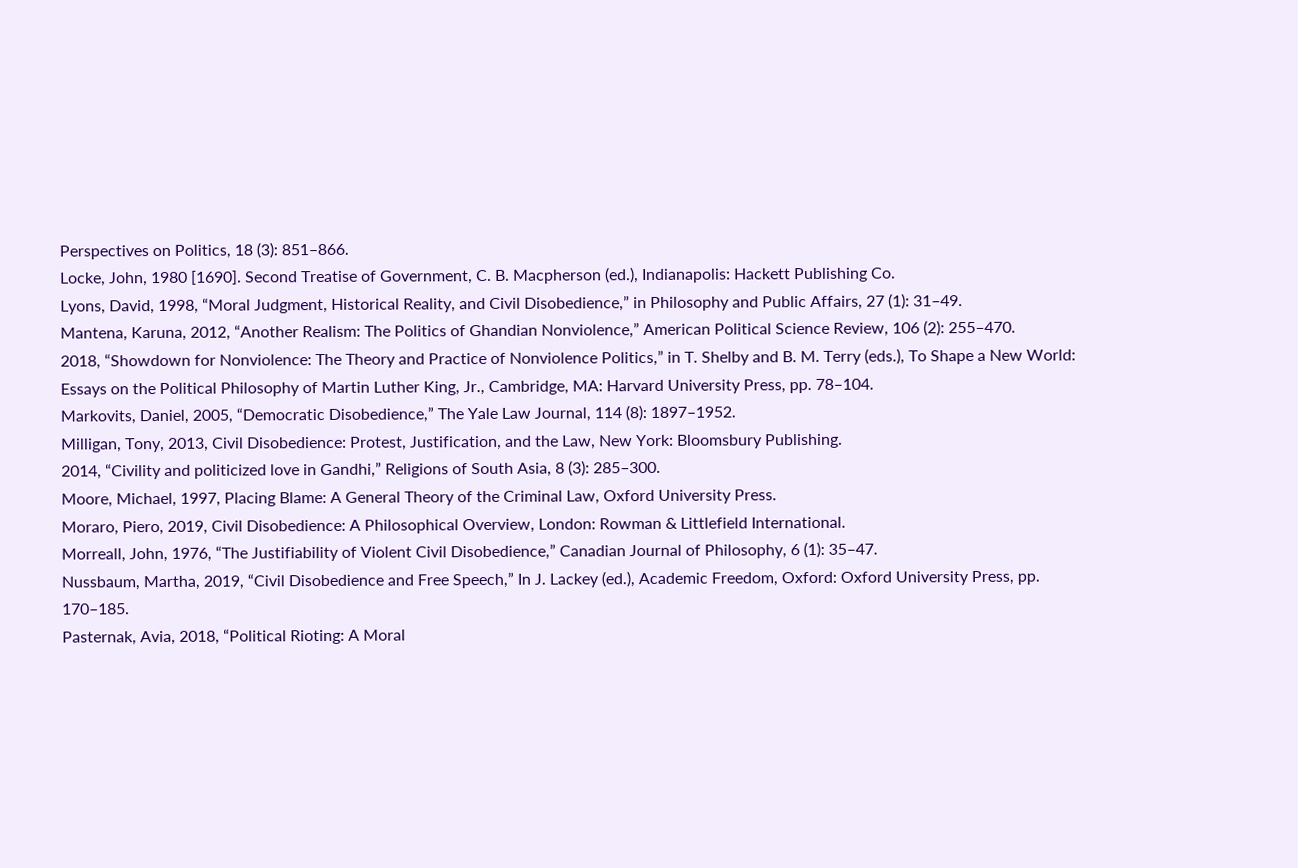Perspectives on Politics, 18 (3): 851–866.
Locke, John, 1980 [1690]. Second Treatise of Government, C. B. Macpherson (ed.), Indianapolis: Hackett Publishing Co.
Lyons, David, 1998, “Moral Judgment, Historical Reality, and Civil Disobedience,” in Philosophy and Public Affairs, 27 (1): 31–49.
Mantena, Karuna, 2012, “Another Realism: The Politics of Ghandian Nonviolence,” American Political Science Review, 106 (2): 255–470.
2018, “Showdown for Nonviolence: The Theory and Practice of Nonviolence Politics,” in T. Shelby and B. M. Terry (eds.), To Shape a New World: Essays on the Political Philosophy of Martin Luther King, Jr., Cambridge, MA: Harvard University Press, pp. 78–104.
Markovits, Daniel, 2005, “Democratic Disobedience,” The Yale Law Journal, 114 (8): 1897–1952.
Milligan, Tony, 2013, Civil Disobedience: Protest, Justification, and the Law, New York: Bloomsbury Publishing.
2014, “Civility and politicized love in Gandhi,” Religions of South Asia, 8 (3): 285–300.
Moore, Michael, 1997, Placing Blame: A General Theory of the Criminal Law, Oxford University Press.
Moraro, Piero, 2019, Civil Disobedience: A Philosophical Overview, London: Rowman & Littlefield International.
Morreall, John, 1976, “The Justifiability of Violent Civil Disobedience,” Canadian Journal of Philosophy, 6 (1): 35–47.
Nussbaum, Martha, 2019, “Civil Disobedience and Free Speech,” In J. Lackey (ed.), Academic Freedom, Oxford: Oxford University Press, pp. 170–185.
Pasternak, Avia, 2018, “Political Rioting: A Moral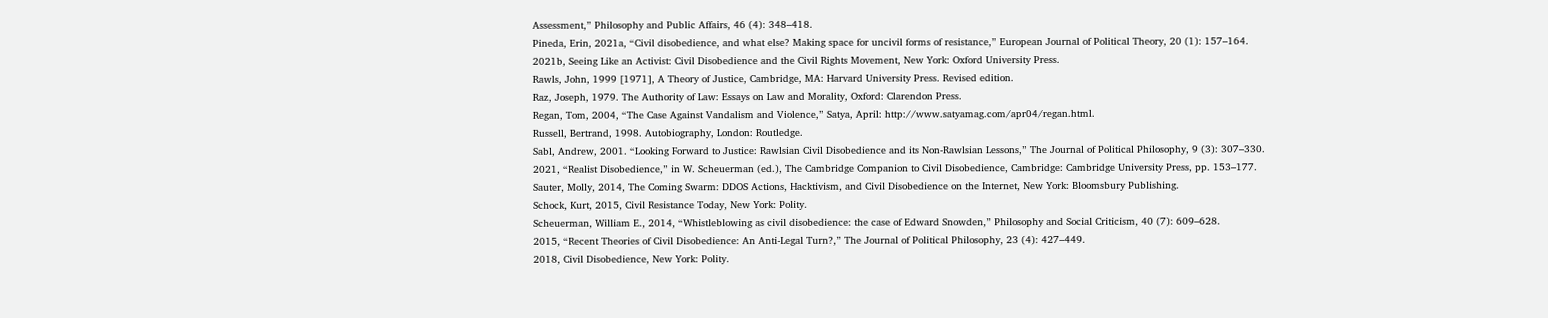Assessment,” Philosophy and Public Affairs, 46 (4): 348–418.
Pineda, Erin, 2021a, “Civil disobedience, and what else? Making space for uncivil forms of resistance,” European Journal of Political Theory, 20 (1): 157–164.
2021b, Seeing Like an Activist: Civil Disobedience and the Civil Rights Movement, New York: Oxford University Press.
Rawls, John, 1999 [1971], A Theory of Justice, Cambridge, MA: Harvard University Press. Revised edition.
Raz, Joseph, 1979. The Authority of Law: Essays on Law and Morality, Oxford: Clarendon Press.
Regan, Tom, 2004, “The Case Against Vandalism and Violence,” Satya, April: http://www.satyamag.com/apr04/regan.html.
Russell, Bertrand, 1998. Autobiography, London: Routledge.
Sabl, Andrew, 2001. “Looking Forward to Justice: Rawlsian Civil Disobedience and its Non-Rawlsian Lessons,” The Journal of Political Philosophy, 9 (3): 307–330.
2021, “Realist Disobedience,” in W. Scheuerman (ed.), The Cambridge Companion to Civil Disobedience, Cambridge: Cambridge University Press, pp. 153–177.
Sauter, Molly, 2014, The Coming Swarm: DDOS Actions, Hacktivism, and Civil Disobedience on the Internet, New York: Bloomsbury Publishing.
Schock, Kurt, 2015, Civil Resistance Today, New York: Polity.
Scheuerman, William E., 2014, “Whistleblowing as civil disobedience: the case of Edward Snowden,” Philosophy and Social Criticism, 40 (7): 609–628.
2015, “Recent Theories of Civil Disobedience: An Anti-Legal Turn?,” The Journal of Political Philosophy, 23 (4): 427–449.
2018, Civil Disobedience, New York: Polity.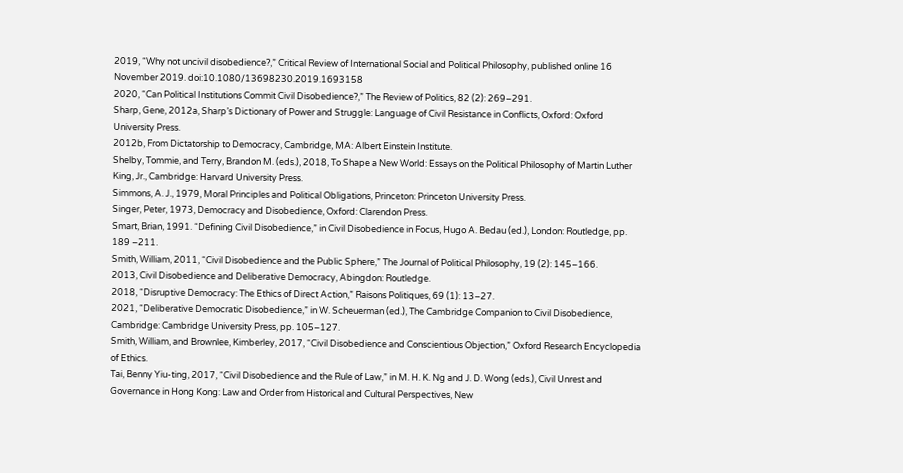2019, “Why not uncivil disobedience?,” Critical Review of International Social and Political Philosophy, published online 16 November 2019. doi:10.1080/13698230.2019.1693158
2020, “Can Political Institutions Commit Civil Disobedience?,” The Review of Politics, 82 (2): 269–291.
Sharp, Gene, 2012a, Sharp’s Dictionary of Power and Struggle: Language of Civil Resistance in Conflicts, Oxford: Oxford University Press.
2012b, From Dictatorship to Democracy, Cambridge, MA: Albert Einstein Institute.
Shelby, Tommie, and Terry, Brandon M. (eds.), 2018, To Shape a New World: Essays on the Political Philosophy of Martin Luther King, Jr., Cambridge: Harvard University Press.
Simmons, A. J., 1979, Moral Principles and Political Obligations, Princeton: Princeton University Press.
Singer, Peter, 1973, Democracy and Disobedience, Oxford: Clarendon Press.
Smart, Brian, 1991. “Defining Civil Disobedience,” in Civil Disobedience in Focus, Hugo A. Bedau (ed.), London: Routledge, pp. 189 –211.
Smith, William, 2011, “Civil Disobedience and the Public Sphere,” The Journal of Political Philosophy, 19 (2): 145–166.
2013, Civil Disobedience and Deliberative Democracy, Abingdon: Routledge.
2018, “Disruptive Democracy: The Ethics of Direct Action,” Raisons Politiques, 69 (1): 13–27.
2021, “Deliberative Democratic Disobedience,” in W. Scheuerman (ed.), The Cambridge Companion to Civil Disobedience, Cambridge: Cambridge University Press, pp. 105–127.
Smith, William, and Brownlee, Kimberley, 2017, “Civil Disobedience and Conscientious Objection,” Oxford Research Encyclopedia of Ethics.
Tai, Benny Yiu-ting, 2017, “Civil Disobedience and the Rule of Law,” in M. H. K. Ng and J. D. Wong (eds.), Civil Unrest and Governance in Hong Kong: Law and Order from Historical and Cultural Perspectives, New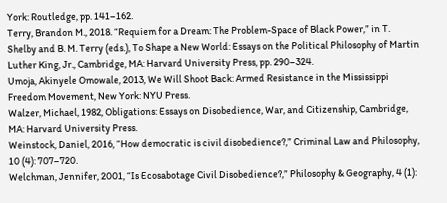York: Routledge, pp. 141–162.
Terry, Brandon M., 2018. “Requiem for a Dream: The Problem-Space of Black Power,” in T. Shelby and B. M. Terry (eds.), To Shape a New World: Essays on the Political Philosophy of Martin Luther King, Jr., Cambridge, MA: Harvard University Press, pp. 290–324.
Umoja, Akinyele Omowale, 2013, We Will Shoot Back: Armed Resistance in the Mississippi Freedom Movement, New York: NYU Press.
Walzer, Michael, 1982, Obligations: Essays on Disobedience, War, and Citizenship, Cambridge, MA: Harvard University Press.
Weinstock, Daniel, 2016, “How democratic is civil disobedience?,” Criminal Law and Philosophy, 10 (4): 707–720.
Welchman, Jennifer, 2001, “Is Ecosabotage Civil Disobedience?,” Philosophy & Geography, 4 (1):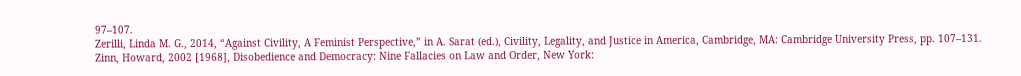97–107.
Zerilli, Linda M. G., 2014, “Against Civility, A Feminist Perspective,” in A. Sarat (ed.), Civility, Legality, and Justice in America, Cambridge, MA: Cambridge University Press, pp. 107–131.
Zinn, Howard, 2002 [1968], Disobedience and Democracy: Nine Fallacies on Law and Order, New York: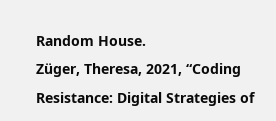Random House.
Züger, Theresa, 2021, “Coding Resistance: Digital Strategies of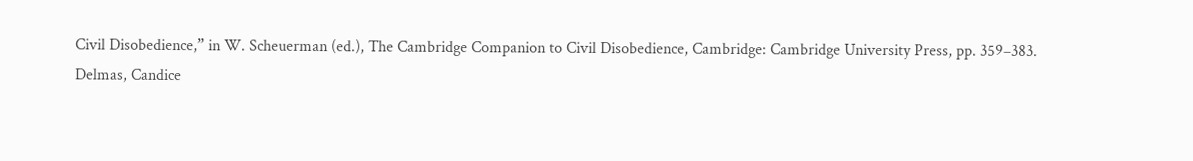Civil Disobedience,” in W. Scheuerman (ed.), The Cambridge Companion to Civil Disobedience, Cambridge: Cambridge University Press, pp. 359–383.
Delmas, Candice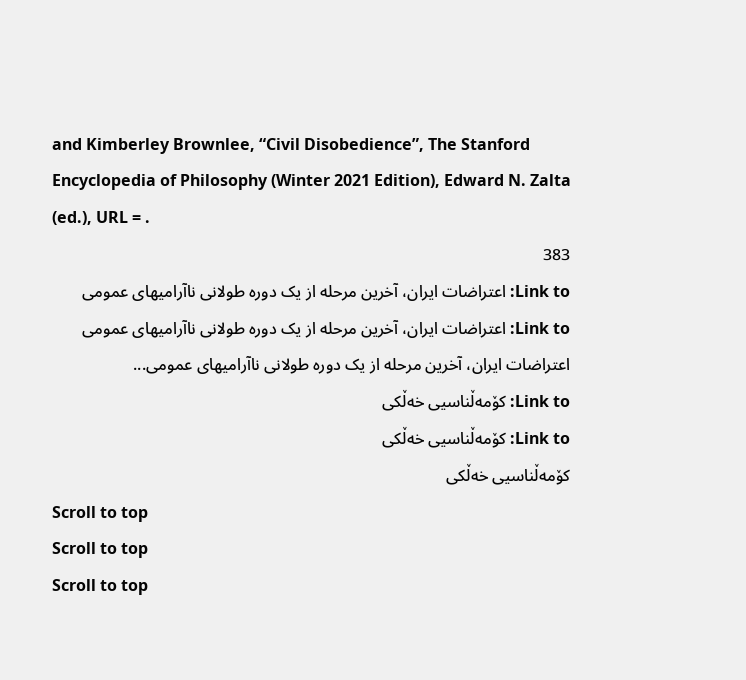and Kimberley Brownlee, “Civil Disobedience”, The Stanford Encyclopedia of Philosophy (Winter 2021 Edition), Edward N. Zalta (ed.), URL = .
383
Link to: اعتراضات ایران، آخرین مرحله از یک دوره طولانی ناآرامیهای عمومی
Link to: اعتراضات ایران، آخرین مرحله از یک دوره طولانی ناآرامیهای عمومی
اعتراضات ایران، آخرین مرحله از یک دوره طولانی ناآرامیهای عمومی...
Link to: کۆمەڵناسیی خەڵکی
Link to: کۆمەڵناسیی خەڵکی
کۆمەڵناسیی خەڵکی
Scroll to top
Scroll to top
Scroll to top